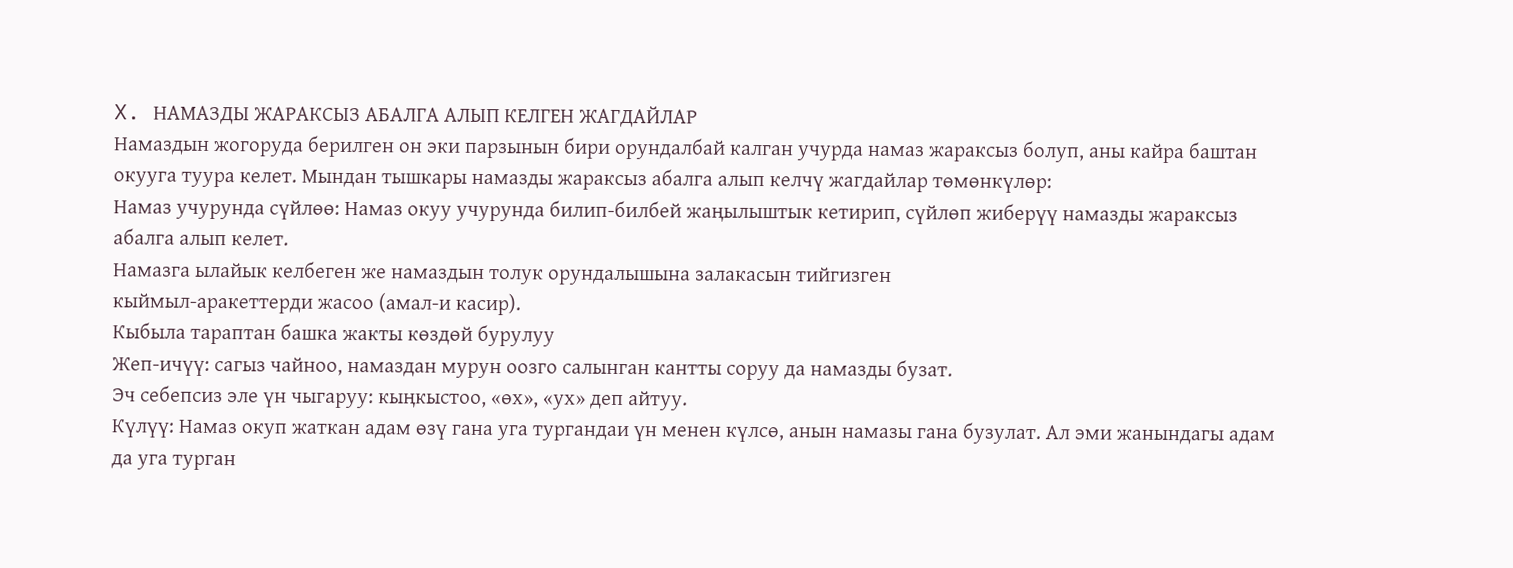X. НАМАЗДЫ ЖАРАКСЫЗ АБАЛГА АЛЫП КЕЛГЕН ЖАГДАЙЛАР
Намаздын жогоруда берилген он эки парзынын бири орундалбай калган учурда намаз жараксыз болуп, аны кайра баштан окууга туура келет. Мындан тышкары намазды жараксыз абалга алып келчү жагдайлар төмөнкүлөр:
Намаз учурунда сүйлөө: Намаз окуу учурунда билип-билбей жаңылыштык кетирип, сүйлөп жиберүү намазды жараксыз абалга алып келет.
Намазга ылайык келбеген же намаздын толук орундалышына залакасын тийгизген
кыймыл-аракеттерди жасоо (амал-и касир).
Кыбыла тараптан башка жакты көздөй бурулуу
Жеп-ичүү: сагыз чайноо, намаздан мурун оозго салынган кантты соруу да намазды бузат.
Эч себепсиз эле үн чыгаруу: кыңкыстоо, «өх», «ух» деп айтуу.
Күлүү: Намаз окуп жаткан адам өзү гана уга тургандаи үн менен күлсө, анын намазы гана бузулат. Ал эми жанындагы адам да уга турган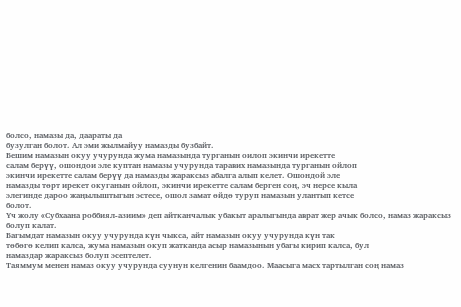болсо, намазы да, даараты да
бузулган болот. Ал эми жылмайуу намазды бузбайт.
Бешим намазын окуу учурунда жума намазында турганын оилоп экинчи ирекетте
салам берүү, ошондои эле куптан намазы учурунда таравих намазында турганын ойлоп
экинчи ирекетте салам берүү да намазды жараксыз абалга алып келет. Ошондой эле
намазды төрт ирекет окуганын ойлоп, экинчи ирекетте салам берген соң, эч нерсе кыла
элегинде дароо жаңылыштыгын эстесе, ошол замат өйдө туруп намазын улантып кетсе
болот.
Үч жолу «Субхаана роббиял-азиим» деп айтканчалык убакыт аралыгында аврат жер ачык болсо, намаз жараксыз болуп калат.
Багымдат намазын окуу учурунда күн чыкса, айт намазын окуу учурунда күн так
төбөгө келип калса, жума намазын окуп жатканда асыр намазынын убагы кирип калса, бул
намаздар жараксыз болуп эсептелет.
Таяммум менен намаз окуу учурунда суунун келгенин баамдоо. Маасыга масх тартылган соң намаз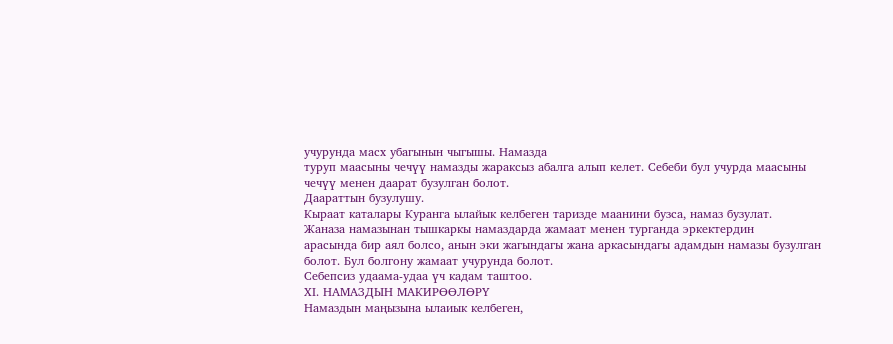учурунда масх убагынын чыгышы. Намазда
туруп маасыны чечүү намазды жараксыз абалга алып келет. Себеби бул учурда маасыны
чечүү менен даарат бузулган болот.
Даараттын бузулушу.
Кыраат каталары Куранга ылайык келбеген таризде маанини бузса, намаз бузулат.
Жаназа намазынан тышкаркы намаздарда жамаат менен турганда эркектердин
арасында бир аял болсо, анын эки жагындагы жана аркасындагы адамдын намазы бузулган
болот. Бул болгону жамаат учурунда болот.
Себепсиз удаама-удаа үч кадам таштоо.
XI. НАМАЗДЫН МАКИРӨӨЛӨРҮ
Намаздын маңызына ылаиык келбеген,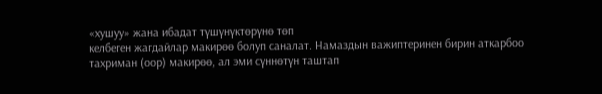«хушуу» жана ибадат түшүнүктөрүнө төп
келбеген жагдайлар макирөө болуп саналат. Намаздын важиптеринен бирин аткарбоо
тахриман (оор) макирөө, ал эми сүннөтүн таштап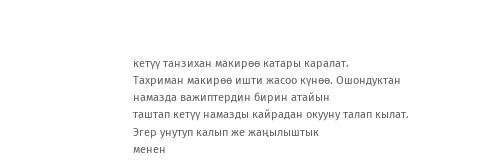кетүү танзихан макирөө катары каралат.
Тахриман макирөө ишти жасоо күнөө. Ошондуктан намазда важиптердин бирин атайын
таштап кетүү намазды кайрадан окууну талап кылат. Эгер унутуп калып же жаңылыштык
менен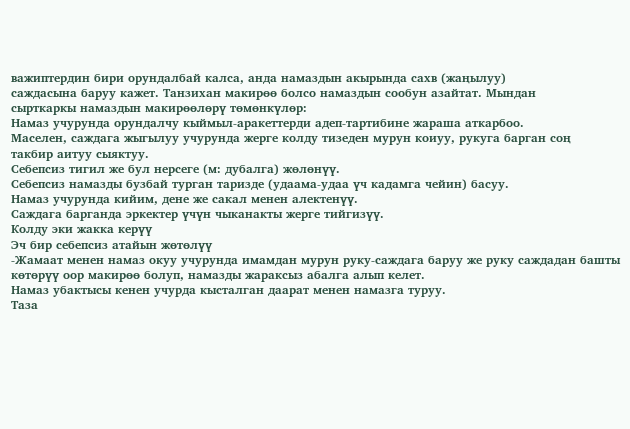важиптердин бири орундалбай калса, анда намаздын акырында сахв (жаңылуу)
саждасына баруу кажет. Танзихан макирөө болсо намаздын сообун азайтат. Мындан
сырткаркы намаздын макирөөлөрү төмөнкүлөр:
Намаз учурунда орундалчу кыймыл-аракеттерди адеп-тартибине жараша аткарбоо.
Маселен, саждага жыгылуу учурунда жерге колду тизеден мурун коиуу, рукуга барган соң
такбир аитуу сыяктуу.
Себепсиз тигил же бул нерсеге (м: дубалга) жөлөнүү.
Себепсиз намазды бузбай турган таризде (удаама-удаа үч кадамга чейин) басуу.
Намаз учурунда кийим, дене же сакал менен алектенүү.
Саждага барганда эркектер үчүн чыканакты жерге тийгизүү.
Колду эки жакка керүү
Эч бир себепсиз атайын жөтөлүү
-Жамаат менен намаз окуу учурунда имамдан мурун руку-саждага баруу же руку саждадан башты көтөрүү оор макирөө болуп, намазды жараксыз абалга алып келет.
Намаз убактысы кенен учурда кысталган даарат менен намазга туруу.
Таза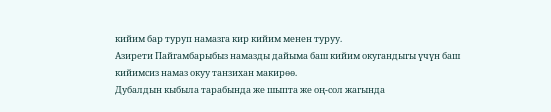кийим бар туруп намазга кир кийим менен туруу.
Азирети Пайгамбарыбыз намазды дайыма баш кийим окугандыгы үчүн баш
кийимсиз намаз окуу танзихан макирөө.
Дубалдын кыбыла тарабында же шыпта же оң-сол жагында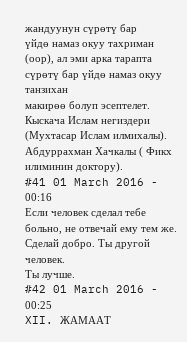жандуунун сүрөтү бар
үйдө намаз окуу тахриман (оор), ал эми арка тарапта сүрөтү бар үйдө намаз окуу танзихан
макирөө болуп эсептелет.
Кыскача Ислам негиздери (Мухтасар Ислам илмихалы). Абдуррахман Хачкалы ( Фикх илиминин доктору).
#41 01 March 2016 - 00:16
Если человек сделал тебе больно, не отвечай ему тем же. Сделай добро. Ты другой человек.
Ты лучше.
#42 01 March 2016 - 00:25
XII. ЖАМААТ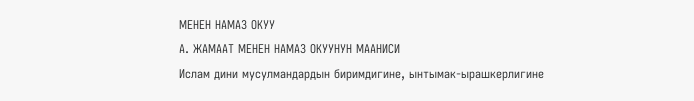МЕНЕН НАМАЗ ОКУУ
А. ЖАМААТ МЕНЕН НАМАЗ ОКУУНУН МААНИСИ
Ислам дини мусулмандардын биримдигине, ынтымак-ырашкерлигине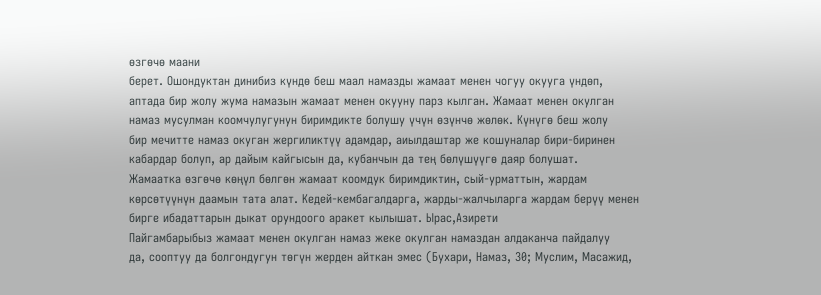өзгөчө маани
берет. Ошондуктан динибиз күндө беш маал намазды жамаат менен чогуу окууга үндөп,
аптада бир жолу жума намазын жамаат менен окууну парз кылган. Жамаат менен окулган
намаз мусулман коомчулугунун биримдикте болушу үчүн өзүнчө жөлөк. Күнүгө беш жолу
бир мечитте намаз окуган жергиликтүү адамдар, аиылдаштар же кошуналар бири-биринен
кабардар болуп, ар дайым кайгысын да, кубанчын да тең бөлүшүүгө даяр болушат.
Жамаатка өзгөчө көңүл бөлгөн жамаат коомдук биримдиктин, сый-урматтын, жардам көрсөтүүнүн даамын тата алат. Кедей-кембагалдарга, жарды-жалчыларга жардам берүү менен бирге ибадаттарын дыкат орундоого аракет кылышат. Ырас,Азирети
Пайгамбарыбыз жамаат менен окулган намаз жеке окулган намаздан алдаканча пайдалуу
да, сооптуу да болгондугун төгүн жерден айткан эмес (Бухари, Намаз, 30; Муслим, Масажид,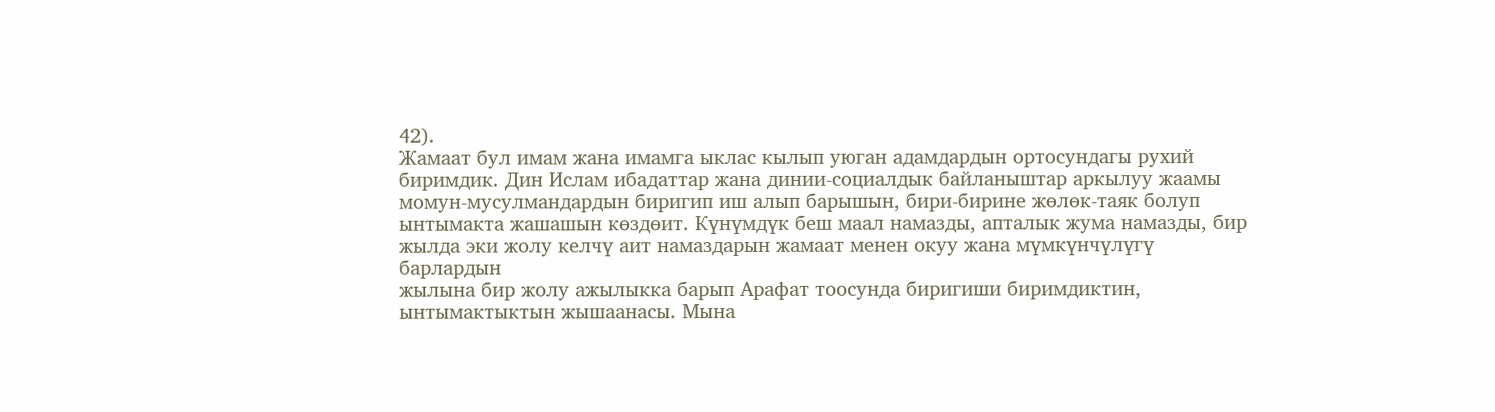42).
Жамаат бул имам жана имамга ыклас кылып уюган адамдардын ортосундагы рухий биримдик. Дин Ислам ибадаттар жана динии-социалдык байланыштар аркылуу жаамы
момун-мусулмандардын биригип иш алып барышын, бири-бирине жөлөк-таяк болуп
ынтымакта жашашын көздөит. Күнүмдүк беш маал намазды, апталык жума намазды, бир
жылда эки жолу келчү аит намаздарын жамаат менен окуу жана мүмкүнчүлүгү барлардын
жылына бир жолу ажылыкка барып Арафат тоосунда биригиши биримдиктин,
ынтымактыктын жышаанасы. Мына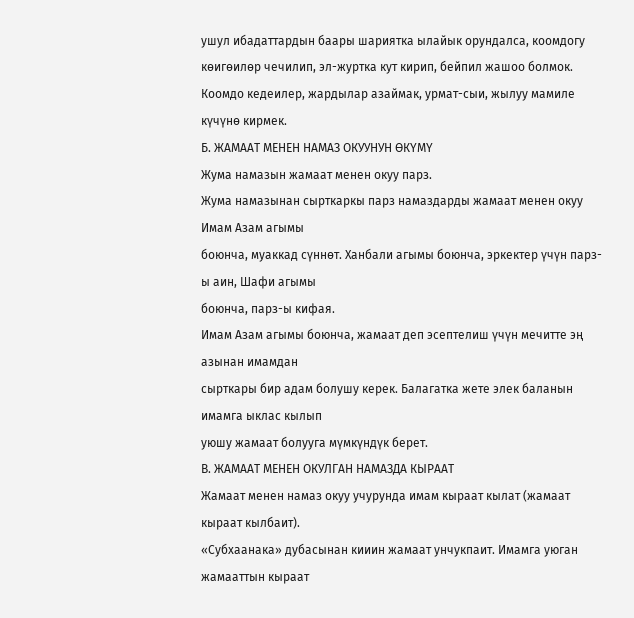ушул ибадаттардын баары шариятка ылайык орундалса, коомдогу көигөилөр чечилип, эл-журтка кут кирип, бейпил жашоо болмок.
Коомдо кедеилер, жардылар азаймак, урмат-сыи, жылуу мамиле күчүнө кирмек.
Б. ЖАМААТ МЕНЕН НАМАЗ ОКУУНУН ӨКҮМҮ
Жума намазын жамаат менен окуу парз.
Жума намазынан сырткаркы парз намаздарды жамаат менен окуу Имам Азам агымы
боюнча, муаккад сүннөт. Ханбали агымы боюнча, эркектер үчүн парз-ы аин, Шафи агымы
боюнча, парз-ы кифая.
Имам Азам агымы боюнча, жамаат деп эсептелиш үчүн мечитте эң азынан имамдан
сырткары бир адам болушу керек. Балагатка жете элек баланын имамга ыклас кылып
уюшу жамаат болууга мүмкүндүк берет.
В. ЖАМААТ МЕНЕН ОКУЛГАН НАМАЗДА КЫРААТ
Жамаат менен намаз окуу учурунда имам кыраат кылат (жамаат кыраат кылбаит).
«Субхаанака» дубасынан кииин жамаат унчукпаит. Имамга уюган жамааттын кыраат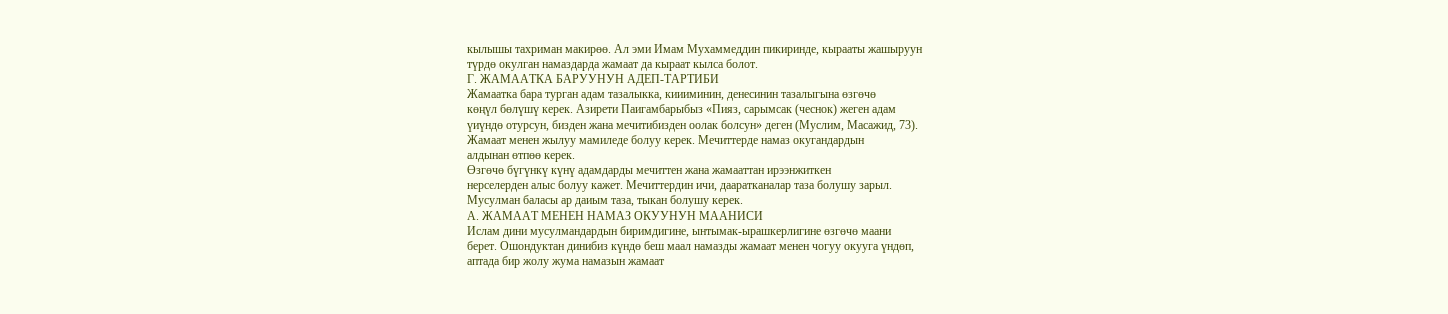кылышы тахриман макирөө. Ал эми Имам Мухаммеддин пикиринде, кырааты жашыруун
түрдө окулган намаздарда жамаат да кыраат кылса болот.
Г. ЖАМААТКА БАРУУНУН АДЕП-ТАРТИБИ
Жамаатка бара турган адам тазалыкка, киииминин, денесинин тазалыгына өзгөчө
көңүл бөлүшү керек. Азирети Паигамбарыбыз «Пияз, сарымсак (чеснок) жеген адам
үиүндө отурсун, бизден жана мечитибизден оолак болсун» деген (Муслим, Масажид, 73).
Жамаат менен жылуу мамиледе болуу керек. Мечиттерде намаз окугандардын
алдынан өтпөө керек.
Өзгөчө бүгүнкү күнү адамдарды мечиттен жана жамааттан ирээнжиткен
нерселерден алыс болуу кажет. Мечиттердин ичи, дааратканалар таза болушу зарыл.
Мусулман баласы ар даиым таза, тыкан болушу керек.
А. ЖАМААТ МЕНЕН НАМАЗ ОКУУНУН МААНИСИ
Ислам дини мусулмандардын биримдигине, ынтымак-ырашкерлигине өзгөчө маани
берет. Ошондуктан динибиз күндө беш маал намазды жамаат менен чогуу окууга үндөп,
аптада бир жолу жума намазын жамаат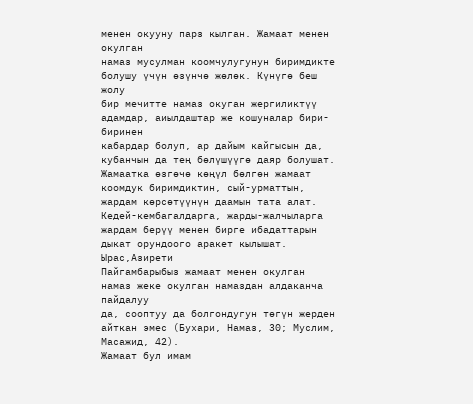менен окууну парз кылган. Жамаат менен окулган
намаз мусулман коомчулугунун биримдикте болушу үчүн өзүнчө жөлөк. Күнүгө беш жолу
бир мечитте намаз окуган жергиликтүү адамдар, аиылдаштар же кошуналар бири-биринен
кабардар болуп, ар дайым кайгысын да, кубанчын да тең бөлүшүүгө даяр болушат.
Жамаатка өзгөчө көңүл бөлгөн жамаат коомдук биримдиктин, сый-урматтын, жардам көрсөтүүнүн даамын тата алат. Кедей-кембагалдарга, жарды-жалчыларга жардам берүү менен бирге ибадаттарын дыкат орундоого аракет кылышат. Ырас,Азирети
Пайгамбарыбыз жамаат менен окулган намаз жеке окулган намаздан алдаканча пайдалуу
да, сооптуу да болгондугун төгүн жерден айткан эмес (Бухари, Намаз, 30; Муслим, Масажид, 42).
Жамаат бул имам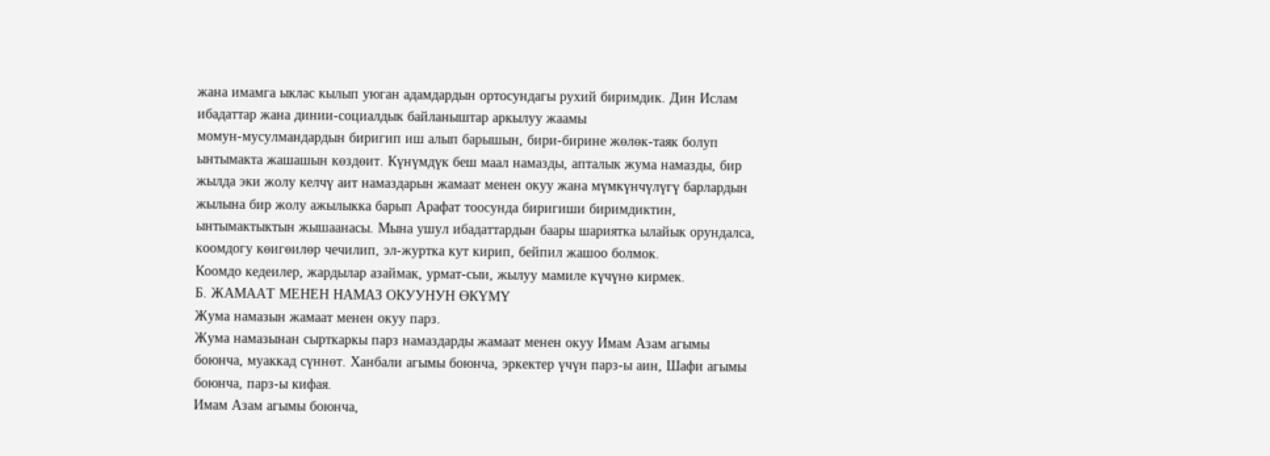жана имамга ыклас кылып уюган адамдардын ортосундагы рухий биримдик. Дин Ислам ибадаттар жана динии-социалдык байланыштар аркылуу жаамы
момун-мусулмандардын биригип иш алып барышын, бири-бирине жөлөк-таяк болуп
ынтымакта жашашын көздөит. Күнүмдүк беш маал намазды, апталык жума намазды, бир
жылда эки жолу келчү аит намаздарын жамаат менен окуу жана мүмкүнчүлүгү барлардын
жылына бир жолу ажылыкка барып Арафат тоосунда биригиши биримдиктин,
ынтымактыктын жышаанасы. Мына ушул ибадаттардын баары шариятка ылайык орундалса, коомдогу көигөилөр чечилип, эл-журтка кут кирип, бейпил жашоо болмок.
Коомдо кедеилер, жардылар азаймак, урмат-сыи, жылуу мамиле күчүнө кирмек.
Б. ЖАМААТ МЕНЕН НАМАЗ ОКУУНУН ӨКҮМҮ
Жума намазын жамаат менен окуу парз.
Жума намазынан сырткаркы парз намаздарды жамаат менен окуу Имам Азам агымы
боюнча, муаккад сүннөт. Ханбали агымы боюнча, эркектер үчүн парз-ы аин, Шафи агымы
боюнча, парз-ы кифая.
Имам Азам агымы боюнча,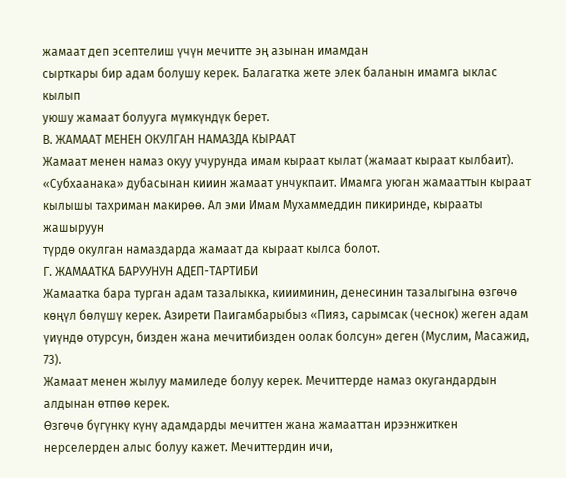жамаат деп эсептелиш үчүн мечитте эң азынан имамдан
сырткары бир адам болушу керек. Балагатка жете элек баланын имамга ыклас кылып
уюшу жамаат болууга мүмкүндүк берет.
В. ЖАМААТ МЕНЕН ОКУЛГАН НАМАЗДА КЫРААТ
Жамаат менен намаз окуу учурунда имам кыраат кылат (жамаат кыраат кылбаит).
«Субхаанака» дубасынан кииин жамаат унчукпаит. Имамга уюган жамааттын кыраат
кылышы тахриман макирөө. Ал эми Имам Мухаммеддин пикиринде, кырааты жашыруун
түрдө окулган намаздарда жамаат да кыраат кылса болот.
Г. ЖАМААТКА БАРУУНУН АДЕП-ТАРТИБИ
Жамаатка бара турган адам тазалыкка, киииминин, денесинин тазалыгына өзгөчө
көңүл бөлүшү керек. Азирети Паигамбарыбыз «Пияз, сарымсак (чеснок) жеген адам
үиүндө отурсун, бизден жана мечитибизден оолак болсун» деген (Муслим, Масажид, 73).
Жамаат менен жылуу мамиледе болуу керек. Мечиттерде намаз окугандардын
алдынан өтпөө керек.
Өзгөчө бүгүнкү күнү адамдарды мечиттен жана жамааттан ирээнжиткен
нерселерден алыс болуу кажет. Мечиттердин ичи,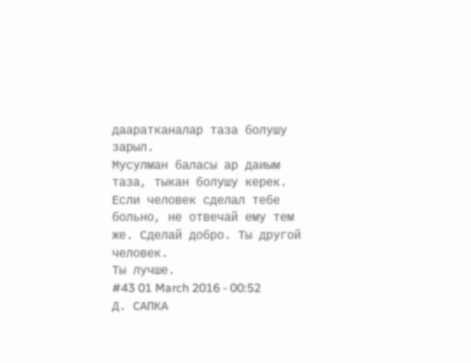дааратканалар таза болушу зарыл.
Мусулман баласы ар даиым таза, тыкан болушу керек.
Если человек сделал тебе больно, не отвечай ему тем же. Сделай добро. Ты другой человек.
Ты лучше.
#43 01 March 2016 - 00:52
Д. САПКА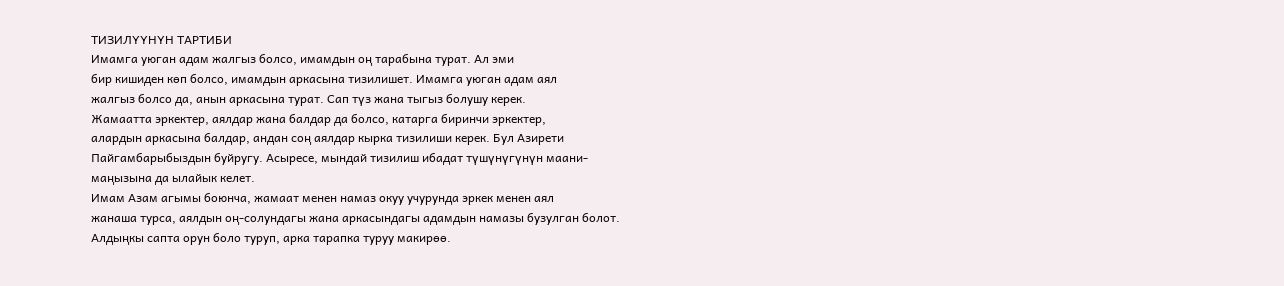ТИЗИЛҮҮНҮН ТАРТИБИ
Имамга уюган адам жалгыз болсо, имамдын оң тарабына турат. Ал эми
бир кишиден көп болсо, имамдын аркасына тизилишет. Имамга уюган адам аял
жалгыз болсо да, анын аркасына турат. Сап түз жана тыгыз болушу керек.
Жамаатта эркектер, аялдар жана балдар да болсо, катарга биринчи эркектер,
алардын аркасына балдар, андан соң аялдар кырка тизилиши керек. Бул Азирети
Пайгамбарыбыздын буйругу. Асыресе, мындай тизилиш ибадат түшүнүгүнүн маани-
маңызына да ылайык келет.
Имам Азам агымы боюнча, жамаат менен намаз окуу учурунда эркек менен аял
жанаша турса, аялдын оң-солундагы жана аркасындагы адамдын намазы бузулган болот.
Алдыңкы сапта орун боло туруп, арка тарапка туруу макирөө.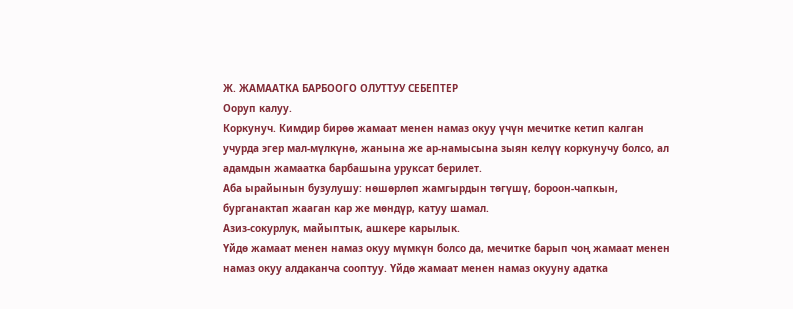Ж. ЖАМААТКА БАРБООГО ОЛУТТУУ СЕБЕПТЕР
Ооруп калуу.
Коркунуч. Кимдир бирөө жамаат менен намаз окуу үчүн мечитке кетип калган
учурда эгер мал-мүлкүнө, жанына же ар-намысына зыян келүү коркунучу болсо, ал
адамдын жамаатка барбашына уруксат берилет.
Аба ырайынын бузулушу: нөшөрлөп жамгырдын төгүшү, бороон-чапкын,
бурганактап жааган кар же мөндүр, катуу шамал.
Азиз-сокурлук, майыптык, ашкере карылык.
Үйдө жамаат менен намаз окуу мүмкүн болсо да, мечитке барып чоң жамаат менен
намаз окуу алдаканча сооптуу. Үйдө жамаат менен намаз окууну адатка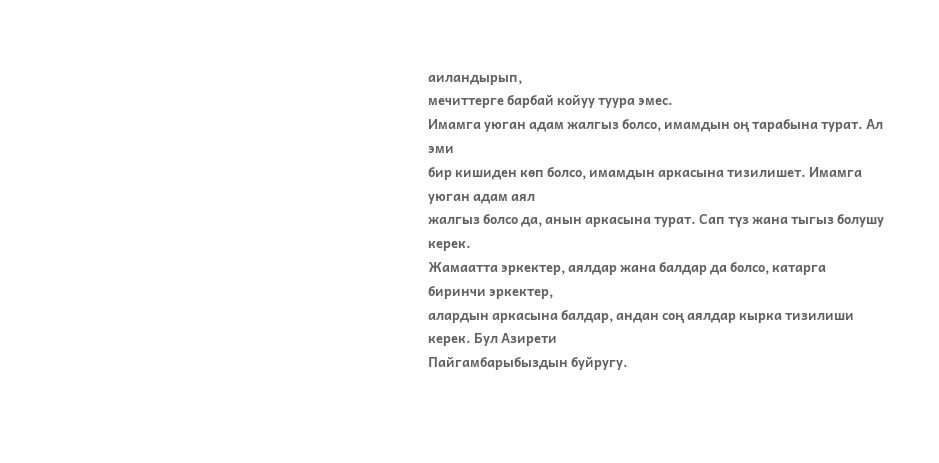аиландырып,
мечиттерге барбай койуу туура эмес.
Имамга уюган адам жалгыз болсо, имамдын оң тарабына турат. Ал эми
бир кишиден көп болсо, имамдын аркасына тизилишет. Имамга уюган адам аял
жалгыз болсо да, анын аркасына турат. Сап түз жана тыгыз болушу керек.
Жамаатта эркектер, аялдар жана балдар да болсо, катарга биринчи эркектер,
алардын аркасына балдар, андан соң аялдар кырка тизилиши керек. Бул Азирети
Пайгамбарыбыздын буйругу.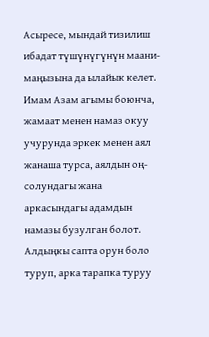Асыресе, мындай тизилиш ибадат түшүнүгүнүн маани-
маңызына да ылайык келет.
Имам Азам агымы боюнча, жамаат менен намаз окуу учурунда эркек менен аял
жанаша турса, аялдын оң-солундагы жана аркасындагы адамдын намазы бузулган болот.
Алдыңкы сапта орун боло туруп, арка тарапка туруу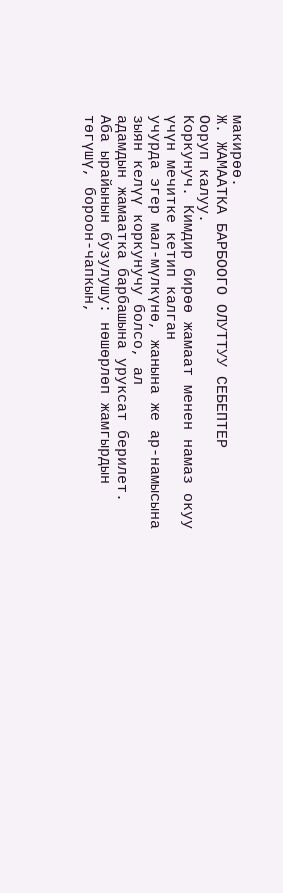макирөө.
Ж. ЖАМААТКА БАРБООГО ОЛУТТУУ СЕБЕПТЕР
Ооруп калуу.
Коркунуч. Кимдир бирөө жамаат менен намаз окуу үчүн мечитке кетип калган
учурда эгер мал-мүлкүнө, жанына же ар-намысына зыян келүү коркунучу болсо, ал
адамдын жамаатка барбашына уруксат берилет.
Аба ырайынын бузулушу: нөшөрлөп жамгырдын төгүшү, бороон-чапкын,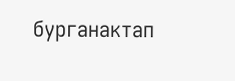бурганактап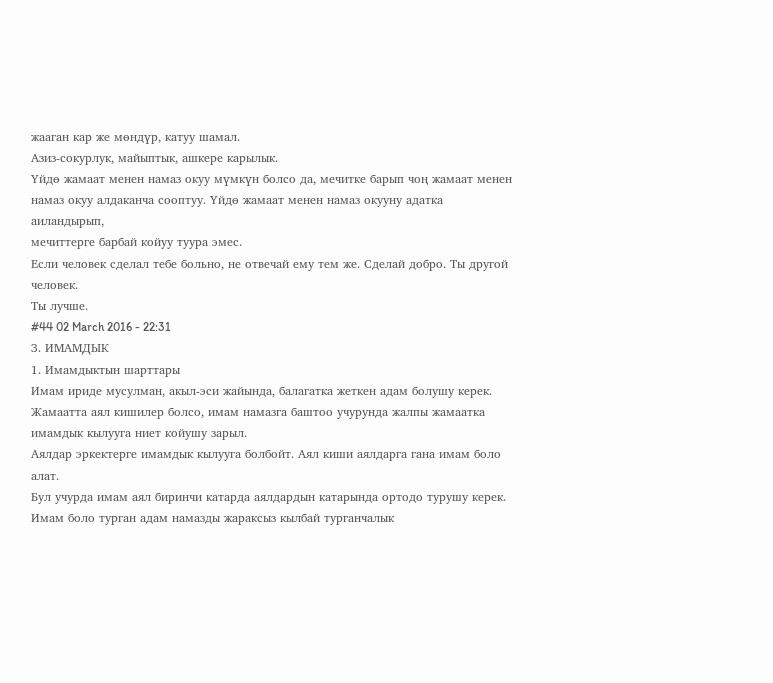жааган кар же мөндүр, катуу шамал.
Азиз-сокурлук, майыптык, ашкере карылык.
Үйдө жамаат менен намаз окуу мүмкүн болсо да, мечитке барып чоң жамаат менен
намаз окуу алдаканча сооптуу. Үйдө жамаат менен намаз окууну адатка аиландырып,
мечиттерге барбай койуу туура эмес.
Если человек сделал тебе больно, не отвечай ему тем же. Сделай добро. Ты другой человек.
Ты лучше.
#44 02 March 2016 - 22:31
З. ИМАМДЫК
1. Имамдыктын шарттары
Имам ириде мусулман, акыл-эси жайында, балагатка жеткен адам болушу керек.
Жамаатта аял кишилер болсо, имам намазга баштоо учурунда жалпы жамаатка
имамдык кылууга ниет койушу зарыл.
Аялдар эркектерге имамдык кылууга болбойт. Аял киши аялдарга гана имам боло алат.
Бул учурда имам аял биринчи катарда аялдардын катарында ортодо турушу керек.
Имам боло турган адам намазды жараксыз кылбай турганчалык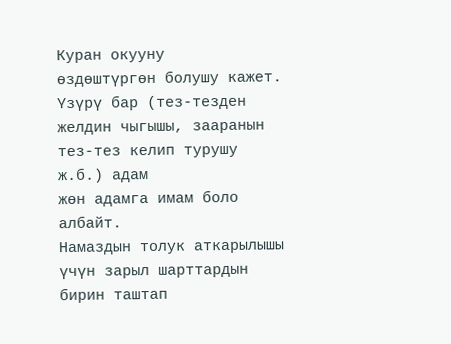Куран окууну
өздөштүргөн болушу кажет.
Үзүрү бар (тез-тезден желдин чыгышы, зааранын тез-тез келип турушу ж.б.) адам
жөн адамга имам боло албайт.
Намаздын толук аткарылышы үчүн зарыл шарттардын бирин таштап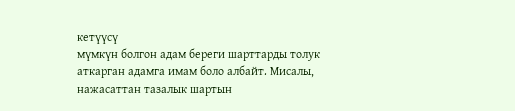кетүүсү
мүмкүн болгон адам береги шарттарды толук аткарган адамга имам боло албайт. Мисалы,
нажасаттан тазалык шартын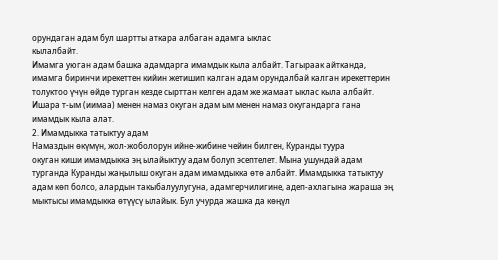орундаган адам бул шартты аткара албаган адамга ыклас
кылалбайт.
Имамга уюган адам башка адамдарга имамдык кыла албайт. Тагыраак айтканда,
имамга биринчи ирекеттен кийин жетишип калган адам орундалбай калган ирекеттерин
толуктоо үчүн өйдө турган кезде сырттан келген адам же жамаат ыклас кыла албайт.
Ишара т-ым (иимаа) менен намаз окуган адам ым менен намаз окугандарга гана
имамдык кыла алат.
2. Имамдыкка татыктуу адам
Намаздын өкүмүн, жол-жоболорун ийне-жибине чейин билген, Куранды туура
окуган киши имамдыкка эң ылайыктуу адам болуп эсептелет. Мына ушундай адам
турганда Куранды жаңылыш окуган адам имамдыкка өтө албайт. Имамдыкка татыктуу
адам көп болсо, алардын такыбалуулугуна, адамгерчилигине, адеп-ахлагына жараша эң
мыктысы имамдыкка өтүүсү ылайык. Бул учурда жашка да көңүл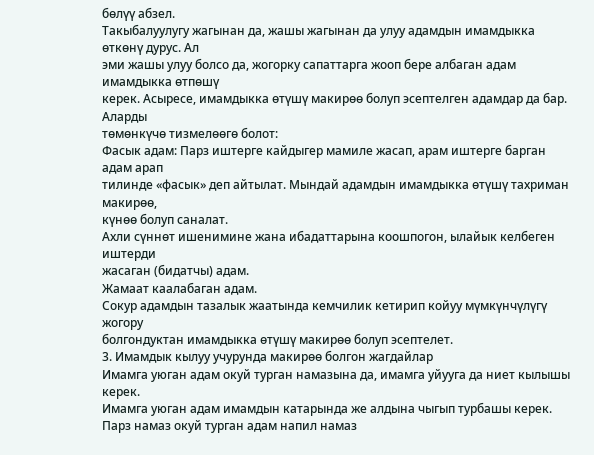бөлүү абзел.
Такыбалуулугу жагынан да, жашы жагынан да улуу адамдын имамдыкка өткөнү дурус. Ал
эми жашы улуу болсо да, жогорку сапаттарга жооп бере албаган адам имамдыкка өтпөшү
керек. Асыресе, имамдыкка өтүшү макирөө болуп эсептелген адамдар да бар. Аларды
төмөнкүчө тизмелөөгө болот:
Фасык адам: Парз иштерге кайдыгер мамиле жасап, арам иштерге барган адам арап
тилинде «фасык» деп айтылат. Мындай адамдын имамдыкка өтүшү тахриман макирөө,
күнөө болуп саналат.
Ахли сүннөт ишенимине жана ибадаттарына коошпогон, ылайык келбеген иштерди
жасаган (бидатчы) адам.
Жамаат каалабаган адам.
Сокур адамдын тазалык жаатында кемчилик кетирип койуу мүмкүнчүлүгү жогору
болгондуктан имамдыкка өтүшү макирөө болуп эсептелет.
3. Имамдык кылуу учурунда макирөө болгон жагдайлар
Имамга уюган адам окуй турган намазына да, имамга уйууга да ниет кылышы керек.
Имамга уюган адам имамдын катарында же алдына чыгып турбашы керек.
Парз намаз окуй турган адам напил намаз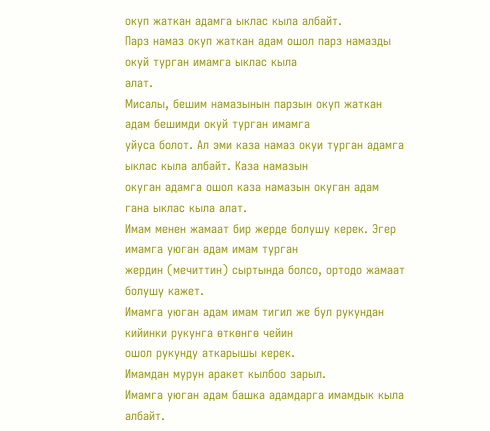окуп жаткан адамга ыклас кыла албайт.
Парз намаз окуп жаткан адам ошол парз намазды окуй турган имамга ыклас кыла
алат.
Мисалы, бешим намазынын парзын окуп жаткан адам бешимди окуй турган имамга
уйуса болот. Ал эми каза намаз окуи турган адамга ыклас кыла албайт. Каза намазын
окуган адамга ошол каза намазын окуган адам гана ыклас кыла алат.
Имам менен жамаат бир жерде болушу керек. Эгер имамга уюган адам имам турган
жердин (мечиттин) сыртында болсо, ортодо жамаат болушу кажет.
Имамга уюган адам имам тигил же бул рукундан кийинки рукунга өткөнгө чейин
ошол рукунду аткарышы керек.
Имамдан мурун аракет кылбоо зарыл.
Имамга уюган адам башка адамдарга имамдык кыла албайт.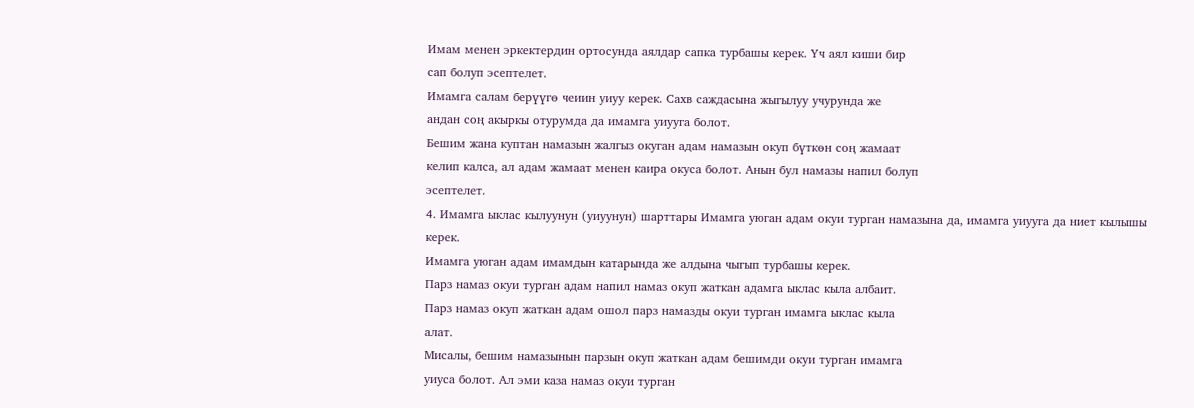Имам менен эркектердин ортосунда аялдар сапка турбашы керек. Үч аял киши бир
сап болуп эсептелет.
Имамга салам берүүгө чеиин уиуу керек. Сахв саждасына жыгылуу учурунда же
андан соң акыркы отурумда да имамга уиууга болот.
Бешим жана куптан намазын жалгыз окуган адам намазын окуп бүткөн соң жамаат
келип калса, ал адам жамаат менен каира окуса болот. Анын бул намазы напил болуп
эсептелет.
4. Имамга ыклас кылуунун (уиуунун) шарттары Имамга уюган адам окуи турган намазына да, имамга уиууга да ниет кылышы
керек.
Имамга уюган адам имамдын катарында же алдына чыгып турбашы керек.
Парз намаз окуи турган адам напил намаз окуп жаткан адамга ыклас кыла албаит.
Парз намаз окуп жаткан адам ошол парз намазды окуи турган имамга ыклас кыла
алат.
Мисалы, бешим намазынын парзын окуп жаткан адам бешимди окуи турган имамга
уиуса болот. Ал эми каза намаз окуи турган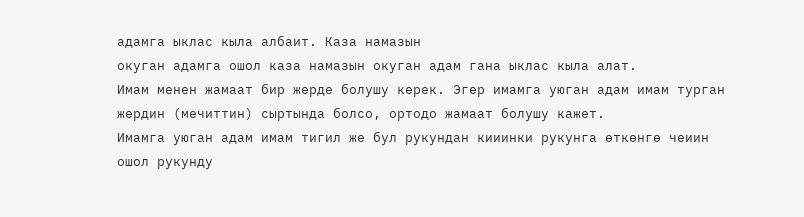адамга ыклас кыла албаит. Каза намазын
окуган адамга ошол каза намазын окуган адам гана ыклас кыла алат.
Имам менен жамаат бир жерде болушу керек. Эгер имамга уюган адам имам турган
жердин (мечиттин) сыртында болсо, ортодо жамаат болушу кажет.
Имамга уюган адам имам тигил же бул рукундан кииинки рукунга өткөнгө чеиин
ошол рукунду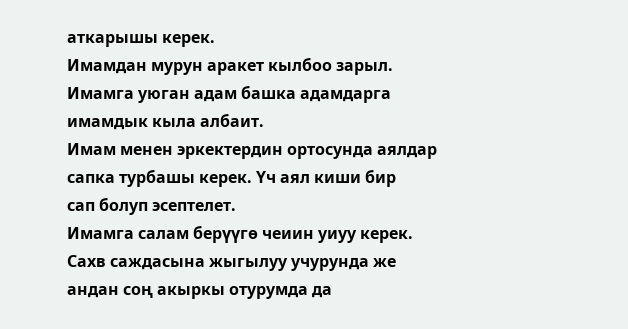аткарышы керек.
Имамдан мурун аракет кылбоо зарыл.
Имамга уюган адам башка адамдарга имамдык кыла албаит.
Имам менен эркектердин ортосунда аялдар сапка турбашы керек. Үч аял киши бир
сап болуп эсептелет.
Имамга салам берүүгө чеиин уиуу керек. Сахв саждасына жыгылуу учурунда же
андан соң акыркы отурумда да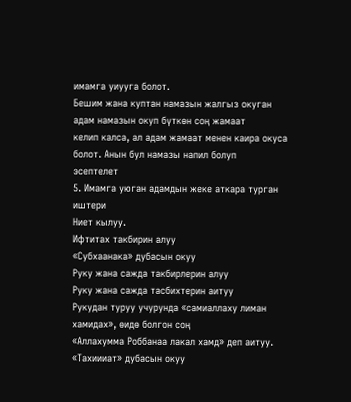имамга уиууга болот.
Бешим жана куптан намазын жалгыз окуган адам намазын окуп бүткөн соң жамаат
келип калса, ал адам жамаат менен каира окуса болот. Анын бул намазы напил болуп
эсептелет
5. Имамга уюган адамдын жеке аткара турган иштери
Ниет кылуу.
Ифтитах такбирин алуу
«Субхаанака» дубасын окуу
Руку жана сажда такбирлерин алуу
Руку жана сажда тасбихтерин аитуу
Рукудан туруу учурунда «самиаллаху лиман хамидах», өидө болгон соң
«Аллахумма Роббанаа лакал хамд» деп аитуу.
«Тахиииат» дубасын окуу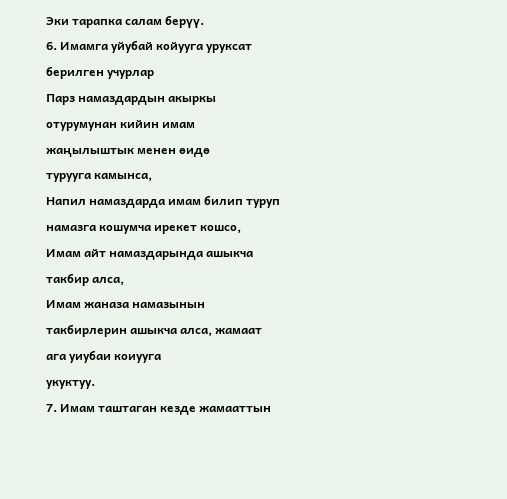Эки тарапка салам берүү.
6. Имамга уйубай койууга уруксат берилген учурлар
Парз намаздардын акыркы отурумунан кийин имам жаңылыштык менен өидө
турууга камынса,
Напил намаздарда имам билип туруп намазга кошумча ирекет кошсо,
Имам айт намаздарында ашыкча такбир алса,
Имам жаназа намазынын такбирлерин ашыкча алса, жамаат ага уиубаи коиууга
укуктуу.
7. Имам таштаган кезде жамааттын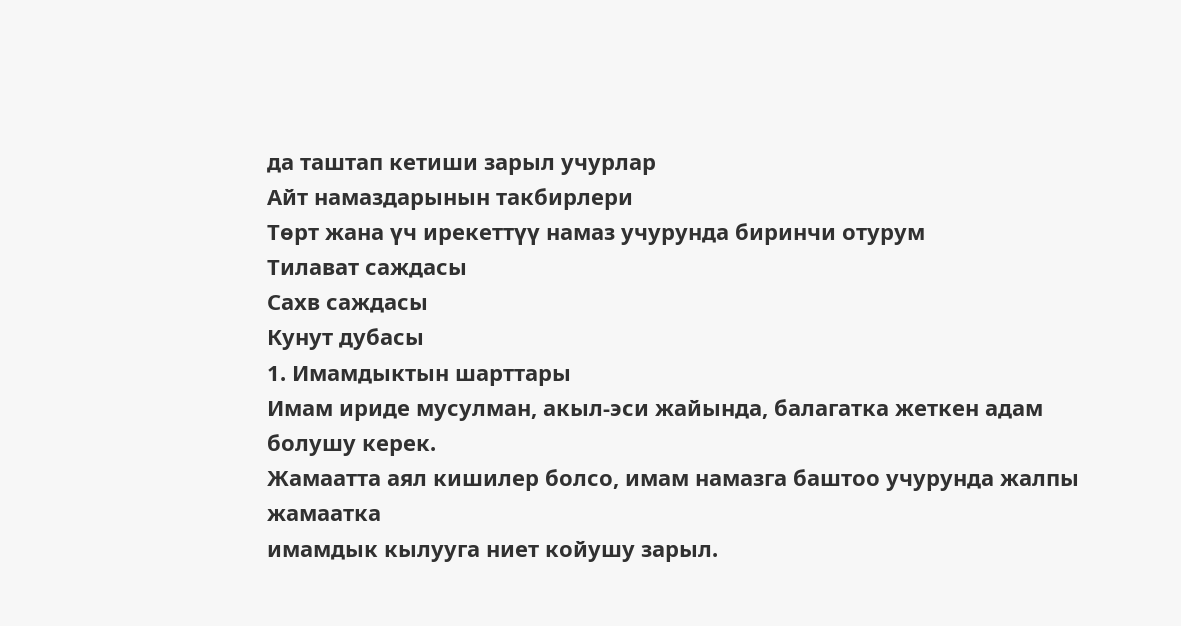да таштап кетиши зарыл учурлар
Айт намаздарынын такбирлери
Төрт жана үч ирекеттүү намаз учурунда биринчи отурум
Тилават саждасы
Сахв саждасы
Кунут дубасы
1. Имамдыктын шарттары
Имам ириде мусулман, акыл-эси жайында, балагатка жеткен адам болушу керек.
Жамаатта аял кишилер болсо, имам намазга баштоо учурунда жалпы жамаатка
имамдык кылууга ниет койушу зарыл.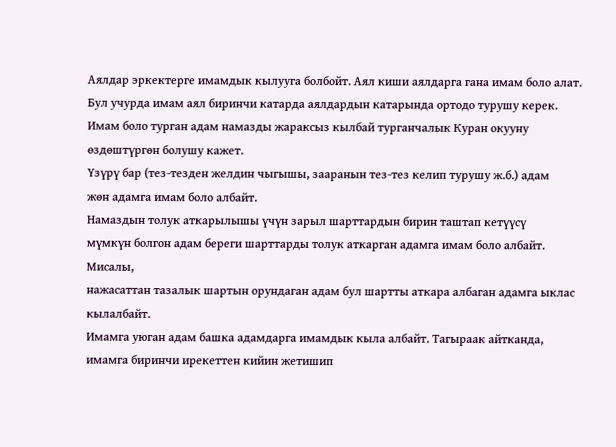Аялдар эркектерге имамдык кылууга болбойт. Аял киши аялдарга гана имам боло алат.
Бул учурда имам аял биринчи катарда аялдардын катарында ортодо турушу керек.
Имам боло турган адам намазды жараксыз кылбай турганчалык Куран окууну
өздөштүргөн болушу кажет.
Үзүрү бар (тез-тезден желдин чыгышы, зааранын тез-тез келип турушу ж.б.) адам
жөн адамга имам боло албайт.
Намаздын толук аткарылышы үчүн зарыл шарттардын бирин таштап кетүүсү
мүмкүн болгон адам береги шарттарды толук аткарган адамга имам боло албайт. Мисалы,
нажасаттан тазалык шартын орундаган адам бул шартты аткара албаган адамга ыклас
кылалбайт.
Имамга уюган адам башка адамдарга имамдык кыла албайт. Тагыраак айтканда,
имамга биринчи ирекеттен кийин жетишип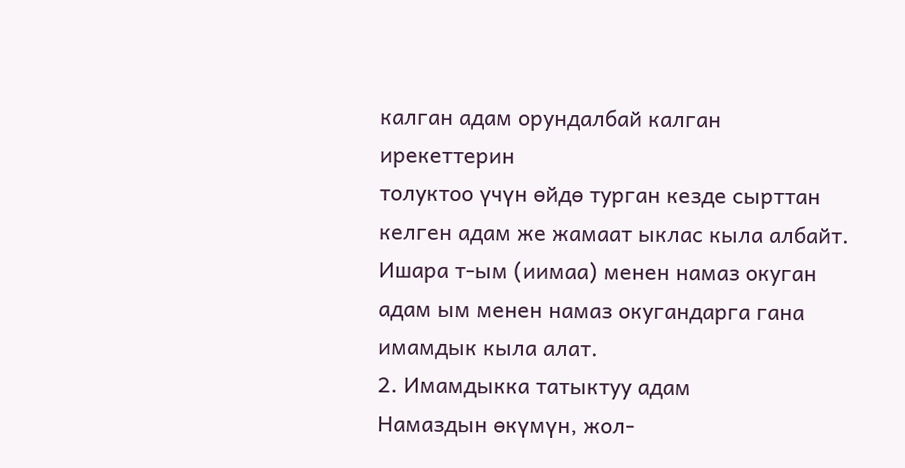калган адам орундалбай калган ирекеттерин
толуктоо үчүн өйдө турган кезде сырттан келген адам же жамаат ыклас кыла албайт.
Ишара т-ым (иимаа) менен намаз окуган адам ым менен намаз окугандарга гана
имамдык кыла алат.
2. Имамдыкка татыктуу адам
Намаздын өкүмүн, жол-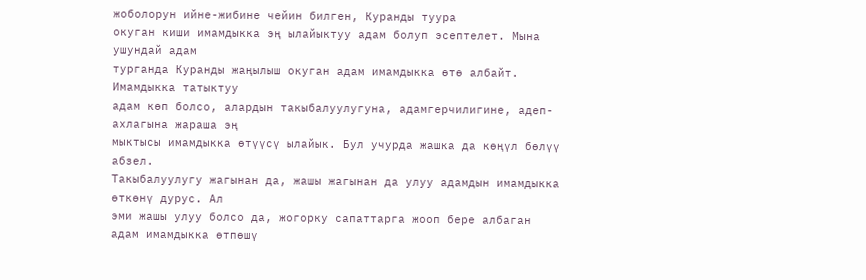жоболорун ийне-жибине чейин билген, Куранды туура
окуган киши имамдыкка эң ылайыктуу адам болуп эсептелет. Мына ушундай адам
турганда Куранды жаңылыш окуган адам имамдыкка өтө албайт. Имамдыкка татыктуу
адам көп болсо, алардын такыбалуулугуна, адамгерчилигине, адеп-ахлагына жараша эң
мыктысы имамдыкка өтүүсү ылайык. Бул учурда жашка да көңүл бөлүү абзел.
Такыбалуулугу жагынан да, жашы жагынан да улуу адамдын имамдыкка өткөнү дурус. Ал
эми жашы улуу болсо да, жогорку сапаттарга жооп бере албаган адам имамдыкка өтпөшү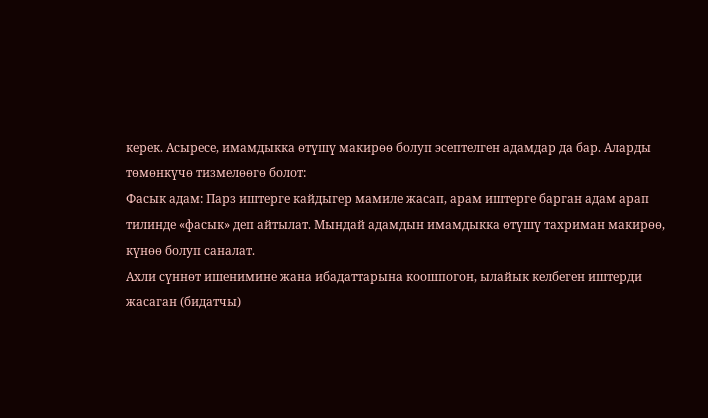керек. Асыресе, имамдыкка өтүшү макирөө болуп эсептелген адамдар да бар. Аларды
төмөнкүчө тизмелөөгө болот:
Фасык адам: Парз иштерге кайдыгер мамиле жасап, арам иштерге барган адам арап
тилинде «фасык» деп айтылат. Мындай адамдын имамдыкка өтүшү тахриман макирөө,
күнөө болуп саналат.
Ахли сүннөт ишенимине жана ибадаттарына коошпогон, ылайык келбеген иштерди
жасаган (бидатчы)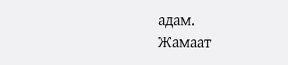адам.
Жамаат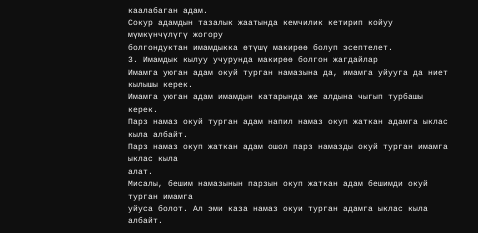каалабаган адам.
Сокур адамдын тазалык жаатында кемчилик кетирип койуу мүмкүнчүлүгү жогору
болгондуктан имамдыкка өтүшү макирөө болуп эсептелет.
3. Имамдык кылуу учурунда макирөө болгон жагдайлар
Имамга уюган адам окуй турган намазына да, имамга уйууга да ниет кылышы керек.
Имамга уюган адам имамдын катарында же алдына чыгып турбашы керек.
Парз намаз окуй турган адам напил намаз окуп жаткан адамга ыклас кыла албайт.
Парз намаз окуп жаткан адам ошол парз намазды окуй турган имамга ыклас кыла
алат.
Мисалы, бешим намазынын парзын окуп жаткан адам бешимди окуй турган имамга
уйуса болот. Ал эми каза намаз окуи турган адамга ыклас кыла албайт.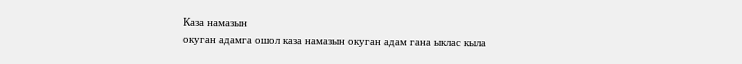Каза намазын
окуган адамга ошол каза намазын окуган адам гана ыклас кыла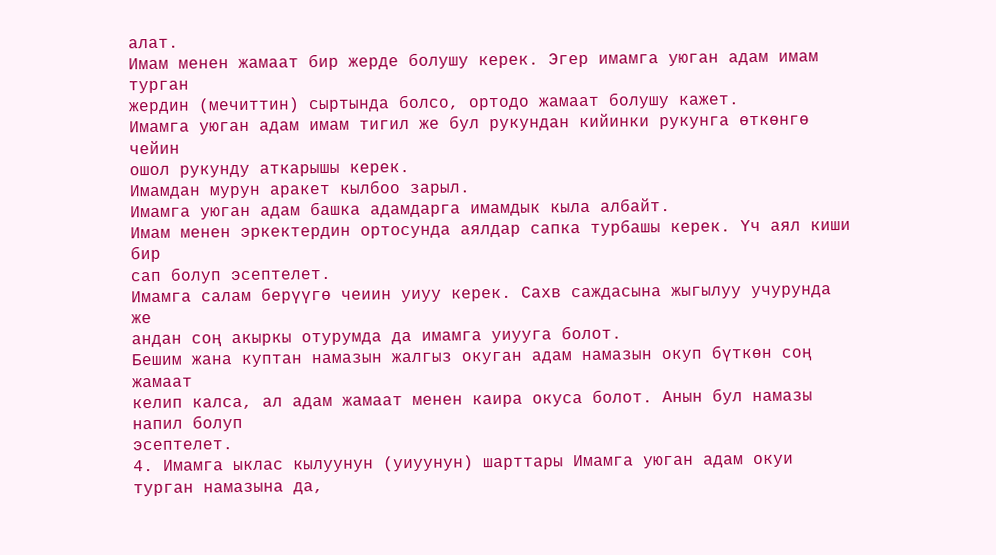алат.
Имам менен жамаат бир жерде болушу керек. Эгер имамга уюган адам имам турган
жердин (мечиттин) сыртында болсо, ортодо жамаат болушу кажет.
Имамга уюган адам имам тигил же бул рукундан кийинки рукунга өткөнгө чейин
ошол рукунду аткарышы керек.
Имамдан мурун аракет кылбоо зарыл.
Имамга уюган адам башка адамдарга имамдык кыла албайт.
Имам менен эркектердин ортосунда аялдар сапка турбашы керек. Үч аял киши бир
сап болуп эсептелет.
Имамга салам берүүгө чеиин уиуу керек. Сахв саждасына жыгылуу учурунда же
андан соң акыркы отурумда да имамга уиууга болот.
Бешим жана куптан намазын жалгыз окуган адам намазын окуп бүткөн соң жамаат
келип калса, ал адам жамаат менен каира окуса болот. Анын бул намазы напил болуп
эсептелет.
4. Имамга ыклас кылуунун (уиуунун) шарттары Имамга уюган адам окуи турган намазына да,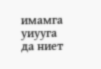имамга уиууга да ниет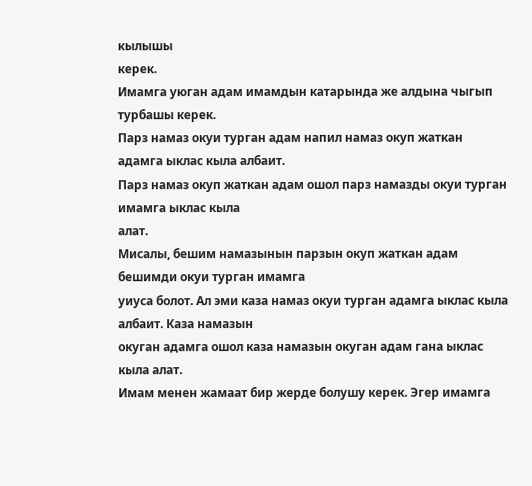кылышы
керек.
Имамга уюган адам имамдын катарында же алдына чыгып турбашы керек.
Парз намаз окуи турган адам напил намаз окуп жаткан адамга ыклас кыла албаит.
Парз намаз окуп жаткан адам ошол парз намазды окуи турган имамга ыклас кыла
алат.
Мисалы, бешим намазынын парзын окуп жаткан адам бешимди окуи турган имамга
уиуса болот. Ал эми каза намаз окуи турган адамга ыклас кыла албаит. Каза намазын
окуган адамга ошол каза намазын окуган адам гана ыклас кыла алат.
Имам менен жамаат бир жерде болушу керек. Эгер имамга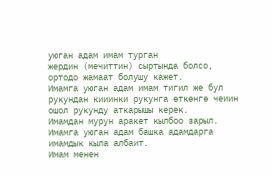уюган адам имам турган
жердин (мечиттин) сыртында болсо, ортодо жамаат болушу кажет.
Имамга уюган адам имам тигил же бул рукундан кииинки рукунга өткөнгө чеиин
ошол рукунду аткарышы керек.
Имамдан мурун аракет кылбоо зарыл.
Имамга уюган адам башка адамдарга имамдык кыла албаит.
Имам менен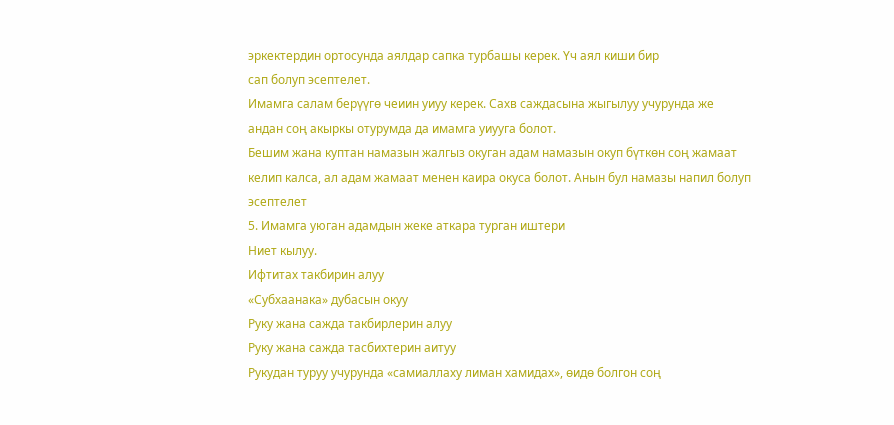эркектердин ортосунда аялдар сапка турбашы керек. Үч аял киши бир
сап болуп эсептелет.
Имамга салам берүүгө чеиин уиуу керек. Сахв саждасына жыгылуу учурунда же
андан соң акыркы отурумда да имамга уиууга болот.
Бешим жана куптан намазын жалгыз окуган адам намазын окуп бүткөн соң жамаат
келип калса, ал адам жамаат менен каира окуса болот. Анын бул намазы напил болуп
эсептелет
5. Имамга уюган адамдын жеке аткара турган иштери
Ниет кылуу.
Ифтитах такбирин алуу
«Субхаанака» дубасын окуу
Руку жана сажда такбирлерин алуу
Руку жана сажда тасбихтерин аитуу
Рукудан туруу учурунда «самиаллаху лиман хамидах», өидө болгон соң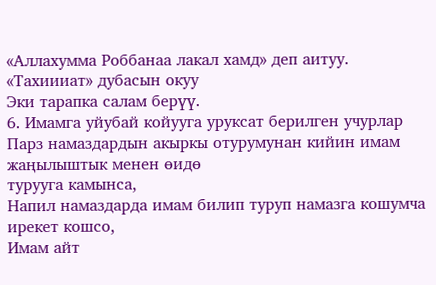«Аллахумма Роббанаа лакал хамд» деп аитуу.
«Тахиииат» дубасын окуу
Эки тарапка салам берүү.
6. Имамга уйубай койууга уруксат берилген учурлар
Парз намаздардын акыркы отурумунан кийин имам жаңылыштык менен өидө
турууга камынса,
Напил намаздарда имам билип туруп намазга кошумча ирекет кошсо,
Имам айт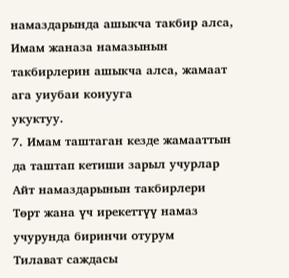намаздарында ашыкча такбир алса,
Имам жаназа намазынын такбирлерин ашыкча алса, жамаат ага уиубаи коиууга
укуктуу.
7. Имам таштаган кезде жамааттын да таштап кетиши зарыл учурлар
Айт намаздарынын такбирлери
Төрт жана үч ирекеттүү намаз учурунда биринчи отурум
Тилават саждасы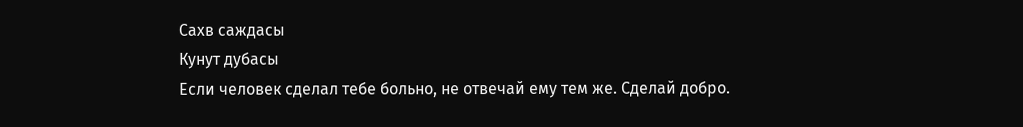Сахв саждасы
Кунут дубасы
Если человек сделал тебе больно, не отвечай ему тем же. Сделай добро.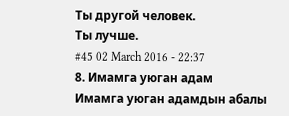Ты другой человек.
Ты лучше.
#45 02 March 2016 - 22:37
8. Имамга уюган адам
Имамга уюган адамдын абалы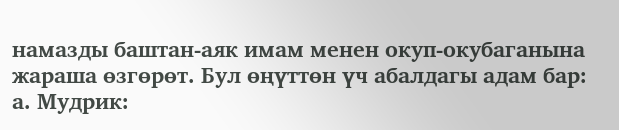намазды баштан-аяк имам менен окуп-окубаганына
жараша өзгөрөт. Бул өңүттөн үч абалдагы адам бар:
а. Мудрик: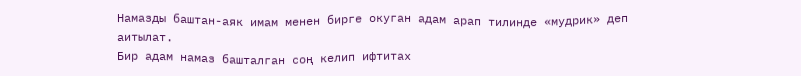Намазды баштан-аяк имам менен бирге окуган адам арап тилинде «мудрик» деп
аитылат.
Бир адам намаз башталган соң келип ифтитах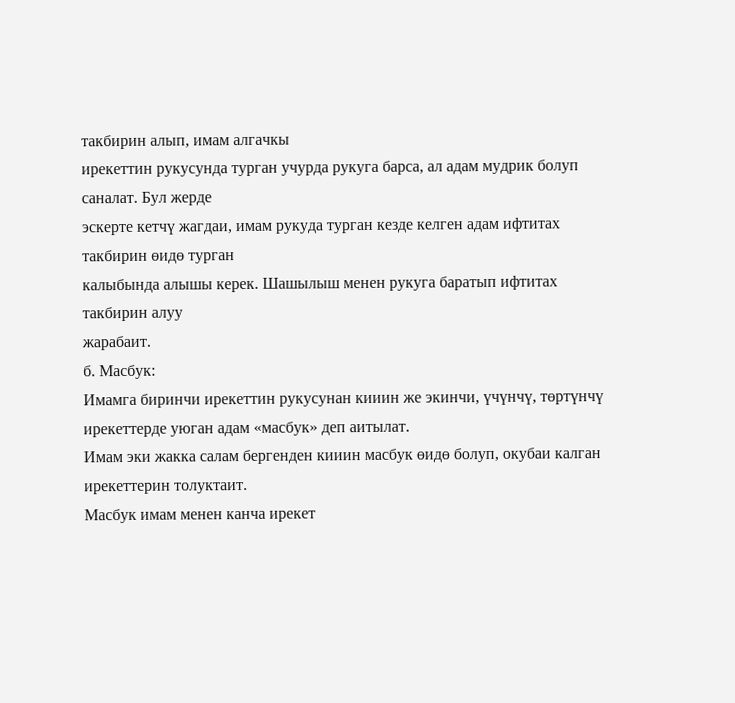такбирин алып, имам алгачкы
ирекеттин рукусунда турган учурда рукуга барса, ал адам мудрик болуп саналат. Бул жерде
эскерте кетчү жагдаи, имам рукуда турган кезде келген адам ифтитах такбирин өидө турган
калыбында алышы керек. Шашылыш менен рукуга баратып ифтитах такбирин алуу
жарабаит.
б. Масбук:
Имамга биринчи ирекеттин рукусунан кииин же экинчи, үчүнчү, төртүнчү
ирекеттерде уюган адам «масбук» деп аитылат.
Имам эки жакка салам бергенден кииин масбук өидө болуп, окубаи калган
ирекеттерин толуктаит.
Масбук имам менен канча ирекет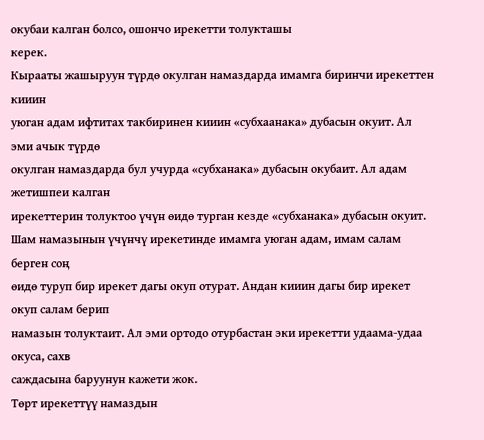окубаи калган болсо, ошончо ирекетти толукташы
керек.
Кырааты жашыруун түрдө окулган намаздарда имамга биринчи ирекеттен кииин
уюган адам ифтитах такбиринен кииин «субхаанака» дубасын окуит. Ал эми ачык түрдө
окулган намаздарда бул учурда «субханака» дубасын окубаит. Ал адам жетишпеи калган
ирекеттерин толуктоо үчүн өидө турган кезде «субханака» дубасын окуит.
Шам намазынын үчүнчү ирекетинде имамга уюган адам, имам салам берген соң
өидө туруп бир ирекет дагы окуп отурат. Андан кииин дагы бир ирекет окуп салам берип
намазын толуктаит. Ал эми ортодо отурбастан эки ирекетти удаама-удаа окуса, сахв
саждасына баруунун кажети жок.
Төрт ирекеттүү намаздын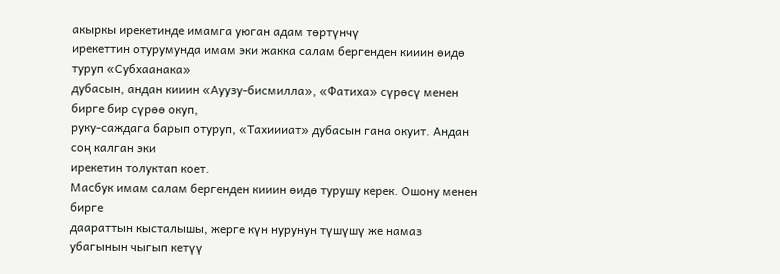акыркы ирекетинде имамга уюган адам төртүнчү
ирекеттин отурумунда имам эки жакка салам бергенден кииин өидө туруп «Субхаанака»
дубасын, андан кииин «Ауузу-бисмилла», «Фатиха» сүрөсү менен бирге бир сүрөө окуп,
руку-саждага барып отуруп, «Тахиииат» дубасын гана окуит. Андан соң калган эки
ирекетин толуктап коет.
Масбук имам салам бергенден кииин өидө турушу керек. Ошону менен бирге
даараттын кысталышы, жерге күн нурунун түшүшү же намаз убагынын чыгып кетүү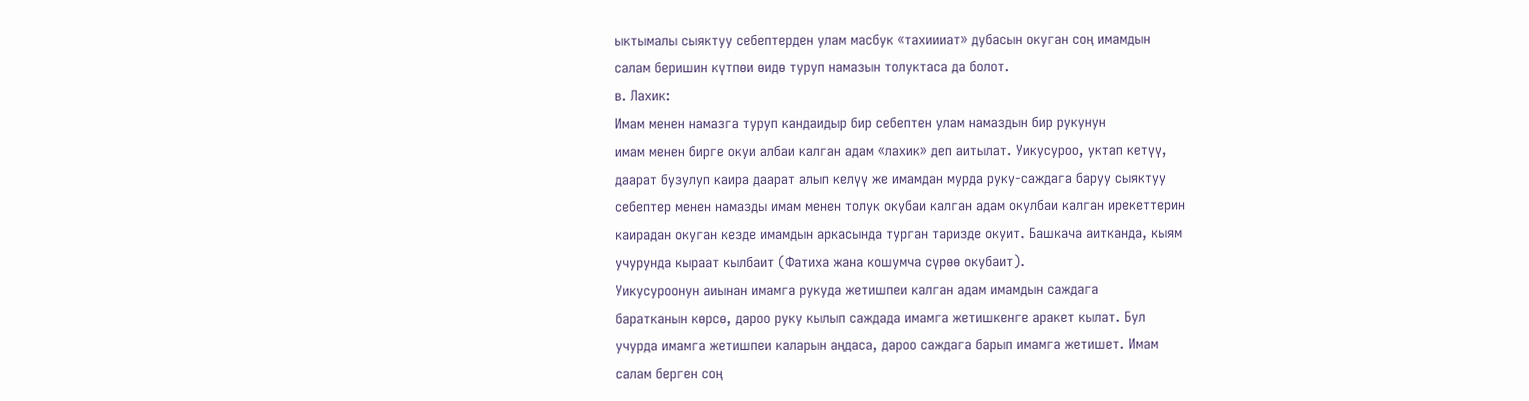ыктымалы сыяктуу себептерден улам масбук «тахиииат» дубасын окуган соң имамдын
салам беришин күтпөи өидө туруп намазын толуктаса да болот.
в. Лахик:
Имам менен намазга туруп кандаидыр бир себептен улам намаздын бир рукунун
имам менен бирге окуи албаи калган адам «лахик» деп аитылат. Уикусуроо, уктап кетүү,
даарат бузулуп каира даарат алып келүү же имамдан мурда руку-саждага баруу сыяктуу
себептер менен намазды имам менен толук окубаи калган адам окулбаи калган ирекеттерин
каирадан окуган кезде имамдын аркасында турган таризде окуит. Башкача аитканда, кыям
учурунда кыраат кылбаит (Фатиха жана кошумча сүрөө окубаит).
Уикусуроонун аиынан имамга рукуда жетишпеи калган адам имамдын саждага
баратканын көрсө, дароо руку кылып саждада имамга жетишкенге аракет кылат. Бул
учурда имамга жетишпеи каларын аңдаса, дароо саждага барып имамга жетишет. Имам
салам берген соң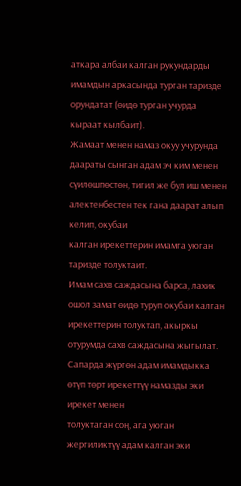аткара албаи калган рукундарды имамдын аркасында турган таризде
орундатат (өидө турган учурда кыраат кылбаит).
Жамаат менен намаз окуу учурунда даараты сынган адам эч ким менен
сүилөшпөстөн, тигил же бул иш менен алектенбестен тек гана даарат алып келип, окубаи
калган ирекеттерин имамга уюган таризде толуктаит.
Имам сахв саждасына барса, лахик ошол замат өидө туруп окубаи калган
ирекеттерин толуктап, акыркы отурумда сахв саждасына жыгылат.
Сапарда жүргөн адам имамдыкка өтүп төрт ирекеттүү намазды эки ирекет менен
толуктаган соң, ага уюган жергиликтүү адам калган эки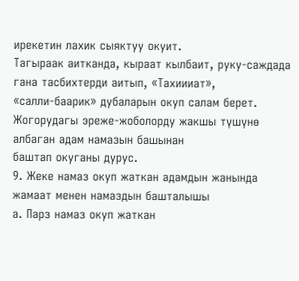ирекетин лахик сыяктуу окуит.
Тагыраак аитканда, кыраат кылбаит, руку-саждада гана тасбихтерди аитып, «Тахиииат»,
«салли-баарик» дубаларын окуп салам берет.
Жогорудагы эреже-жоболорду жакшы түшүнө албаган адам намазын башынан
баштап окуганы дурус.
9. Жеке намаз окуп жаткан адамдын жанында жамаат менен намаздын башталышы
а. Парз намаз окуп жаткан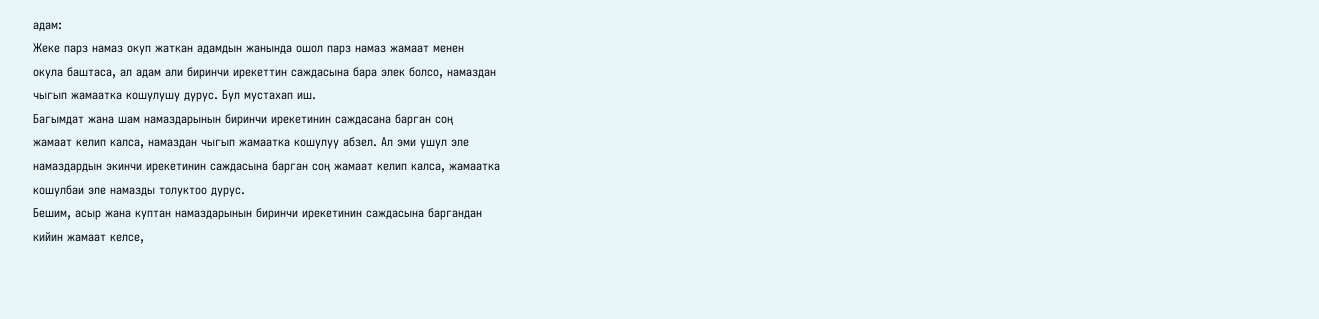адам:
Жеке парз намаз окуп жаткан адамдын жанында ошол парз намаз жамаат менен
окула баштаса, ал адам али биринчи ирекеттин саждасына бара элек болсо, намаздан
чыгып жамаатка кошулушу дурус. Бул мустахап иш.
Багымдат жана шам намаздарынын биринчи ирекетинин саждасана барган соң
жамаат келип калса, намаздан чыгып жамаатка кошулуу абзел. Ал эми ушул эле
намаздардын экинчи ирекетинин саждасына барган соң жамаат келип калса, жамаатка
кошулбаи эле намазды толуктоо дурус.
Бешим, асыр жана куптан намаздарынын биринчи ирекетинин саждасына баргандан
кийин жамаат келсе,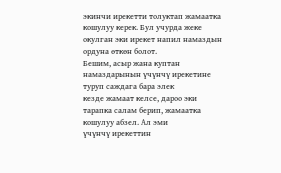экинчи ирекетти толуктап жамаатка кошулуу керек. Бул учурда жеке
окулган эки ирекет напил намаздын ордуна өткөн болот.
Бешим, асыр жана куптан намаздарынын үчүнчү ирекетине туруп саждага бара элек
кезде жамаат келсе, дароо эки тарапка салам берип, жамаатка кошулуу абзел. Ал эми
үчүнчү ирекеттин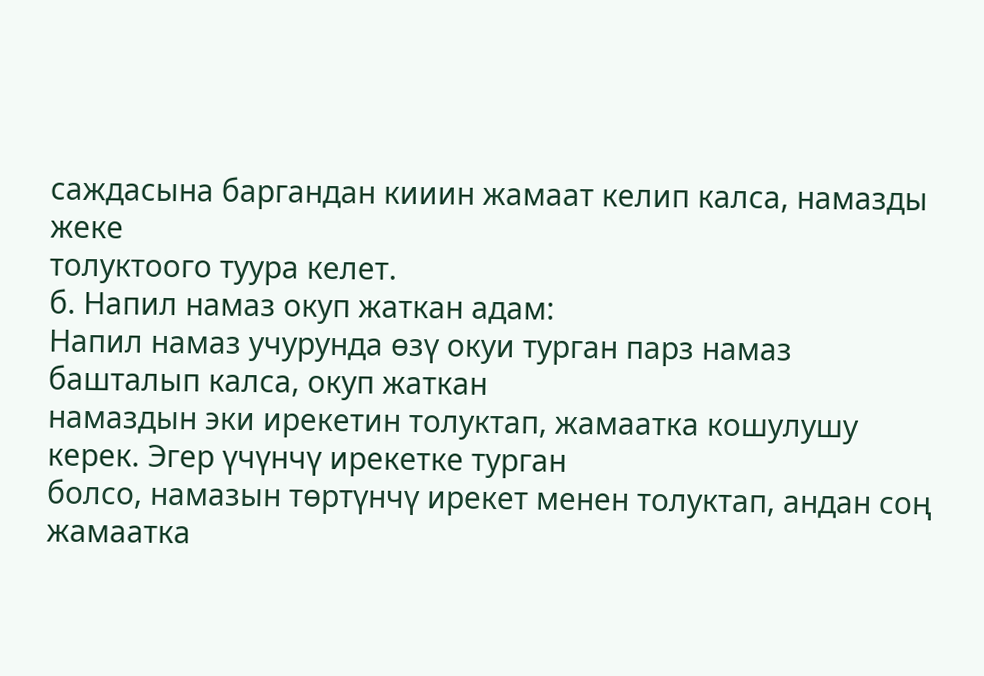саждасына баргандан кииин жамаат келип калса, намазды жеке
толуктоого туура келет.
б. Напил намаз окуп жаткан адам:
Напил намаз учурунда өзү окуи турган парз намаз башталып калса, окуп жаткан
намаздын эки ирекетин толуктап, жамаатка кошулушу керек. Эгер үчүнчү ирекетке турган
болсо, намазын төртүнчү ирекет менен толуктап, андан соң жамаатка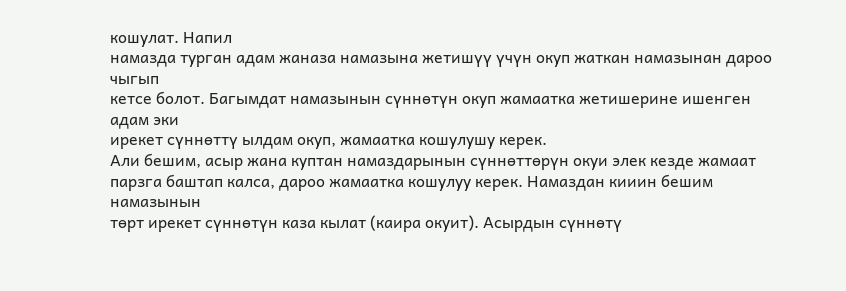кошулат. Напил
намазда турган адам жаназа намазына жетишүү үчүн окуп жаткан намазынан дароо чыгып
кетсе болот. Багымдат намазынын сүннөтүн окуп жамаатка жетишерине ишенген адам эки
ирекет сүннөттү ылдам окуп, жамаатка кошулушу керек.
Али бешим, асыр жана куптан намаздарынын сүннөттөрүн окуи элек кезде жамаат
парзга баштап калса, дароо жамаатка кошулуу керек. Намаздан кииин бешим намазынын
төрт ирекет сүннөтүн каза кылат (каира окуит). Асырдын сүннөтү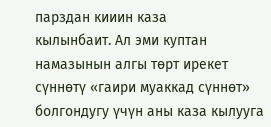парздан кииин каза
кылынбаит. Ал эми куптан намазынын алгы төрт ирекет сүннөтү «гаири муаккад сүннөт»
болгондугу үчүн аны каза кылууга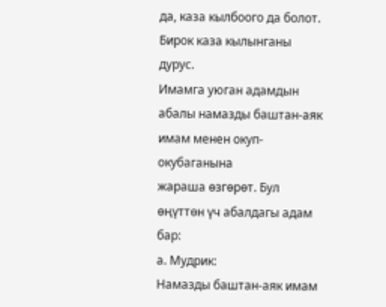да, каза кылбоого да болот. Бирок каза кылынганы
дурус.
Имамга уюган адамдын абалы намазды баштан-аяк имам менен окуп-окубаганына
жараша өзгөрөт. Бул өңүттөн үч абалдагы адам бар:
а. Мудрик:
Намазды баштан-аяк имам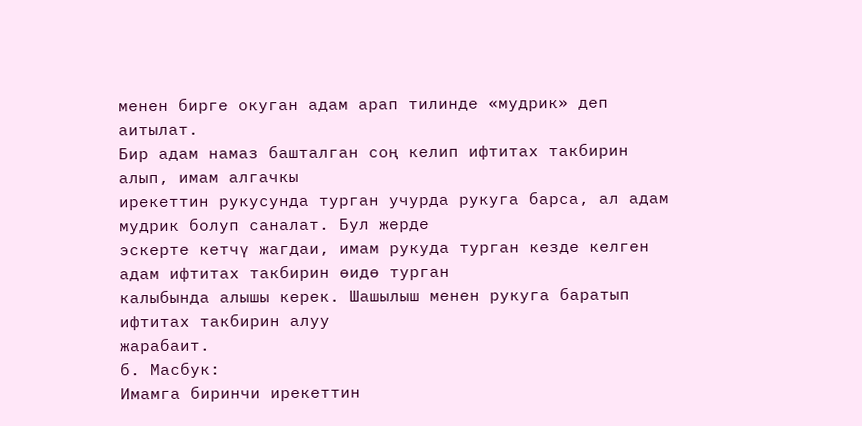менен бирге окуган адам арап тилинде «мудрик» деп
аитылат.
Бир адам намаз башталган соң келип ифтитах такбирин алып, имам алгачкы
ирекеттин рукусунда турган учурда рукуга барса, ал адам мудрик болуп саналат. Бул жерде
эскерте кетчү жагдаи, имам рукуда турган кезде келген адам ифтитах такбирин өидө турган
калыбында алышы керек. Шашылыш менен рукуга баратып ифтитах такбирин алуу
жарабаит.
б. Масбук:
Имамга биринчи ирекеттин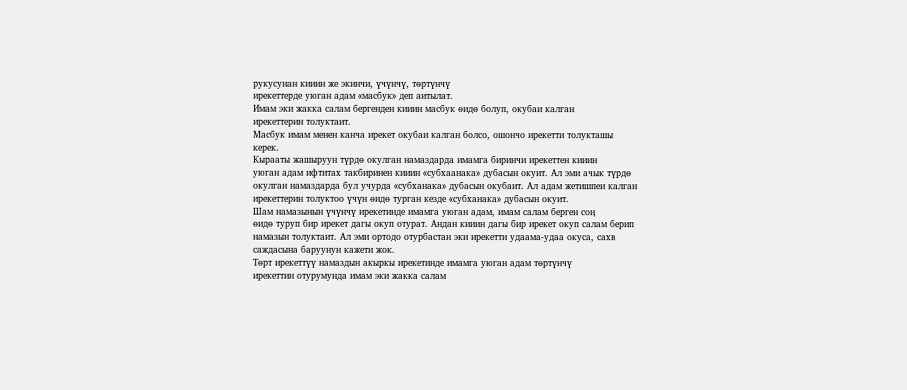рукусунан кииин же экинчи, үчүнчү, төртүнчү
ирекеттерде уюган адам «масбук» деп аитылат.
Имам эки жакка салам бергенден кииин масбук өидө болуп, окубаи калган
ирекеттерин толуктаит.
Масбук имам менен канча ирекет окубаи калган болсо, ошончо ирекетти толукташы
керек.
Кырааты жашыруун түрдө окулган намаздарда имамга биринчи ирекеттен кииин
уюган адам ифтитах такбиринен кииин «субхаанака» дубасын окуит. Ал эми ачык түрдө
окулган намаздарда бул учурда «субханака» дубасын окубаит. Ал адам жетишпеи калган
ирекеттерин толуктоо үчүн өидө турган кезде «субханака» дубасын окуит.
Шам намазынын үчүнчү ирекетинде имамга уюган адам, имам салам берген соң
өидө туруп бир ирекет дагы окуп отурат. Андан кииин дагы бир ирекет окуп салам берип
намазын толуктаит. Ал эми ортодо отурбастан эки ирекетти удаама-удаа окуса, сахв
саждасына баруунун кажети жок.
Төрт ирекеттүү намаздын акыркы ирекетинде имамга уюган адам төртүнчү
ирекеттин отурумунда имам эки жакка салам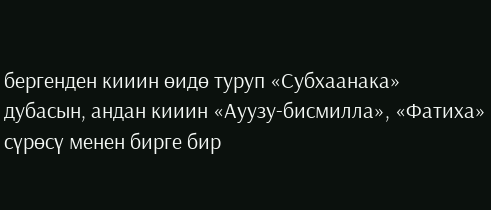бергенден кииин өидө туруп «Субхаанака»
дубасын, андан кииин «Ауузу-бисмилла», «Фатиха» сүрөсү менен бирге бир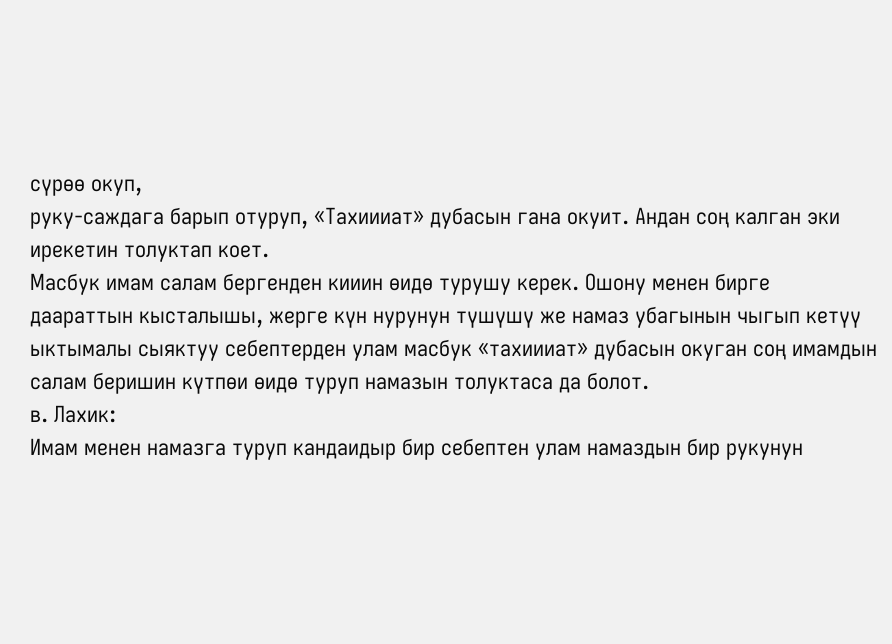сүрөө окуп,
руку-саждага барып отуруп, «Тахиииат» дубасын гана окуит. Андан соң калган эки
ирекетин толуктап коет.
Масбук имам салам бергенден кииин өидө турушу керек. Ошону менен бирге
даараттын кысталышы, жерге күн нурунун түшүшү же намаз убагынын чыгып кетүү
ыктымалы сыяктуу себептерден улам масбук «тахиииат» дубасын окуган соң имамдын
салам беришин күтпөи өидө туруп намазын толуктаса да болот.
в. Лахик:
Имам менен намазга туруп кандаидыр бир себептен улам намаздын бир рукунун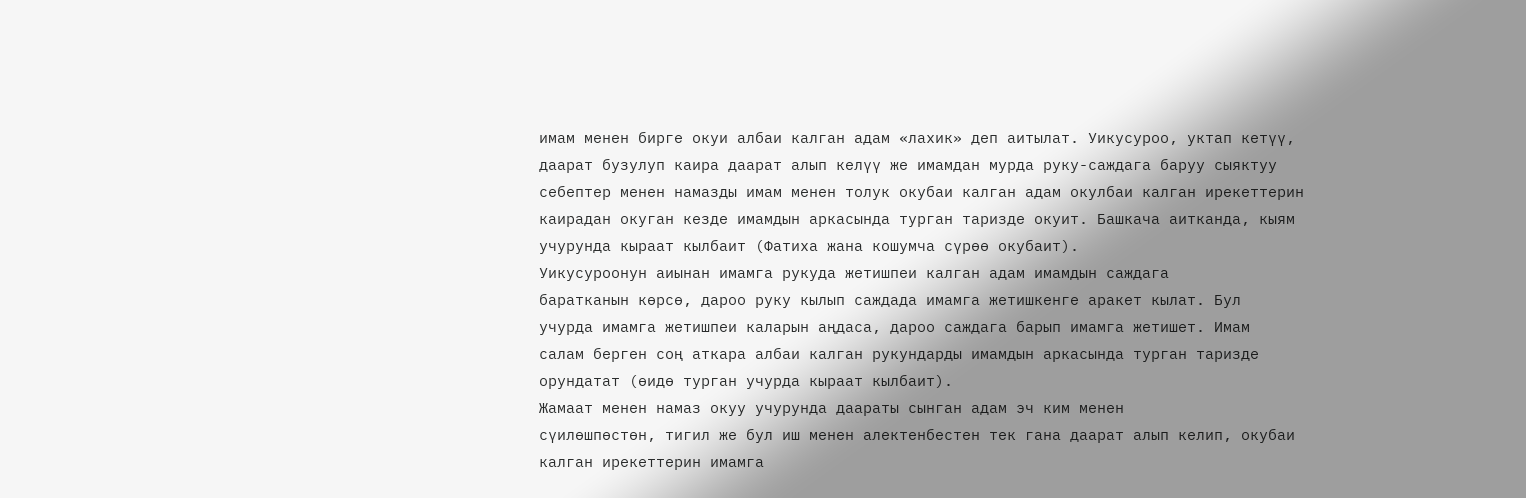имам менен бирге окуи албаи калган адам «лахик» деп аитылат. Уикусуроо, уктап кетүү,
даарат бузулуп каира даарат алып келүү же имамдан мурда руку-саждага баруу сыяктуу
себептер менен намазды имам менен толук окубаи калган адам окулбаи калган ирекеттерин
каирадан окуган кезде имамдын аркасында турган таризде окуит. Башкача аитканда, кыям
учурунда кыраат кылбаит (Фатиха жана кошумча сүрөө окубаит).
Уикусуроонун аиынан имамга рукуда жетишпеи калган адам имамдын саждага
баратканын көрсө, дароо руку кылып саждада имамга жетишкенге аракет кылат. Бул
учурда имамга жетишпеи каларын аңдаса, дароо саждага барып имамга жетишет. Имам
салам берген соң аткара албаи калган рукундарды имамдын аркасында турган таризде
орундатат (өидө турган учурда кыраат кылбаит).
Жамаат менен намаз окуу учурунда даараты сынган адам эч ким менен
сүилөшпөстөн, тигил же бул иш менен алектенбестен тек гана даарат алып келип, окубаи
калган ирекеттерин имамга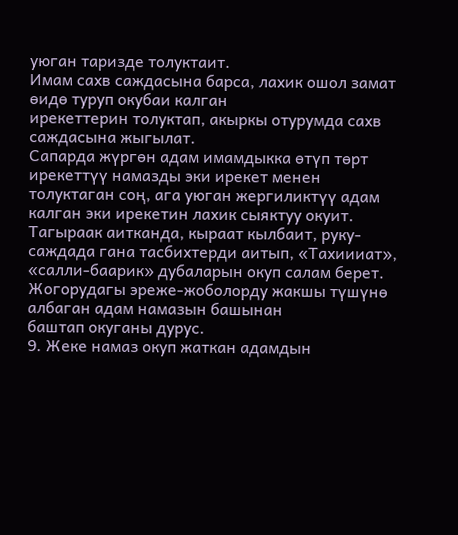уюган таризде толуктаит.
Имам сахв саждасына барса, лахик ошол замат өидө туруп окубаи калган
ирекеттерин толуктап, акыркы отурумда сахв саждасына жыгылат.
Сапарда жүргөн адам имамдыкка өтүп төрт ирекеттүү намазды эки ирекет менен
толуктаган соң, ага уюган жергиликтүү адам калган эки ирекетин лахик сыяктуу окуит.
Тагыраак аитканда, кыраат кылбаит, руку-саждада гана тасбихтерди аитып, «Тахиииат»,
«салли-баарик» дубаларын окуп салам берет.
Жогорудагы эреже-жоболорду жакшы түшүнө албаган адам намазын башынан
баштап окуганы дурус.
9. Жеке намаз окуп жаткан адамдын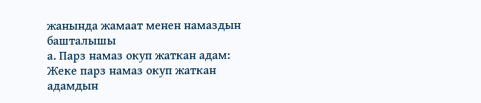жанында жамаат менен намаздын башталышы
а. Парз намаз окуп жаткан адам:
Жеке парз намаз окуп жаткан адамдын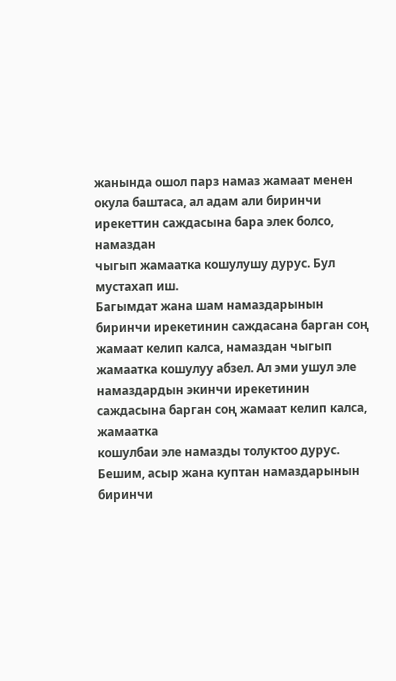жанында ошол парз намаз жамаат менен
окула баштаса, ал адам али биринчи ирекеттин саждасына бара элек болсо, намаздан
чыгып жамаатка кошулушу дурус. Бул мустахап иш.
Багымдат жана шам намаздарынын биринчи ирекетинин саждасана барган соң
жамаат келип калса, намаздан чыгып жамаатка кошулуу абзел. Ал эми ушул эле
намаздардын экинчи ирекетинин саждасына барган соң жамаат келип калса, жамаатка
кошулбаи эле намазды толуктоо дурус.
Бешим, асыр жана куптан намаздарынын биринчи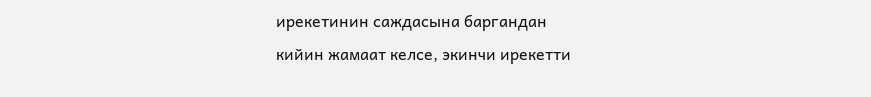ирекетинин саждасына баргандан
кийин жамаат келсе, экинчи ирекетти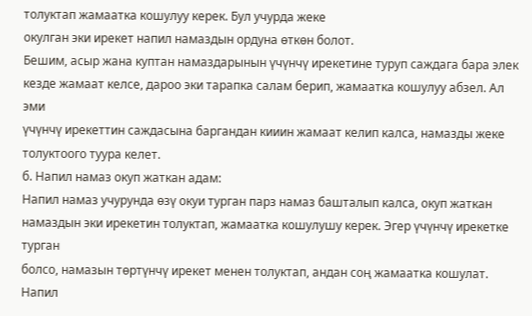толуктап жамаатка кошулуу керек. Бул учурда жеке
окулган эки ирекет напил намаздын ордуна өткөн болот.
Бешим, асыр жана куптан намаздарынын үчүнчү ирекетине туруп саждага бара элек
кезде жамаат келсе, дароо эки тарапка салам берип, жамаатка кошулуу абзел. Ал эми
үчүнчү ирекеттин саждасына баргандан кииин жамаат келип калса, намазды жеке
толуктоого туура келет.
б. Напил намаз окуп жаткан адам:
Напил намаз учурунда өзү окуи турган парз намаз башталып калса, окуп жаткан
намаздын эки ирекетин толуктап, жамаатка кошулушу керек. Эгер үчүнчү ирекетке турган
болсо, намазын төртүнчү ирекет менен толуктап, андан соң жамаатка кошулат. Напил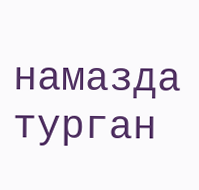намазда турган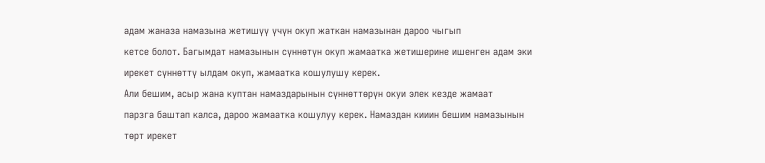адам жаназа намазына жетишүү үчүн окуп жаткан намазынан дароо чыгып
кетсе болот. Багымдат намазынын сүннөтүн окуп жамаатка жетишерине ишенген адам эки
ирекет сүннөттү ылдам окуп, жамаатка кошулушу керек.
Али бешим, асыр жана куптан намаздарынын сүннөттөрүн окуи элек кезде жамаат
парзга баштап калса, дароо жамаатка кошулуу керек. Намаздан кииин бешим намазынын
төрт ирекет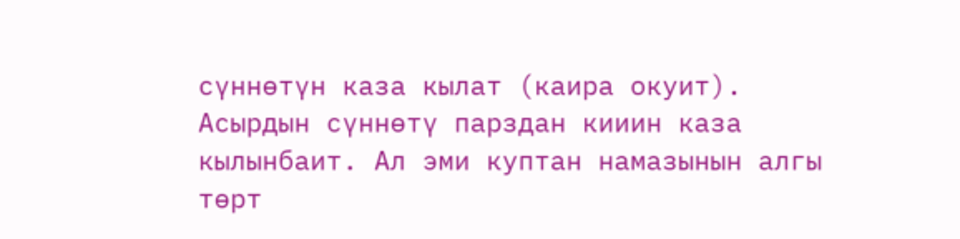сүннөтүн каза кылат (каира окуит). Асырдын сүннөтү парздан кииин каза
кылынбаит. Ал эми куптан намазынын алгы төрт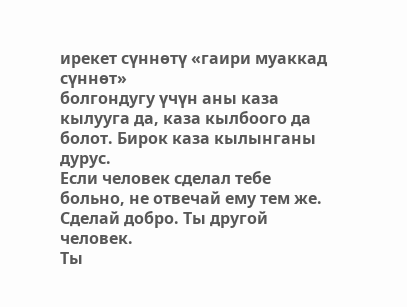ирекет сүннөтү «гаири муаккад сүннөт»
болгондугу үчүн аны каза кылууга да, каза кылбоого да болот. Бирок каза кылынганы
дурус.
Если человек сделал тебе больно, не отвечай ему тем же. Сделай добро. Ты другой человек.
Ты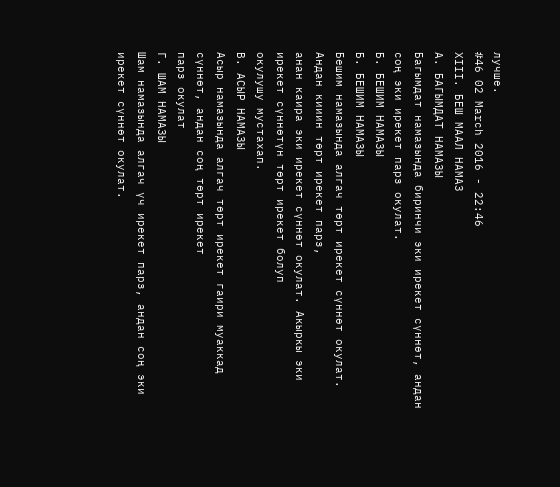лучше.
#46 02 March 2016 - 22:46
XIII. БЕШ МААЛ НАМАЗ
А. БАГЫМДАТ НАМАЗЫ
Багымдат намазында биринчи эки ирекет сүннөт, андан соң эки ирекет парз окулат.
Б. БЕШИМ НАМАЗЫ
Б. БЕШИМ НАМАЗЫ
Бешим намазында алгач төрт ирекет сүннөт окулат. Андан кииин төрт ирекет парз,
анан каира эки ирекет сүннөт окулат. Акыркы эки ирекет сүннөтүн төрт ирекет болуп
окулушу мустахап.
В. АСЫР НАМАЗЫ
Асыр намазында алгач төрт ирекет гаири муаккад сүннөт, андан соң төрт ирекет
парз окулат
Г. ШАМ НАМАЗЫ
Шам намазында алгач үч ирекет парз, андан соң эки ирекет сүннөт окулат.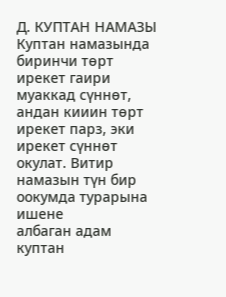Д. КУПТАН НАМАЗЫ
Куптан намазында биринчи төрт ирекет гаири муаккад сүннөт, андан кииин төрт
ирекет парз, эки ирекет сүннөт окулат. Витир намазын түн бир оокумда турарына ишене
албаган адам куптан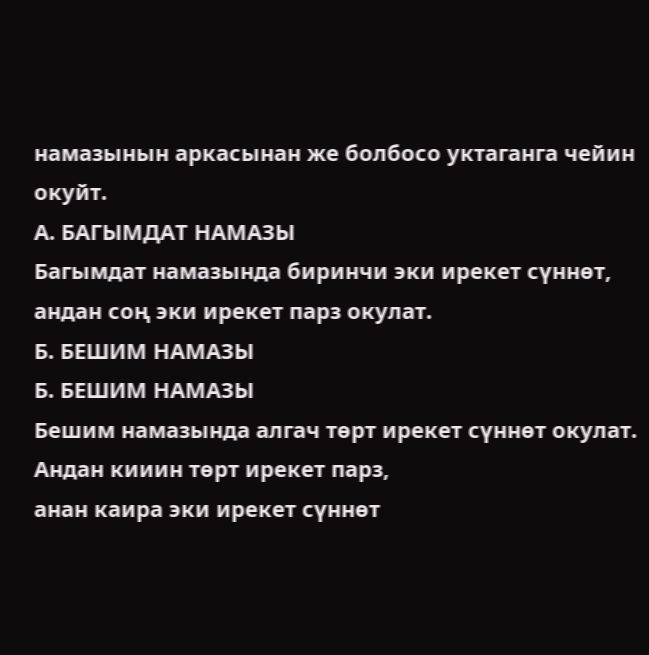намазынын аркасынан же болбосо уктаганга чейин окуйт.
А. БАГЫМДАТ НАМАЗЫ
Багымдат намазында биринчи эки ирекет сүннөт, андан соң эки ирекет парз окулат.
Б. БЕШИМ НАМАЗЫ
Б. БЕШИМ НАМАЗЫ
Бешим намазында алгач төрт ирекет сүннөт окулат. Андан кииин төрт ирекет парз,
анан каира эки ирекет сүннөт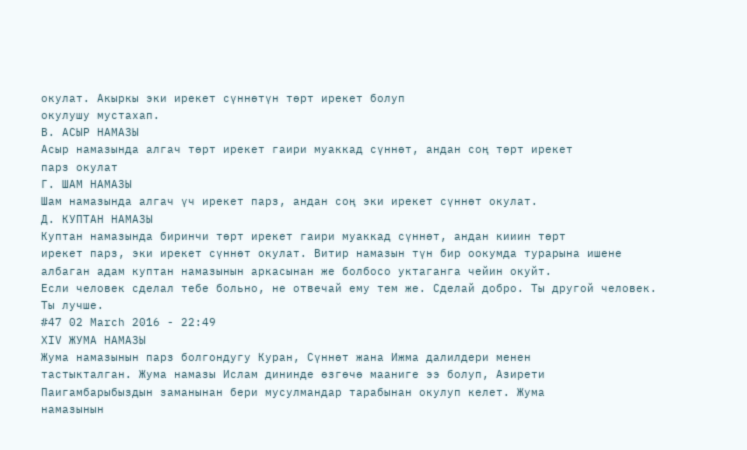окулат. Акыркы эки ирекет сүннөтүн төрт ирекет болуп
окулушу мустахап.
В. АСЫР НАМАЗЫ
Асыр намазында алгач төрт ирекет гаири муаккад сүннөт, андан соң төрт ирекет
парз окулат
Г. ШАМ НАМАЗЫ
Шам намазында алгач үч ирекет парз, андан соң эки ирекет сүннөт окулат.
Д. КУПТАН НАМАЗЫ
Куптан намазында биринчи төрт ирекет гаири муаккад сүннөт, андан кииин төрт
ирекет парз, эки ирекет сүннөт окулат. Витир намазын түн бир оокумда турарына ишене
албаган адам куптан намазынын аркасынан же болбосо уктаганга чейин окуйт.
Если человек сделал тебе больно, не отвечай ему тем же. Сделай добро. Ты другой человек.
Ты лучше.
#47 02 March 2016 - 22:49
XIV ЖУМА НАМАЗЫ
Жума намазынын парз болгондугу Куран, Сүннөт жана Ижма далилдери менен
тастыкталган. Жума намазы Ислам дининде өзгөчө мааниге ээ болуп, Азирети
Паигамбарыбыздын заманынан бери мусулмандар тарабынан окулуп келет. Жума
намазынын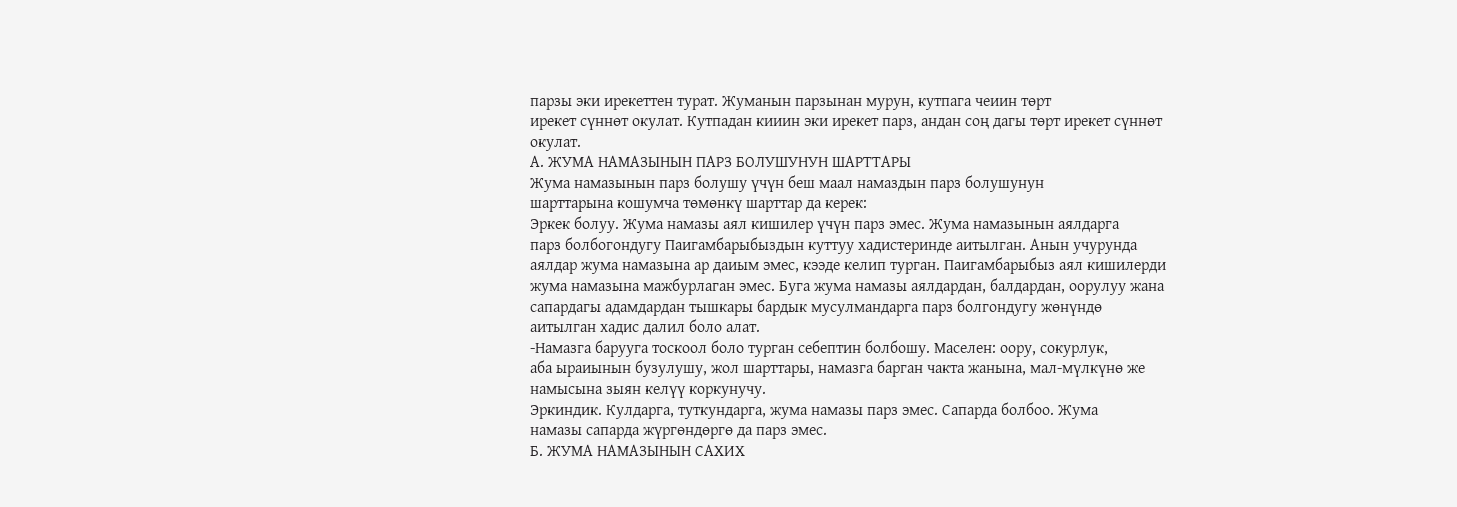парзы эки ирекеттен турат. Жуманын парзынан мурун, кутпага чеиин төрт
ирекет сүннөт окулат. Кутпадан кииин эки ирекет парз, андан соң дагы төрт ирекет сүннөт
окулат.
А. ЖУМА НАМАЗЫНЫН ПАРЗ БОЛУШУНУН ШАРТТАРЫ
Жума намазынын парз болушу үчүн беш маал намаздын парз болушунун
шарттарына кошумча төмөнкү шарттар да керек:
Эркек болуу. Жума намазы аял кишилер үчүн парз эмес. Жума намазынын аялдарга
парз болбогондугу Паигамбарыбыздын куттуу хадистеринде аитылган. Анын учурунда
аялдар жума намазына ар даиым эмес, кээде келип турган. Паигамбарыбыз аял кишилерди
жума намазына мажбурлаган эмес. Буга жума намазы аялдардан, балдардан, оорулуу жана
сапардагы адамдардан тышкары бардык мусулмандарга парз болгондугу жөнүндө
аитылган хадис далил боло алат.
-Намазга барууга тоскоол боло турган себептин болбошу. Маселен: оору, сокурлук,
аба ыраиынын бузулушу, жол шарттары, намазга барган чакта жанына, мал-мүлкүнө же
намысына зыян келүү коркунучу.
Эркиндик. Кулдарга, туткундарга, жума намазы парз эмес. Сапарда болбоо. Жума
намазы сапарда жүргөндөргө да парз эмес.
Б. ЖУМА НАМАЗЫНЫН САХИХ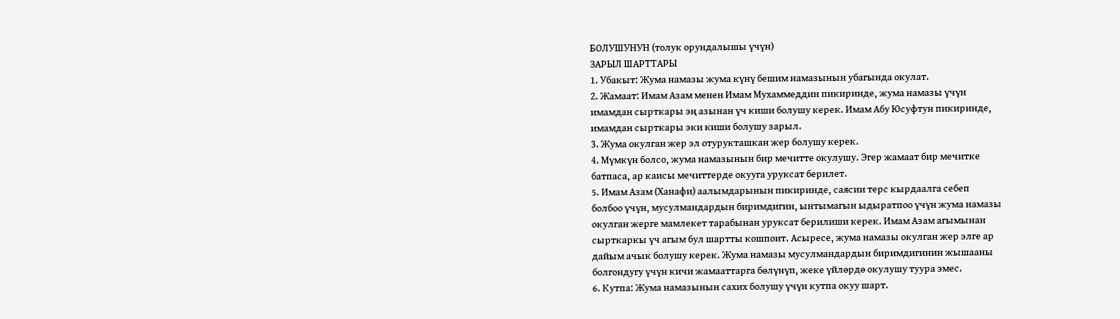БОЛУШУНУН (толук орундалышы үчүн)
ЗАРЫЛ ШАРТТАРЫ
1. Убакыт: Жума намазы жума күнү бешим намазынын убагында окулат.
2. Жамаат: Имам Азам менен Имам Мухаммеддин пикиринде, жума намазы үчүн
имамдан сырткары эң азынан үч киши болушу керек. Имам Абу Юсуфтун пикиринде,
имамдан сырткары эки киши болушу зарыл.
3. Жума окулган жер эл отурукташкан жер болушу керек.
4. Мүмкүн болсо, жума намазынын бир мечитте окулушу. Эгер жамаат бир мечитке
батпаса, ар каисы мечиттерде окууга уруксат берилет.
5. Имам Азам (Ханафи) аалымдарынын пикиринде, саясии терс кырдаалга себеп
болбоо үчүн, мусулмандардын биримдигин, ынтымагын ыдыратпоо үчүн жума намазы
окулган жерге мамлекет тарабынан уруксат берилиши керек. Имам Азам агымынан
сырткаркы үч агым бул шартты кошпоит. Асыресе, жума намазы окулган жер элге ар
дайым ачык болушу керек. Жума намазы мусулмандардын биримдигинин жышааны
болгондугу үчүн кичи жамааттарга бөлүнүп, жеке үйлөрдө окулушу туура эмес.
6. Кутпа: Жума намазынын сахих болушу үчүн кутпа окуу шарт.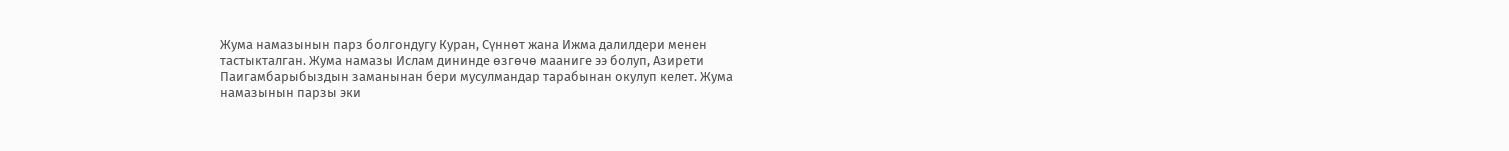Жума намазынын парз болгондугу Куран, Сүннөт жана Ижма далилдери менен
тастыкталган. Жума намазы Ислам дининде өзгөчө мааниге ээ болуп, Азирети
Паигамбарыбыздын заманынан бери мусулмандар тарабынан окулуп келет. Жума
намазынын парзы эки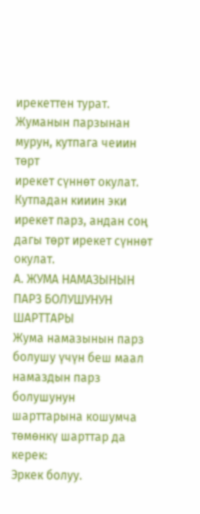ирекеттен турат. Жуманын парзынан мурун, кутпага чеиин төрт
ирекет сүннөт окулат. Кутпадан кииин эки ирекет парз, андан соң дагы төрт ирекет сүннөт
окулат.
А. ЖУМА НАМАЗЫНЫН ПАРЗ БОЛУШУНУН ШАРТТАРЫ
Жума намазынын парз болушу үчүн беш маал намаздын парз болушунун
шарттарына кошумча төмөнкү шарттар да керек:
Эркек болуу.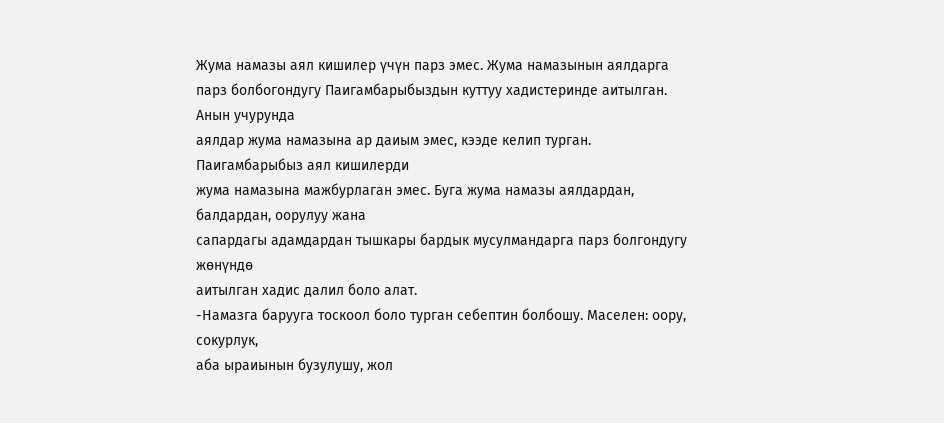Жума намазы аял кишилер үчүн парз эмес. Жума намазынын аялдарга
парз болбогондугу Паигамбарыбыздын куттуу хадистеринде аитылган. Анын учурунда
аялдар жума намазына ар даиым эмес, кээде келип турган. Паигамбарыбыз аял кишилерди
жума намазына мажбурлаган эмес. Буга жума намазы аялдардан, балдардан, оорулуу жана
сапардагы адамдардан тышкары бардык мусулмандарга парз болгондугу жөнүндө
аитылган хадис далил боло алат.
-Намазга барууга тоскоол боло турган себептин болбошу. Маселен: оору, сокурлук,
аба ыраиынын бузулушу, жол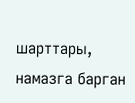шарттары, намазга барган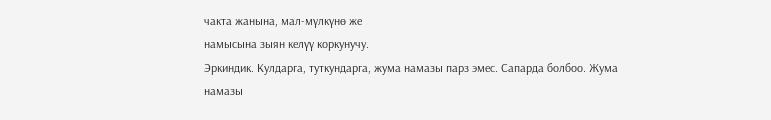чакта жанына, мал-мүлкүнө же
намысына зыян келүү коркунучу.
Эркиндик. Кулдарга, туткундарга, жума намазы парз эмес. Сапарда болбоо. Жума
намазы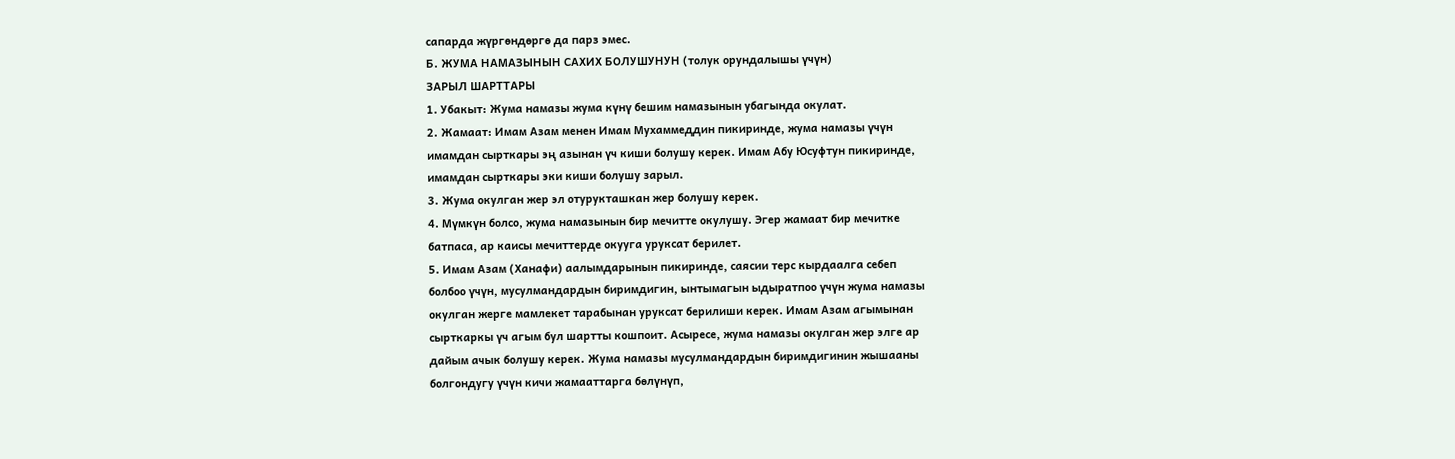сапарда жүргөндөргө да парз эмес.
Б. ЖУМА НАМАЗЫНЫН САХИХ БОЛУШУНУН (толук орундалышы үчүн)
ЗАРЫЛ ШАРТТАРЫ
1. Убакыт: Жума намазы жума күнү бешим намазынын убагында окулат.
2. Жамаат: Имам Азам менен Имам Мухаммеддин пикиринде, жума намазы үчүн
имамдан сырткары эң азынан үч киши болушу керек. Имам Абу Юсуфтун пикиринде,
имамдан сырткары эки киши болушу зарыл.
3. Жума окулган жер эл отурукташкан жер болушу керек.
4. Мүмкүн болсо, жума намазынын бир мечитте окулушу. Эгер жамаат бир мечитке
батпаса, ар каисы мечиттерде окууга уруксат берилет.
5. Имам Азам (Ханафи) аалымдарынын пикиринде, саясии терс кырдаалга себеп
болбоо үчүн, мусулмандардын биримдигин, ынтымагын ыдыратпоо үчүн жума намазы
окулган жерге мамлекет тарабынан уруксат берилиши керек. Имам Азам агымынан
сырткаркы үч агым бул шартты кошпоит. Асыресе, жума намазы окулган жер элге ар
дайым ачык болушу керек. Жума намазы мусулмандардын биримдигинин жышааны
болгондугу үчүн кичи жамааттарга бөлүнүп,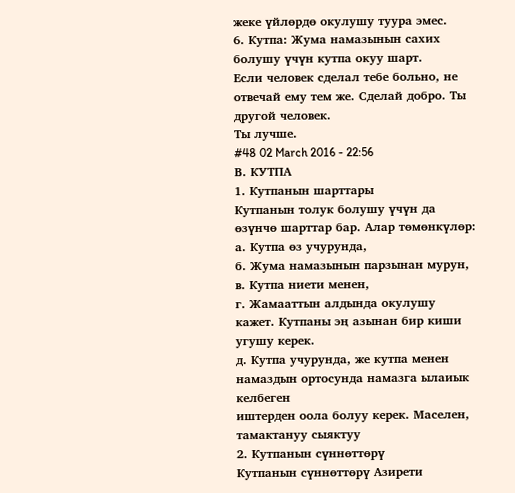жеке үйлөрдө окулушу туура эмес.
6. Кутпа: Жума намазынын сахих болушу үчүн кутпа окуу шарт.
Если человек сделал тебе больно, не отвечай ему тем же. Сделай добро. Ты другой человек.
Ты лучше.
#48 02 March 2016 - 22:56
В. КУТПА
1. Кутпанын шарттары
Кутпанын толук болушу үчүн да өзүнчө шарттар бар. Алар төмөнкүлөр:
а. Кутпа өз учурунда,
б. Жума намазынын парзынан мурун,
в. Кутпа ниети менен,
г. Жамааттын алдында окулушу кажет. Кутпаны эң азынан бир киши угушу керек.
д. Кутпа учурунда, же кутпа менен намаздын ортосунда намазга ылаиык келбеген
иштерден оола болуу керек. Маселен, тамактануу сыяктуу
2. Кутпанын сүннөттөрү
Кутпанын сүннөттөрү Азирети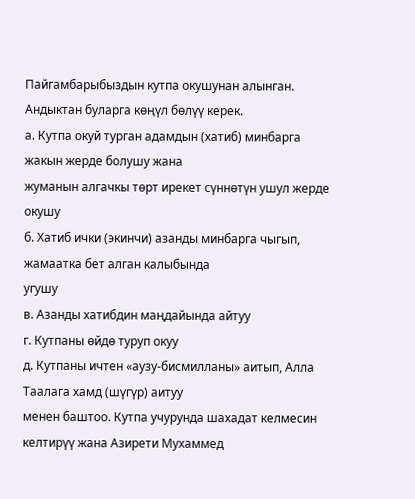Пайгамбарыбыздын кутпа окушунан алынган.
Андыктан буларга көңүл бөлүү керек.
а. Кутпа окуй турган адамдын (хатиб) минбарга жакын жерде болушу жана
жуманын алгачкы төрт ирекет сүннөтүн ушул жерде окушу
б. Хатиб ички (экинчи) азанды минбарга чыгып, жамаатка бет алган калыбында
угушу
в. Азанды хатибдин маңдайында айтуу
г. Кутпаны өйдө туруп окуу
д. Кутпаны ичтен «аузу-бисмилланы» аитып, Алла Таалага хамд (шүгүр) аитуу
менен баштоо. Кутпа учурунда шахадат келмесин келтирүү жана Азирети Мухаммед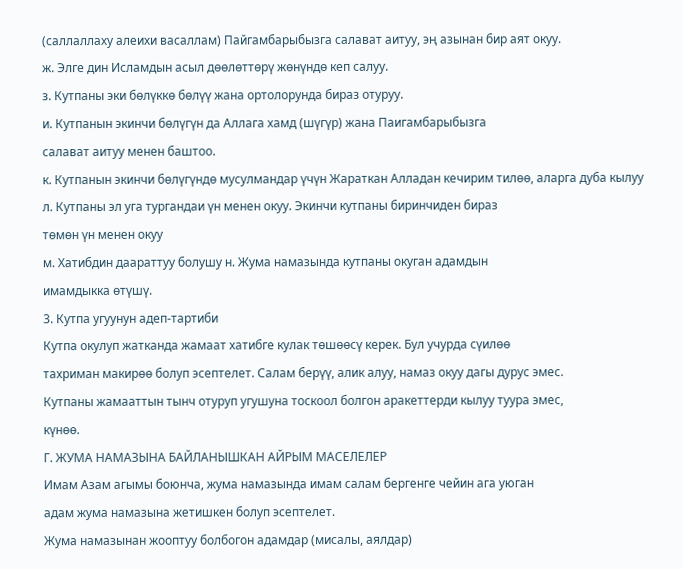(саллаллаху алеихи васаллам) Пайгамбарыбызга салават аитуу, эң азынан бир аят окуу.
ж. Элге дин Исламдын асыл дөөлөттөрү жөнүндө кеп салуу.
з. Кутпаны эки бөлүккө бөлүү жана ортолорунда бираз отуруу.
и. Кутпанын экинчи бөлүгүн да Аллага хамд (шүгүр) жана Паигамбарыбызга
салават аитуу менен баштоо.
к. Кутпанын экинчи бөлүгүндө мусулмандар үчүн Жараткан Алладан кечирим тилөө, аларга дуба кылуу
л. Кутпаны эл уга тургандаи үн менен окуу. Экинчи кутпаны биринчиден бираз
төмөн үн менен окуу
м. Хатибдин даараттуу болушу н. Жума намазында кутпаны окуган адамдын
имамдыкка өтүшү.
3. Кутпа угуунун адеп-тартиби
Кутпа окулуп жатканда жамаат хатибге кулак төшөөсү керек. Бул учурда сүилөө
тахриман макирөө болуп эсептелет. Салам берүү, алик алуу, намаз окуу дагы дурус эмес.
Кутпаны жамааттын тынч отуруп угушуна тоскоол болгон аракеттерди кылуу туура эмес,
күнөө.
Г. ЖУМА НАМАЗЫНА БАЙЛАНЫШКАН АЙРЫМ МАСЕЛЕЛЕР
Имам Азам агымы боюнча, жума намазында имам салам бергенге чейин ага уюган
адам жума намазына жетишкен болуп эсептелет.
Жума намазынан жооптуу болбогон адамдар (мисалы, аялдар)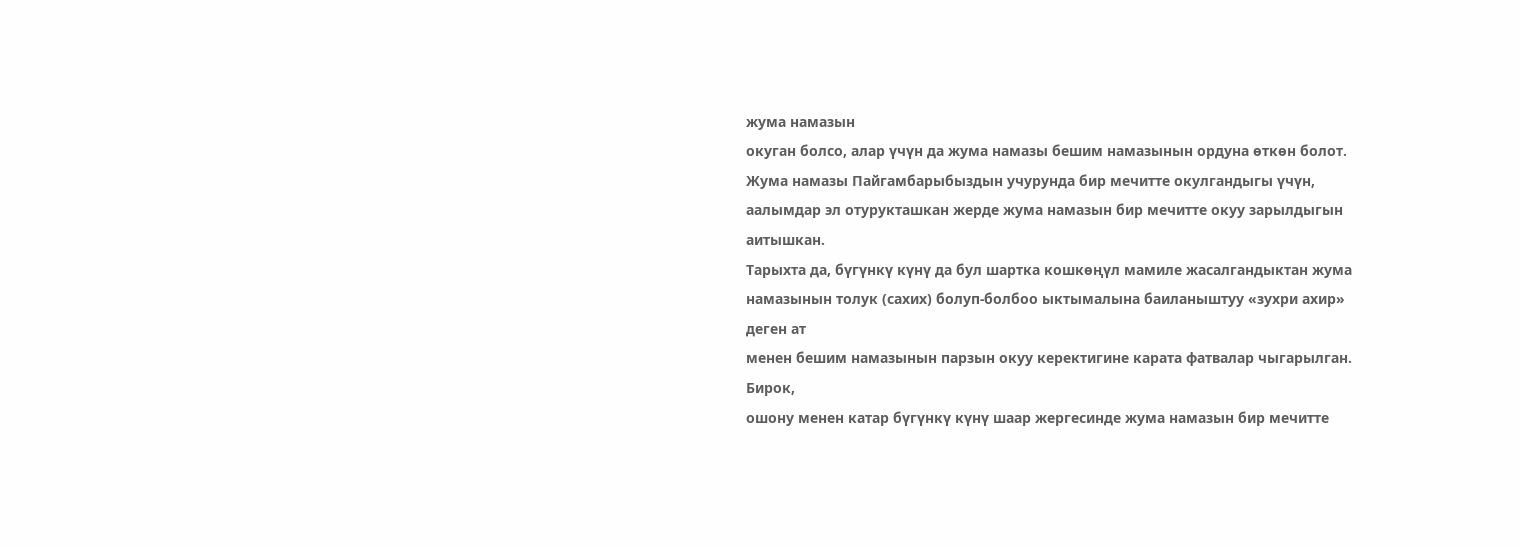жума намазын
окуган болсо, алар үчүн да жума намазы бешим намазынын ордуна өткөн болот.
Жума намазы Пайгамбарыбыздын учурунда бир мечитте окулгандыгы үчүн,
аалымдар эл отурукташкан жерде жума намазын бир мечитте окуу зарылдыгын аитышкан.
Тарыхта да, бүгүнкү күнү да бул шартка кошкөңүл мамиле жасалгандыктан жума
намазынын толук (сахих) болуп-болбоо ыктымалына баиланыштуу «зухри ахир» деген ат
менен бешим намазынын парзын окуу керектигине карата фатвалар чыгарылган. Бирок,
ошону менен катар бүгүнкү күнү шаар жергесинде жума намазын бир мечитте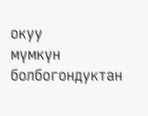окуу
мүмкүн болбогондуктан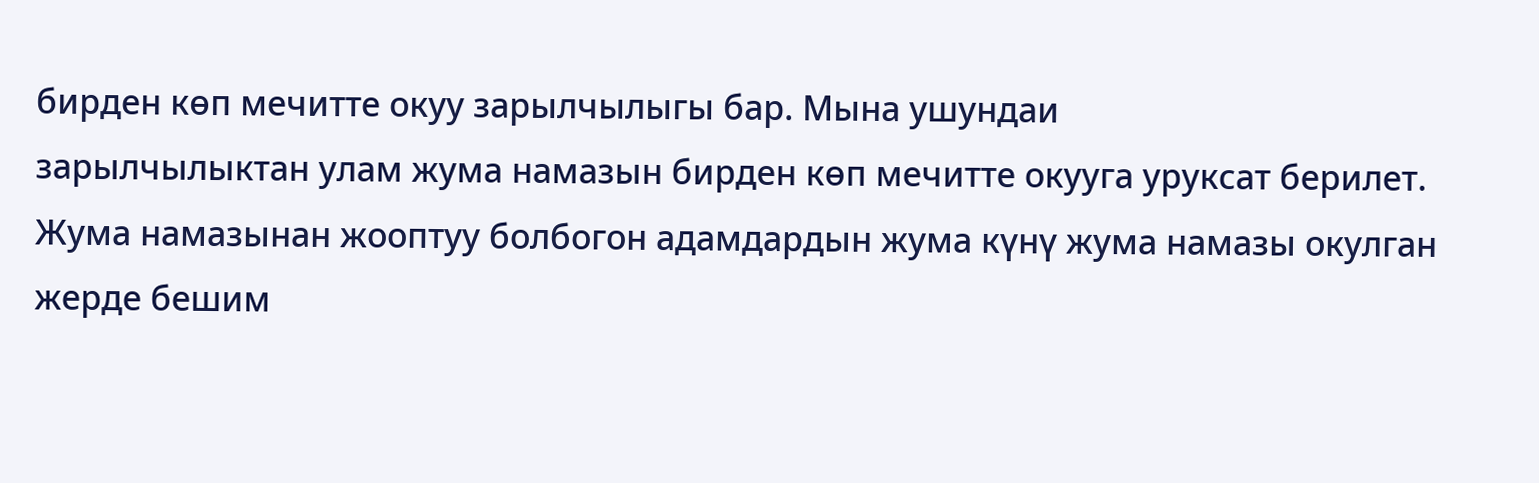бирден көп мечитте окуу зарылчылыгы бар. Мына ушундаи
зарылчылыктан улам жума намазын бирден көп мечитте окууга уруксат берилет.
Жума намазынан жооптуу болбогон адамдардын жума күнү жума намазы окулган
жерде бешим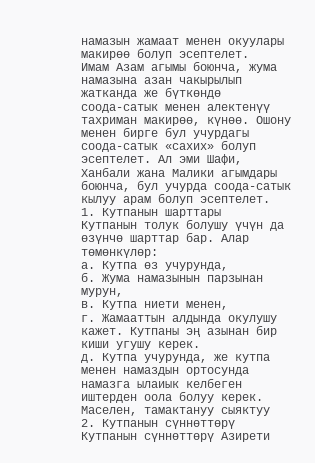намазын жамаат менен окуулары макирөө болуп эсептелет.
Имам Азам агымы боюнча, жума намазына азан чакырылып жатканда же бүткөндө
соода-сатык менен алектенүү тахриман макирөө, күнөө. Ошону менен бирге бул учурдагы
соода-сатык «сахих» болуп эсептелет. Ал эми Шафи, Ханбали жана Малики агымдары
боюнча, бул учурда соода-сатык кылуу арам болуп эсептелет.
1. Кутпанын шарттары
Кутпанын толук болушу үчүн да өзүнчө шарттар бар. Алар төмөнкүлөр:
а. Кутпа өз учурунда,
б. Жума намазынын парзынан мурун,
в. Кутпа ниети менен,
г. Жамааттын алдында окулушу кажет. Кутпаны эң азынан бир киши угушу керек.
д. Кутпа учурунда, же кутпа менен намаздын ортосунда намазга ылаиык келбеген
иштерден оола болуу керек. Маселен, тамактануу сыяктуу
2. Кутпанын сүннөттөрү
Кутпанын сүннөттөрү Азирети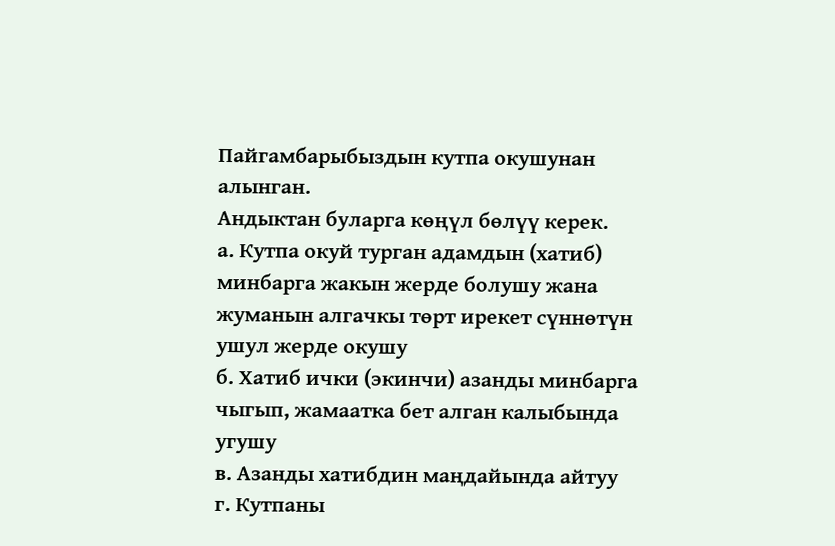Пайгамбарыбыздын кутпа окушунан алынган.
Андыктан буларга көңүл бөлүү керек.
а. Кутпа окуй турган адамдын (хатиб) минбарга жакын жерде болушу жана
жуманын алгачкы төрт ирекет сүннөтүн ушул жерде окушу
б. Хатиб ички (экинчи) азанды минбарга чыгып, жамаатка бет алган калыбында
угушу
в. Азанды хатибдин маңдайында айтуу
г. Кутпаны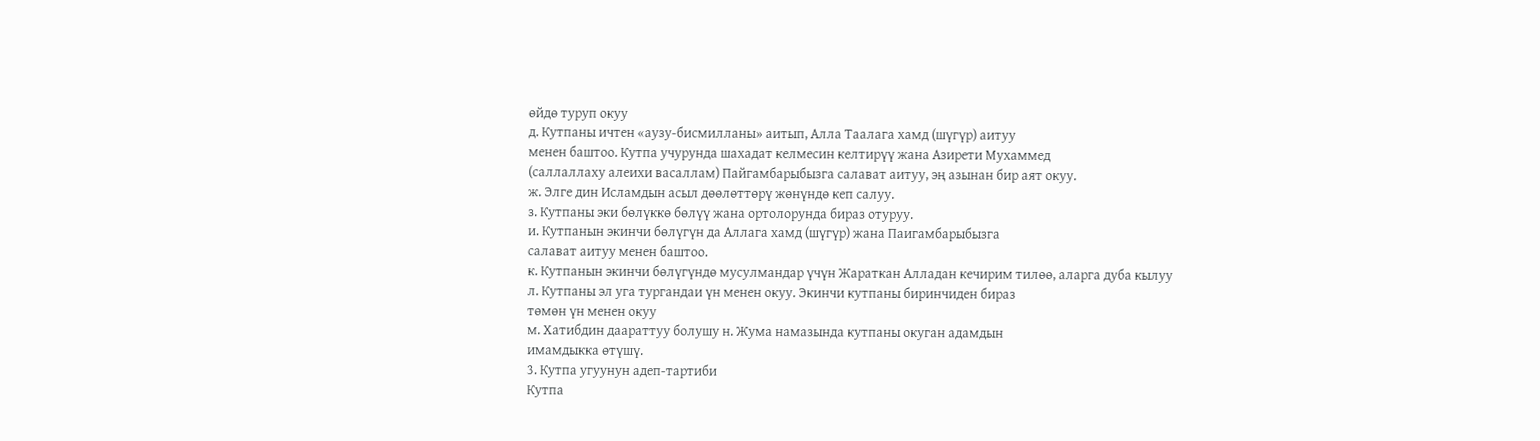өйдө туруп окуу
д. Кутпаны ичтен «аузу-бисмилланы» аитып, Алла Таалага хамд (шүгүр) аитуу
менен баштоо. Кутпа учурунда шахадат келмесин келтирүү жана Азирети Мухаммед
(саллаллаху алеихи васаллам) Пайгамбарыбызга салават аитуу, эң азынан бир аят окуу.
ж. Элге дин Исламдын асыл дөөлөттөрү жөнүндө кеп салуу.
з. Кутпаны эки бөлүккө бөлүү жана ортолорунда бираз отуруу.
и. Кутпанын экинчи бөлүгүн да Аллага хамд (шүгүр) жана Паигамбарыбызга
салават аитуу менен баштоо.
к. Кутпанын экинчи бөлүгүндө мусулмандар үчүн Жараткан Алладан кечирим тилөө, аларга дуба кылуу
л. Кутпаны эл уга тургандаи үн менен окуу. Экинчи кутпаны биринчиден бираз
төмөн үн менен окуу
м. Хатибдин даараттуу болушу н. Жума намазында кутпаны окуган адамдын
имамдыкка өтүшү.
3. Кутпа угуунун адеп-тартиби
Кутпа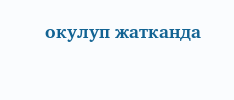окулуп жатканда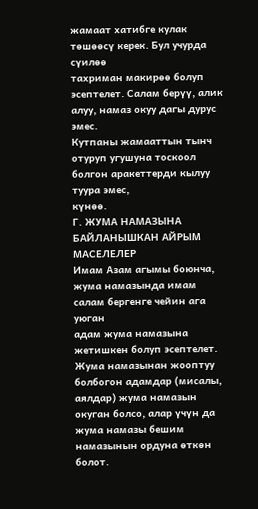жамаат хатибге кулак төшөөсү керек. Бул учурда сүилөө
тахриман макирөө болуп эсептелет. Салам берүү, алик алуу, намаз окуу дагы дурус эмес.
Кутпаны жамааттын тынч отуруп угушуна тоскоол болгон аракеттерди кылуу туура эмес,
күнөө.
Г. ЖУМА НАМАЗЫНА БАЙЛАНЫШКАН АЙРЫМ МАСЕЛЕЛЕР
Имам Азам агымы боюнча, жума намазында имам салам бергенге чейин ага уюган
адам жума намазына жетишкен болуп эсептелет.
Жума намазынан жооптуу болбогон адамдар (мисалы, аялдар) жума намазын
окуган болсо, алар үчүн да жума намазы бешим намазынын ордуна өткөн болот.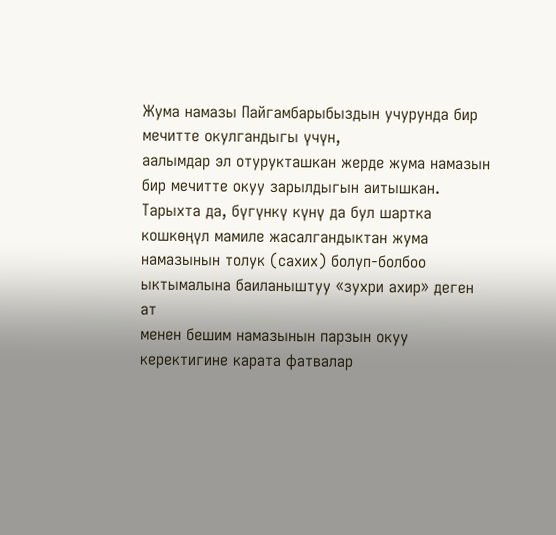Жума намазы Пайгамбарыбыздын учурунда бир мечитте окулгандыгы үчүн,
аалымдар эл отурукташкан жерде жума намазын бир мечитте окуу зарылдыгын аитышкан.
Тарыхта да, бүгүнкү күнү да бул шартка кошкөңүл мамиле жасалгандыктан жума
намазынын толук (сахих) болуп-болбоо ыктымалына баиланыштуу «зухри ахир» деген ат
менен бешим намазынын парзын окуу керектигине карата фатвалар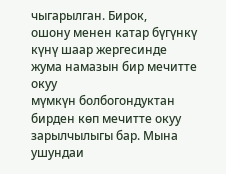чыгарылган. Бирок,
ошону менен катар бүгүнкү күнү шаар жергесинде жума намазын бир мечитте окуу
мүмкүн болбогондуктан бирден көп мечитте окуу зарылчылыгы бар. Мына ушундаи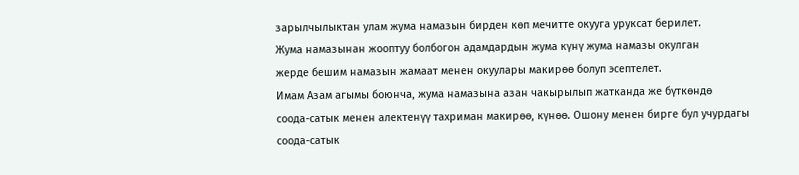зарылчылыктан улам жума намазын бирден көп мечитте окууга уруксат берилет.
Жума намазынан жооптуу болбогон адамдардын жума күнү жума намазы окулган
жерде бешим намазын жамаат менен окуулары макирөө болуп эсептелет.
Имам Азам агымы боюнча, жума намазына азан чакырылып жатканда же бүткөндө
соода-сатык менен алектенүү тахриман макирөө, күнөө. Ошону менен бирге бул учурдагы
соода-сатык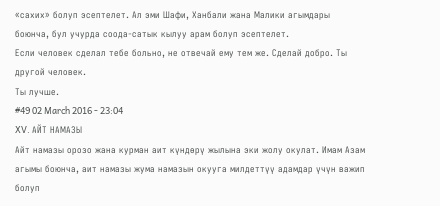«сахих» болуп эсептелет. Ал эми Шафи, Ханбали жана Малики агымдары
боюнча, бул учурда соода-сатык кылуу арам болуп эсептелет.
Если человек сделал тебе больно, не отвечай ему тем же. Сделай добро. Ты другой человек.
Ты лучше.
#49 02 March 2016 - 23:04
XV. АЙТ НАМАЗЫ
Айт намазы орозо жана курман аит күндөрү жылына эки жолу окулат. Имам Азам
агымы боюнча, аит намазы жума намазын окууга милдеттүү адамдар үчүн важип болуп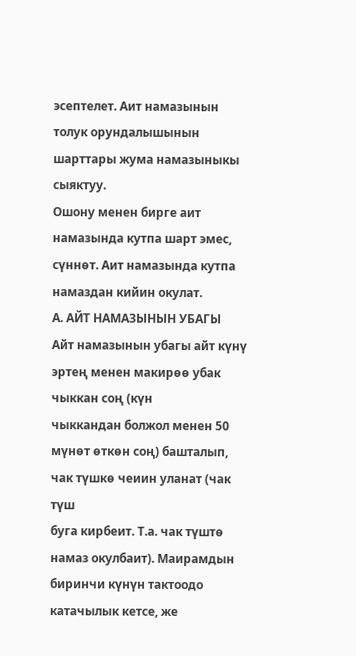эсептелет. Аит намазынын толук орундалышынын шарттары жума намазыныкы сыяктуу.
Ошону менен бирге аит намазында кутпа шарт эмес, сүннөт. Аит намазында кутпа
намаздан кийин окулат.
А. АЙТ НАМАЗЫНЫН УБАГЫ
Айт намазынын убагы айт күнү эртең менен макирөө убак чыккан соң (күн
чыккандан болжол менен 50 мүнөт өткөн соң) башталып, чак түшкө чеиин уланат (чак түш
буга кирбеит. Т.а. чак түштө намаз окулбаит). Маирамдын биринчи күнүн тактоодо
катачылык кетсе, же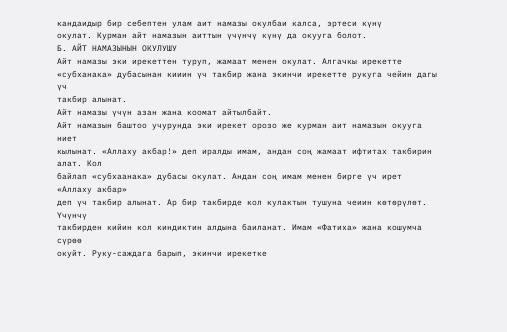кандаидыр бир себептен улам аит намазы окулбаи калса, эртеси күнү
окулат. Курман айт намазын аиттын үчүнчү күнү да окууга болот.
Б. АЙТ НАМАЗЫНЫН ОКУЛУШУ
Айт намазы эки ирекеттен туруп, жамаат менен окулат. Алгачкы ирекетте
«субханака» дубасынан кииин үч такбир жана экинчи ирекетте рукуга чейин дагы үч
такбир алынат.
Айт намазы үчүн азан жана коомат айтылбайт.
Айт намазын баштоо учурунда эки ирекет орозо же курман аит намазын окууга ниет
кылынат. «Аллаху акбар!» деп иралды имам, андан соң жамаат ифтитах такбирин алат. Кол
байлап «субхаанака» дубасы окулат. Андан соң имам менен бирге үч ирет «Аллаху акбар»
деп үч такбир алынат. Ар бир такбирде кол кулактын тушуна чеиин көтөрүлөт. Үчүнчү
такбирден кийин кол киндиктин алдына баиланат. Имам «Фатиха» жана кошумча сүрөө
окуйт. Руку-саждага барып, экинчи ирекетке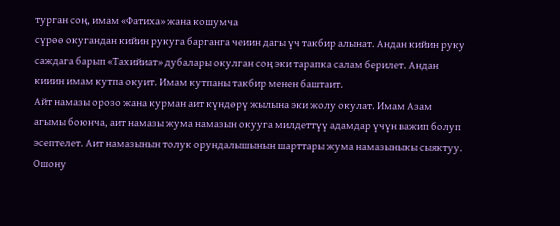турган соң, имам «Фатиха» жана кошумча
сүрөө окугандан кийин рукуга барганга чеиин дагы үч такбир алынат. Андан кийин руку саждага барып «Тахийиат» дубалары окулган соң эки тарапка салам берилет. Андан
кииин имам кутпа окуит. Имам кутпаны такбир менен баштаит.
Айт намазы орозо жана курман аит күндөрү жылына эки жолу окулат. Имам Азам
агымы боюнча, аит намазы жума намазын окууга милдеттүү адамдар үчүн важип болуп
эсептелет. Аит намазынын толук орундалышынын шарттары жума намазыныкы сыяктуу.
Ошону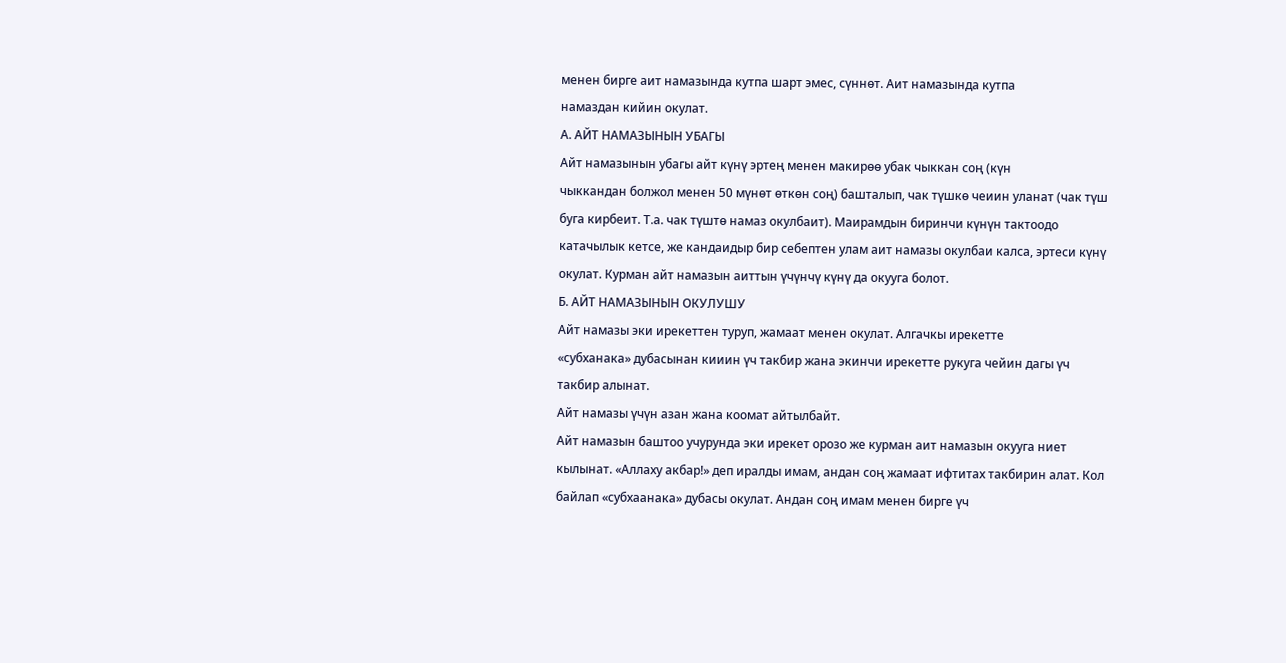менен бирге аит намазында кутпа шарт эмес, сүннөт. Аит намазында кутпа
намаздан кийин окулат.
А. АЙТ НАМАЗЫНЫН УБАГЫ
Айт намазынын убагы айт күнү эртең менен макирөө убак чыккан соң (күн
чыккандан болжол менен 50 мүнөт өткөн соң) башталып, чак түшкө чеиин уланат (чак түш
буга кирбеит. Т.а. чак түштө намаз окулбаит). Маирамдын биринчи күнүн тактоодо
катачылык кетсе, же кандаидыр бир себептен улам аит намазы окулбаи калса, эртеси күнү
окулат. Курман айт намазын аиттын үчүнчү күнү да окууга болот.
Б. АЙТ НАМАЗЫНЫН ОКУЛУШУ
Айт намазы эки ирекеттен туруп, жамаат менен окулат. Алгачкы ирекетте
«субханака» дубасынан кииин үч такбир жана экинчи ирекетте рукуга чейин дагы үч
такбир алынат.
Айт намазы үчүн азан жана коомат айтылбайт.
Айт намазын баштоо учурунда эки ирекет орозо же курман аит намазын окууга ниет
кылынат. «Аллаху акбар!» деп иралды имам, андан соң жамаат ифтитах такбирин алат. Кол
байлап «субхаанака» дубасы окулат. Андан соң имам менен бирге үч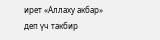ирет «Аллаху акбар»
деп үч такбир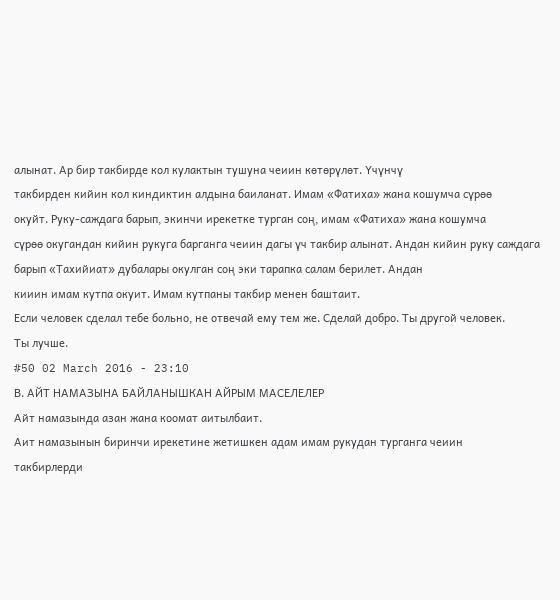алынат. Ар бир такбирде кол кулактын тушуна чеиин көтөрүлөт. Үчүнчү
такбирден кийин кол киндиктин алдына баиланат. Имам «Фатиха» жана кошумча сүрөө
окуйт. Руку-саждага барып, экинчи ирекетке турган соң, имам «Фатиха» жана кошумча
сүрөө окугандан кийин рукуга барганга чеиин дагы үч такбир алынат. Андан кийин руку саждага барып «Тахийиат» дубалары окулган соң эки тарапка салам берилет. Андан
кииин имам кутпа окуит. Имам кутпаны такбир менен баштаит.
Если человек сделал тебе больно, не отвечай ему тем же. Сделай добро. Ты другой человек.
Ты лучше.
#50 02 March 2016 - 23:10
В. АЙТ НАМАЗЫНА БАЙЛАНЫШКАН АЙРЫМ МАСЕЛЕЛЕР
Айт намазында азан жана коомат аитылбаит.
Аит намазынын биринчи ирекетине жетишкен адам имам рукудан турганга чеиин
такбирлерди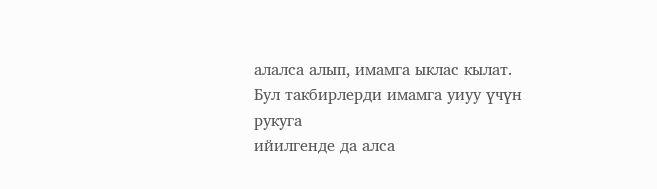алалса алып, имамга ыклас кылат. Бул такбирлерди имамга уиуу үчүн рукуга
ийилгенде да алса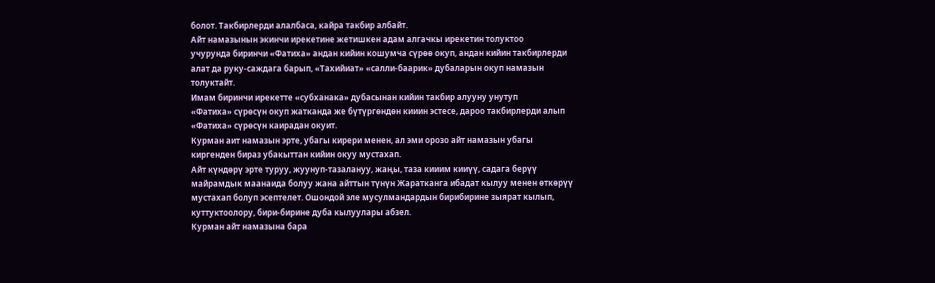болот. Такбирлерди алалбаса, кайра такбир албайт.
Айт намазынын экинчи ирекетине жетишкен адам алгачкы ирекетин толуктоо
учурунда биринчи «Фатиха» андан кийин кошумча сүрөө окуп, андан кийин такбирлерди
алат да руку-саждага барып, «Тахийиат» «салли-баарик» дубаларын окуп намазын
толуктайт.
Имам биринчи ирекетте «субханака» дубасынан кийин такбир алууну унутуп
«Фатиха» сүрөсүн окуп жатканда же бүтүргөндөн кииин эстесе, дароо такбирлерди алып
«Фатиха» сүрөсүн каирадан окуит.
Курман аит намазын эрте, убагы кирери менен, ал эми орозо айт намазын убагы
киргенден бираз убакыттан кийин окуу мустахап.
Айт күндөрү эрте туруу, жуунуп-тазалануу, жаңы, таза кииим кииүү, садага берүү
майрамдык маанаида болуу жана айттын түнүн Жаратканга ибадат кылуу менен өткөрүү
мустахап болуп эсептелет. Ошондой эле мусулмандардын бирибирине зыярат кылып,
куттуктоолору, бири-бирине дуба кылуулары абзел.
Курман айт намазына бара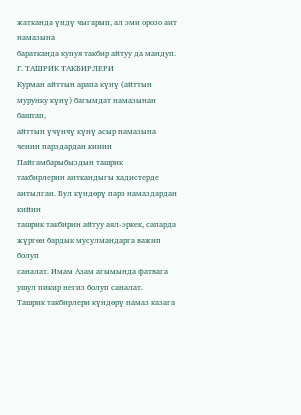жатканда үндү чыгарып, ал эми орозо аит намазына
баратканда купуя такбир айтуу да мандуп.
Г. ТАШРИК ТАКБИРЛЕРИ
Курман айттын арапа күнү (айттын мурунку күнү) багымдат намазынан баштап,
айттын үчүнчү күнү асыр намазына чеиин парздардан кииин Пайгамбарыбыздын ташрик
такбирлерин аиткандыгы хадистерде аитылган. Бул күндөрү парз намаздардан кийин
ташрик такбирин айтуу аял-эркек, сапарда жүргөн бардык мусулмандарга важип болуп
саналат. Имам Азам агымында фатвага ушул пикир негиз болуп саналат.
Ташрик такбирлери күндөрү намаз казага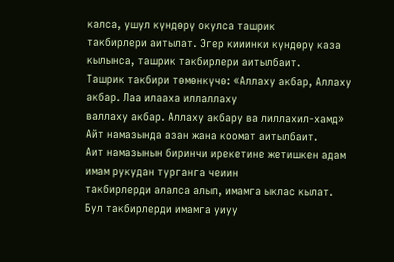калса, ушул күндөрү окулса ташрик
такбирлери аитылат. Эгер кииинки күндөрү каза кылынса, ташрик такбирлери аитылбаит.
Ташрик такбири төмөнкүчө: «Аллаху акбар, Аллаху акбар. Лаа илааха иллаллаху
валлаху акбар. Аллаху акбару ва лиллахил-хамд»
Айт намазында азан жана коомат аитылбаит.
Аит намазынын биринчи ирекетине жетишкен адам имам рукудан турганга чеиин
такбирлерди алалса алып, имамга ыклас кылат. Бул такбирлерди имамга уиуу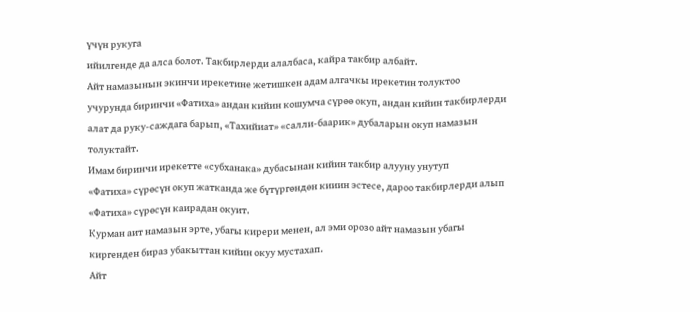үчүн рукуга
ийилгенде да алса болот. Такбирлерди алалбаса, кайра такбир албайт.
Айт намазынын экинчи ирекетине жетишкен адам алгачкы ирекетин толуктоо
учурунда биринчи «Фатиха» андан кийин кошумча сүрөө окуп, андан кийин такбирлерди
алат да руку-саждага барып, «Тахийиат» «салли-баарик» дубаларын окуп намазын
толуктайт.
Имам биринчи ирекетте «субханака» дубасынан кийин такбир алууну унутуп
«Фатиха» сүрөсүн окуп жатканда же бүтүргөндөн кииин эстесе, дароо такбирлерди алып
«Фатиха» сүрөсүн каирадан окуит.
Курман аит намазын эрте, убагы кирери менен, ал эми орозо айт намазын убагы
киргенден бираз убакыттан кийин окуу мустахап.
Айт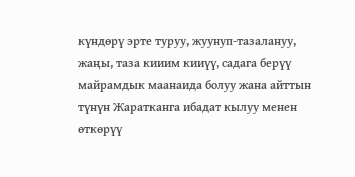күндөрү эрте туруу, жуунуп-тазалануу, жаңы, таза кииим кииүү, садага берүү
майрамдык маанаида болуу жана айттын түнүн Жаратканга ибадат кылуу менен өткөрүү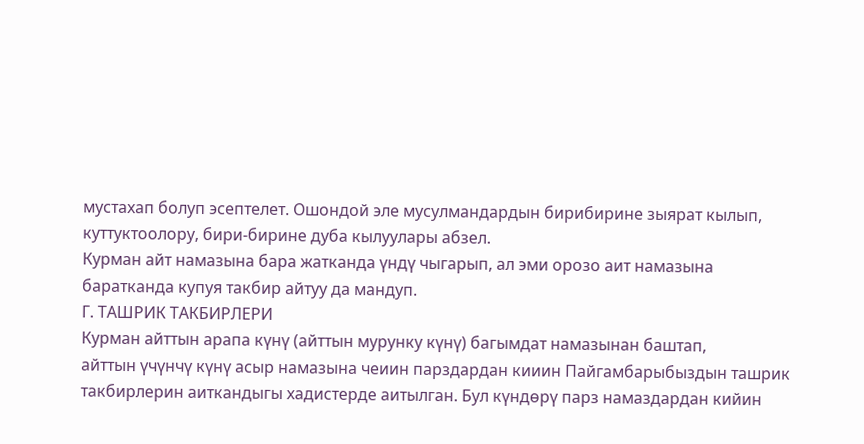мустахап болуп эсептелет. Ошондой эле мусулмандардын бирибирине зыярат кылып,
куттуктоолору, бири-бирине дуба кылуулары абзел.
Курман айт намазына бара жатканда үндү чыгарып, ал эми орозо аит намазына
баратканда купуя такбир айтуу да мандуп.
Г. ТАШРИК ТАКБИРЛЕРИ
Курман айттын арапа күнү (айттын мурунку күнү) багымдат намазынан баштап,
айттын үчүнчү күнү асыр намазына чеиин парздардан кииин Пайгамбарыбыздын ташрик
такбирлерин аиткандыгы хадистерде аитылган. Бул күндөрү парз намаздардан кийин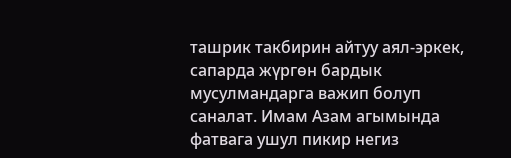ташрик такбирин айтуу аял-эркек, сапарда жүргөн бардык мусулмандарга важип болуп
саналат. Имам Азам агымында фатвага ушул пикир негиз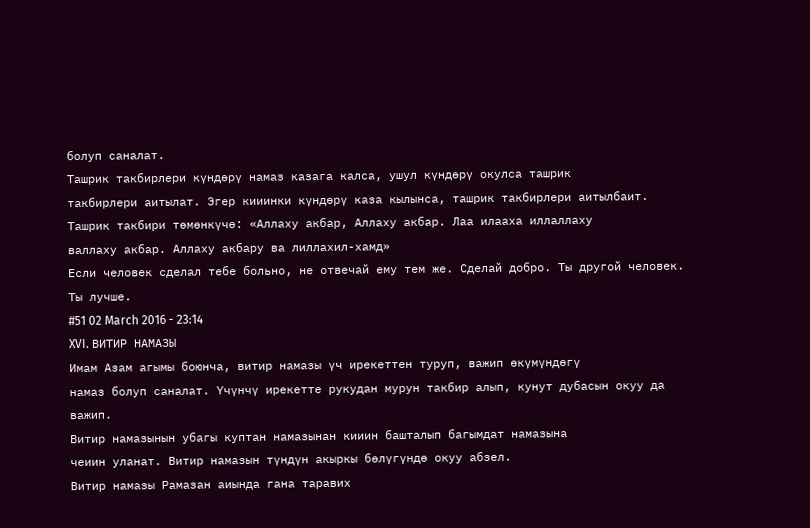болуп саналат.
Ташрик такбирлери күндөрү намаз казага калса, ушул күндөрү окулса ташрик
такбирлери аитылат. Эгер кииинки күндөрү каза кылынса, ташрик такбирлери аитылбаит.
Ташрик такбири төмөнкүчө: «Аллаху акбар, Аллаху акбар. Лаа илааха иллаллаху
валлаху акбар. Аллаху акбару ва лиллахил-хамд»
Если человек сделал тебе больно, не отвечай ему тем же. Сделай добро. Ты другой человек.
Ты лучше.
#51 02 March 2016 - 23:14
XVI. ВИТИР НАМАЗЫ
Имам Азам агымы боюнча, витир намазы үч ирекеттен туруп, важип өкүмүндөгү
намаз болуп саналат. Үчүнчү ирекетте рукудан мурун такбир алып, кунут дубасын окуу да
важип.
Витир намазынын убагы куптан намазынан кииин башталып багымдат намазына
чеиин уланат. Витир намазын түндүн акыркы бөлүгүндө окуу абзел.
Витир намазы Рамазан аиында гана таравих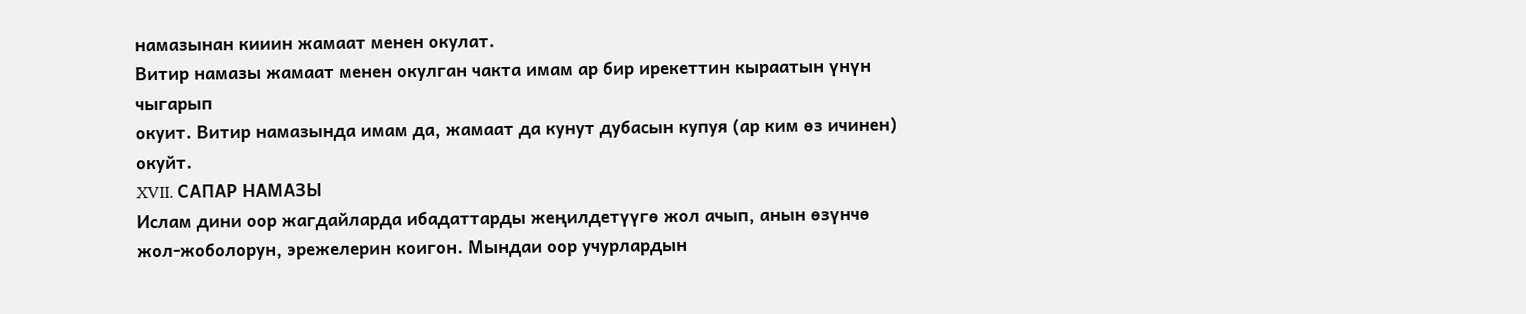намазынан кииин жамаат менен окулат.
Витир намазы жамаат менен окулган чакта имам ар бир ирекеттин кыраатын үнүн чыгарып
окуит. Витир намазында имам да, жамаат да кунут дубасын купуя (ар ким өз ичинен)
окуйт.
XVII. САПАР НАМАЗЫ
Ислам дини оор жагдайларда ибадаттарды жеңилдетүүгө жол ачып, анын өзүнчө
жол-жоболорун, эрежелерин коигон. Мындаи оор учурлардын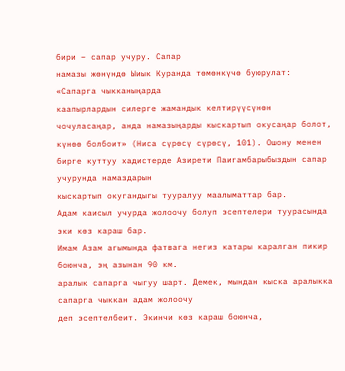бири – сапар учуру. Сапар
намазы жөнүндө Ыиык Куранда төмөнкүчө буюрулат: «Сапарга чыкканыңарда
каапырлардын силерге жамандык келтирүүсүнөн чочуласаңар, анда намазыңарды кыскартып окусаңар болот, күнөө болбоит» (Ниса сүрөсү сүрөсү, 101). Ошону менен
бирге куттуу хадистерде Азирети Паигамбарыбыздын сапар учурунда намаздарын
кыскартып окугандыгы тууралуу маалыматтар бар.
Адам каисыл учурда жолоочу болуп эсептелери туурасында эки көз караш бар.
Имам Азам агымында фатвага негиз катары каралган пикир боюнча, эң азынан 90 км.
аралык сапарга чыгуу шарт. Демек, мындан кыска аралыкка сапарга чыккан адам жолоочу
деп эсептелбеит. Экинчи көз караш боюнча,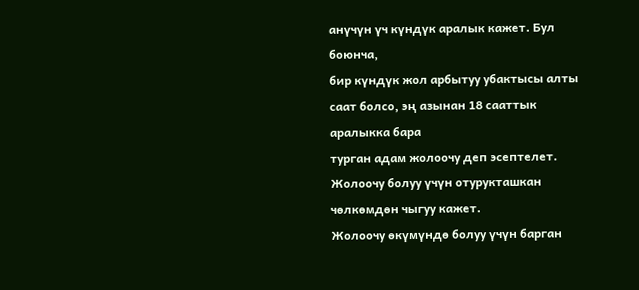анүчүн үч күндүк аралык кажет. Бул боюнча,
бир күндүк жол арбытуу убактысы алты саат болсо, эң азынан 18 сааттык аралыкка бара
турган адам жолоочу деп эсептелет.
Жолоочу болуу үчүн отурукташкан чөлкөмдөн чыгуу кажет.
Жолоочу өкүмүндө болуу үчүн барган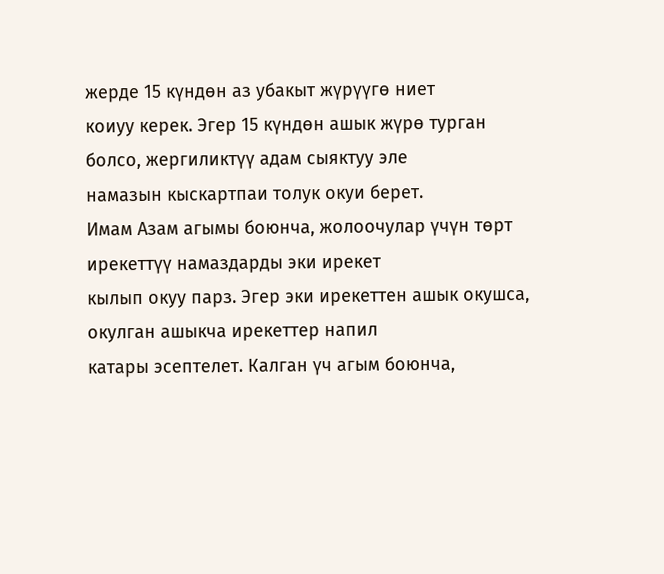жерде 15 күндөн аз убакыт жүрүүгө ниет
коиуу керек. Эгер 15 күндөн ашык жүрө турган болсо, жергиликтүү адам сыяктуу эле
намазын кыскартпаи толук окуи берет.
Имам Азам агымы боюнча, жолоочулар үчүн төрт ирекеттүү намаздарды эки ирекет
кылып окуу парз. Эгер эки ирекеттен ашык окушса, окулган ашыкча ирекеттер напил
катары эсептелет. Калган үч агым боюнча,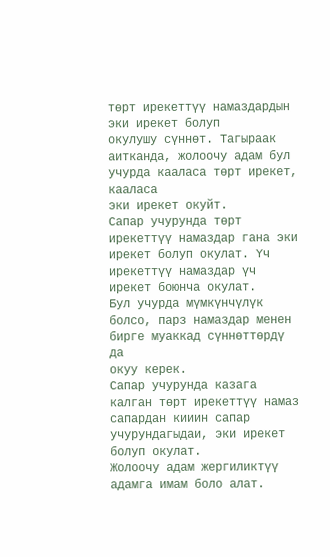төрт ирекеттүү намаздардын эки ирекет болуп
окулушу сүннөт. Тагыраак аитканда, жолоочу адам бул учурда кааласа төрт ирекет, кааласа
эки ирекет окуйт.
Сапар учурунда төрт ирекеттүү намаздар гана эки ирекет болуп окулат. Үч
ирекеттүү намаздар үч ирекет боюнча окулат.
Бул учурда мүмкүнчүлүк болсо, парз намаздар менен бирге муаккад сүннөттөрдү да
окуу керек.
Сапар учурунда казага калган төрт ирекеттүү намаз сапардан кииин сапар
учурундагыдаи, эки ирекет болуп окулат.
Жолоочу адам жергиликтүү адамга имам боло алат.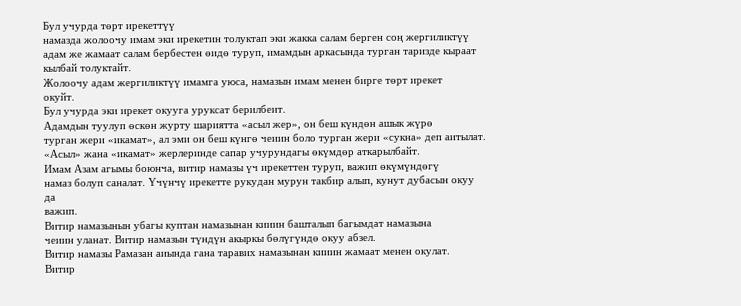Бул учурда төрт ирекеттүү
намазда жолоочу имам эки ирекетин толуктап эки жакка салам берген соң жергиликтүү
адам же жамаат салам бербестен өидө туруп, имамдын аркасында турган таризде кыраат
кылбай толуктайт.
Жолоочу адам жергиликтүү имамга уюса, намазын имам менен бирге төрт ирекет
окуйт.
Бул учурда эки ирекет окууга уруксат берилбеит.
Адамдын туулуп өскөн журту шариятта «асыл жер», он беш күндөн ашык жүрө
турган жери «икамат», ал эми он беш күнгө чеиин боло турган жери «сукна» деп аитылат.
«Асыл» жана «икамат» жерлеринде сапар учурундагы өкүмдөр аткарылбайт.
Имам Азам агымы боюнча, витир намазы үч ирекеттен туруп, важип өкүмүндөгү
намаз болуп саналат. Үчүнчү ирекетте рукудан мурун такбир алып, кунут дубасын окуу да
важип.
Витир намазынын убагы куптан намазынан кииин башталып багымдат намазына
чеиин уланат. Витир намазын түндүн акыркы бөлүгүндө окуу абзел.
Витир намазы Рамазан аиында гана таравих намазынан кииин жамаат менен окулат.
Витир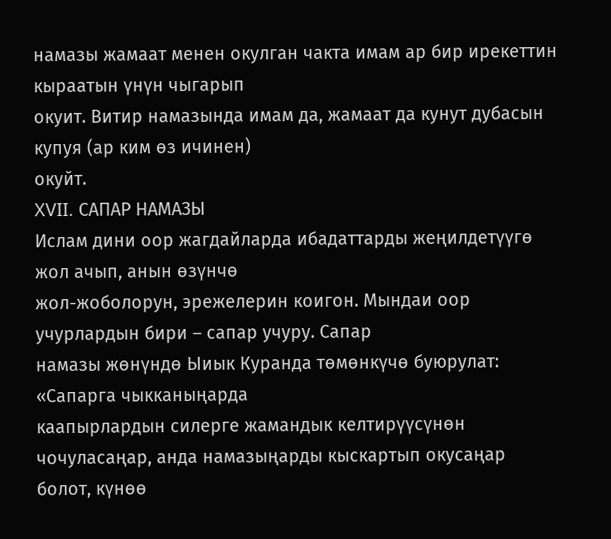намазы жамаат менен окулган чакта имам ар бир ирекеттин кыраатын үнүн чыгарып
окуит. Витир намазында имам да, жамаат да кунут дубасын купуя (ар ким өз ичинен)
окуйт.
XVII. САПАР НАМАЗЫ
Ислам дини оор жагдайларда ибадаттарды жеңилдетүүгө жол ачып, анын өзүнчө
жол-жоболорун, эрежелерин коигон. Мындаи оор учурлардын бири – сапар учуру. Сапар
намазы жөнүндө Ыиык Куранда төмөнкүчө буюрулат: «Сапарга чыкканыңарда
каапырлардын силерге жамандык келтирүүсүнөн чочуласаңар, анда намазыңарды кыскартып окусаңар болот, күнөө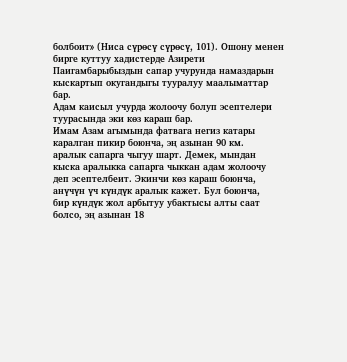болбоит» (Ниса сүрөсү сүрөсү, 101). Ошону менен
бирге куттуу хадистерде Азирети Паигамбарыбыздын сапар учурунда намаздарын
кыскартып окугандыгы тууралуу маалыматтар бар.
Адам каисыл учурда жолоочу болуп эсептелери туурасында эки көз караш бар.
Имам Азам агымында фатвага негиз катары каралган пикир боюнча, эң азынан 90 км.
аралык сапарга чыгуу шарт. Демек, мындан кыска аралыкка сапарга чыккан адам жолоочу
деп эсептелбеит. Экинчи көз караш боюнча, анүчүн үч күндүк аралык кажет. Бул боюнча,
бир күндүк жол арбытуу убактысы алты саат болсо, эң азынан 18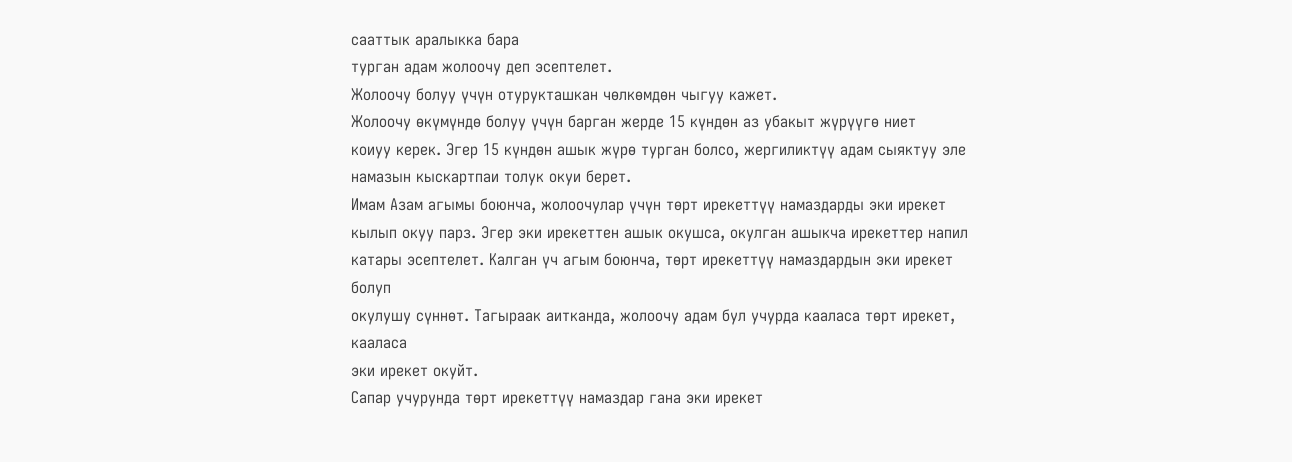сааттык аралыкка бара
турган адам жолоочу деп эсептелет.
Жолоочу болуу үчүн отурукташкан чөлкөмдөн чыгуу кажет.
Жолоочу өкүмүндө болуу үчүн барган жерде 15 күндөн аз убакыт жүрүүгө ниет
коиуу керек. Эгер 15 күндөн ашык жүрө турган болсо, жергиликтүү адам сыяктуу эле
намазын кыскартпаи толук окуи берет.
Имам Азам агымы боюнча, жолоочулар үчүн төрт ирекеттүү намаздарды эки ирекет
кылып окуу парз. Эгер эки ирекеттен ашык окушса, окулган ашыкча ирекеттер напил
катары эсептелет. Калган үч агым боюнча, төрт ирекеттүү намаздардын эки ирекет болуп
окулушу сүннөт. Тагыраак аитканда, жолоочу адам бул учурда кааласа төрт ирекет, кааласа
эки ирекет окуйт.
Сапар учурунда төрт ирекеттүү намаздар гана эки ирекет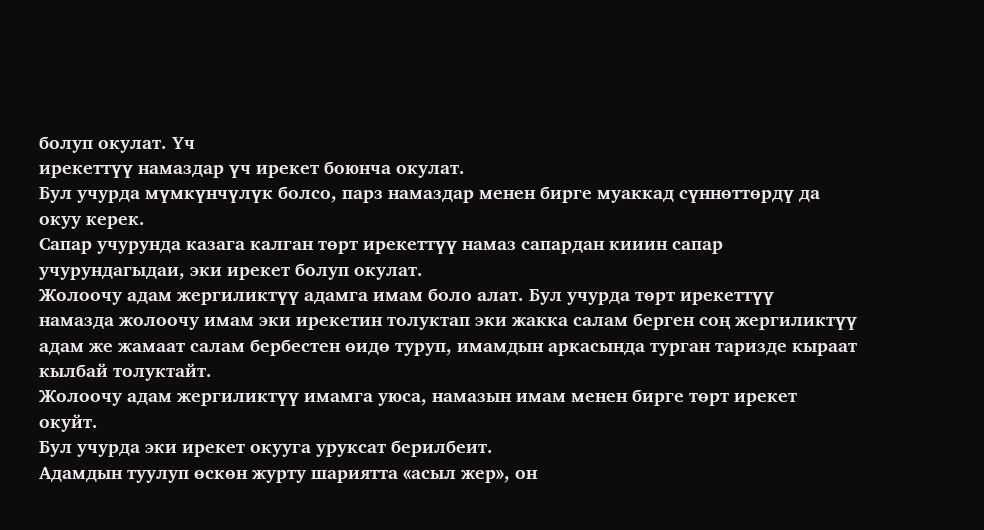болуп окулат. Үч
ирекеттүү намаздар үч ирекет боюнча окулат.
Бул учурда мүмкүнчүлүк болсо, парз намаздар менен бирге муаккад сүннөттөрдү да
окуу керек.
Сапар учурунда казага калган төрт ирекеттүү намаз сапардан кииин сапар
учурундагыдаи, эки ирекет болуп окулат.
Жолоочу адам жергиликтүү адамга имам боло алат. Бул учурда төрт ирекеттүү
намазда жолоочу имам эки ирекетин толуктап эки жакка салам берген соң жергиликтүү
адам же жамаат салам бербестен өидө туруп, имамдын аркасында турган таризде кыраат
кылбай толуктайт.
Жолоочу адам жергиликтүү имамга уюса, намазын имам менен бирге төрт ирекет
окуйт.
Бул учурда эки ирекет окууга уруксат берилбеит.
Адамдын туулуп өскөн журту шариятта «асыл жер», он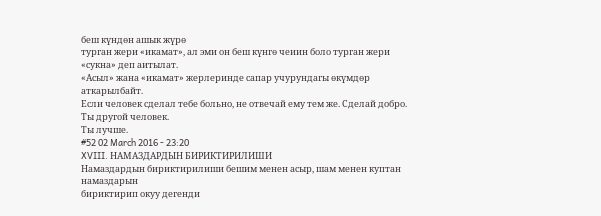беш күндөн ашык жүрө
турган жери «икамат», ал эми он беш күнгө чеиин боло турган жери «сукна» деп аитылат.
«Асыл» жана «икамат» жерлеринде сапар учурундагы өкүмдөр аткарылбайт.
Если человек сделал тебе больно, не отвечай ему тем же. Сделай добро. Ты другой человек.
Ты лучше.
#52 02 March 2016 - 23:20
XVIII. НАМАЗДАРДЫН БИРИКТИРИЛИШИ
Намаздардын бириктирилиши бешим менен асыр, шам менен куптан намаздарын
бириктирип окуу дегенди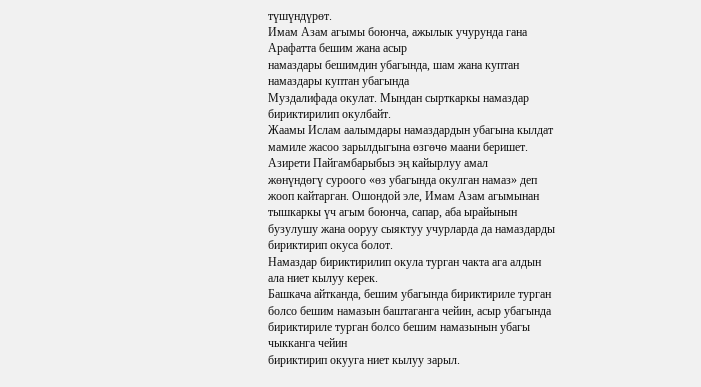түшүндүрөт.
Имам Азам агымы боюнча, ажылык учурунда гана Арафатта бешим жана асыр
намаздары бешимдин убагында, шам жана куптан намаздары куптан убагында
Муздалифада окулат. Мындан сырткаркы намаздар бириктирилип окулбайт.
Жаамы Ислам аалымдары намаздардын убагына кылдат мамиле жасоо зарылдыгына өзгөчө маани беришет. Азирети Пайгамбарыбыз эң кайырлуу амал
жөнүндөгү суроого «өз убагында окулган намаз» деп жооп кайтарган. Ошондой эле, Имам Азам агымынан тышкаркы үч агым боюнча, сапар, аба ырайынын бузулушу жана ооруу сыяктуу учурларда да намаздарды бириктирип окуса болот.
Намаздар бириктирилип окула турган чакта ага алдын ала ниет кылуу керек.
Башкача айтканда, бешим убагында бириктириле турган болсо бешим намазын баштаганга чейин, асыр убагында бириктириле турган болсо бешим намазынын убагы чыкканга чейин
бириктирип окууга ниет кылуу зарыл.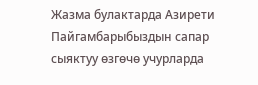Жазма булактарда Азирети Пайгамбарыбыздын сапар сыяктуу өзгөчө учурларда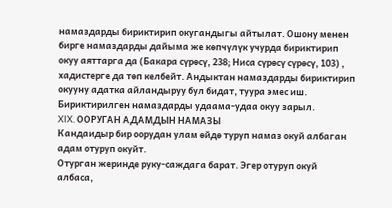намаздарды бириктирип окугандыгы айтылат. Ошону менен бирге намаздарды дайыма же көпчүлүк учурда бириктирип окуу аяттарга да (Бакара сүрөсү, 238; Ниса сүрөсү сүрөсү, 103) , хадистерге да төп келбейт. Андыктан намаздарды бириктирип окууну адатка айландыруу бул бидат, туура эмес иш.
Бириктирилген намаздарды удаама-удаа окуу зарыл.
XIX. ООРУГАН АДАМДЫН НАМАЗЫ
Кандаидыр бир оорудан улам өйдө туруп намаз окуй албаган адам отуруп окуйт.
Отурган жеринде руку-саждага барат. Эгер отуруп окуй албаса,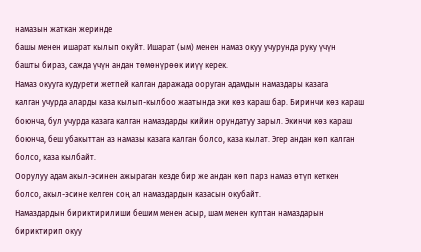намазын жаткан жеринде
башы менен ишарат кылып окуйт. Ишарат (ым) менен намаз окуу учурунда руку үчүн
башты бираз, сажда үчүн андан төмөнүрөөк ииүү керек.
Намаз окууга кудурети жетпей калган даражада ооруган адамдын намаздары казага
калган учурда аларды каза кылып-кылбоо жаатында эки көз караш бар. Биринчи көз караш
боюнча, бул учурда казага калган намаздарды кийин орундатуу зарыл. Экинчи көз караш
боюнча, беш убакыттан аз намазы казага калган болсо, каза кылат. Эгер андан көп калган
болсо, каза кылбайт.
Оорулуу адам акыл-эсинен ажыраган кезде бир же андан көп парз намаз өтүп кеткен
болсо, акыл-эсине келген соң ал намаздардын казасын окубайт.
Намаздардын бириктирилиши бешим менен асыр, шам менен куптан намаздарын
бириктирип окуу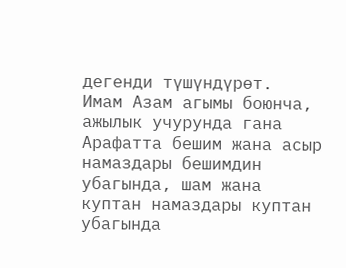дегенди түшүндүрөт.
Имам Азам агымы боюнча, ажылык учурунда гана Арафатта бешим жана асыр
намаздары бешимдин убагында, шам жана куптан намаздары куптан убагында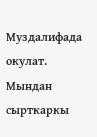Муздалифада окулат. Мындан сырткаркы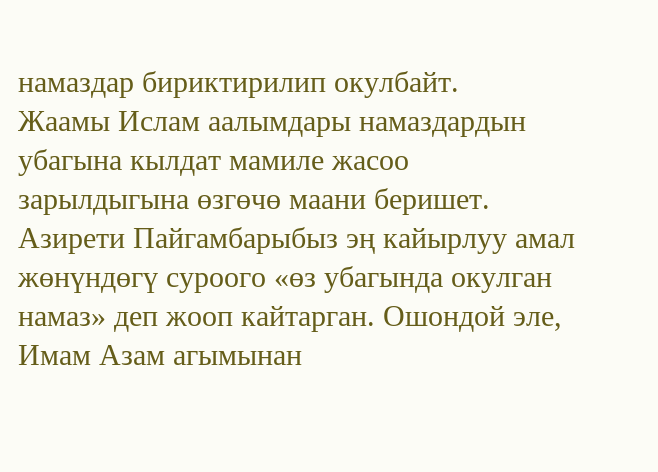намаздар бириктирилип окулбайт.
Жаамы Ислам аалымдары намаздардын убагына кылдат мамиле жасоо зарылдыгына өзгөчө маани беришет. Азирети Пайгамбарыбыз эң кайырлуу амал
жөнүндөгү суроого «өз убагында окулган намаз» деп жооп кайтарган. Ошондой эле, Имам Азам агымынан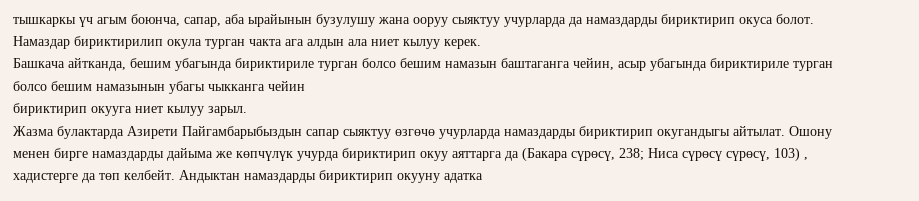тышкаркы үч агым боюнча, сапар, аба ырайынын бузулушу жана ооруу сыяктуу учурларда да намаздарды бириктирип окуса болот.
Намаздар бириктирилип окула турган чакта ага алдын ала ниет кылуу керек.
Башкача айтканда, бешим убагында бириктириле турган болсо бешим намазын баштаганга чейин, асыр убагында бириктириле турган болсо бешим намазынын убагы чыкканга чейин
бириктирип окууга ниет кылуу зарыл.
Жазма булактарда Азирети Пайгамбарыбыздын сапар сыяктуу өзгөчө учурларда намаздарды бириктирип окугандыгы айтылат. Ошону менен бирге намаздарды дайыма же көпчүлүк учурда бириктирип окуу аяттарга да (Бакара сүрөсү, 238; Ниса сүрөсү сүрөсү, 103) , хадистерге да төп келбейт. Андыктан намаздарды бириктирип окууну адатка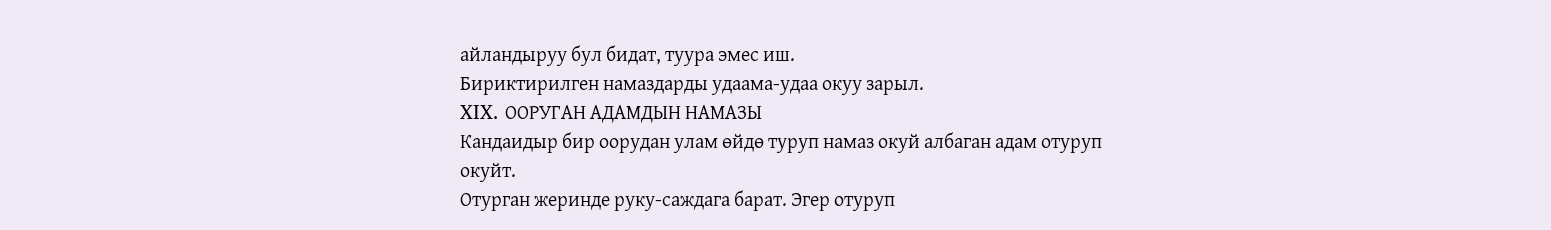айландыруу бул бидат, туура эмес иш.
Бириктирилген намаздарды удаама-удаа окуу зарыл.
XIX. ООРУГАН АДАМДЫН НАМАЗЫ
Кандаидыр бир оорудан улам өйдө туруп намаз окуй албаган адам отуруп окуйт.
Отурган жеринде руку-саждага барат. Эгер отуруп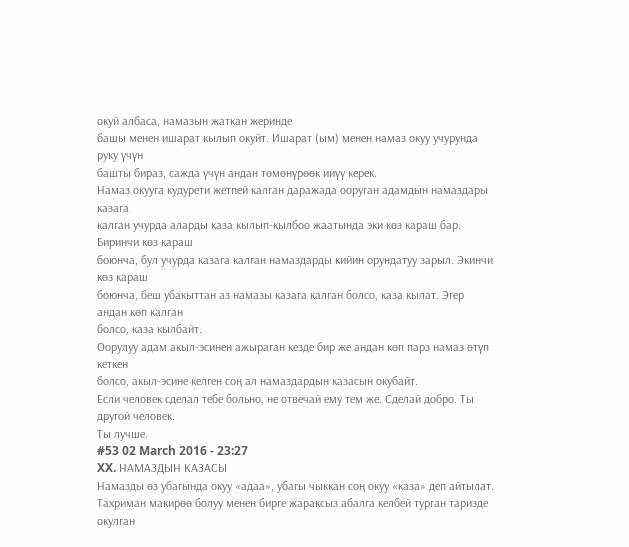окуй албаса, намазын жаткан жеринде
башы менен ишарат кылып окуйт. Ишарат (ым) менен намаз окуу учурунда руку үчүн
башты бираз, сажда үчүн андан төмөнүрөөк ииүү керек.
Намаз окууга кудурети жетпей калган даражада ооруган адамдын намаздары казага
калган учурда аларды каза кылып-кылбоо жаатында эки көз караш бар. Биринчи көз караш
боюнча, бул учурда казага калган намаздарды кийин орундатуу зарыл. Экинчи көз караш
боюнча, беш убакыттан аз намазы казага калган болсо, каза кылат. Эгер андан көп калган
болсо, каза кылбайт.
Оорулуу адам акыл-эсинен ажыраган кезде бир же андан көп парз намаз өтүп кеткен
болсо, акыл-эсине келген соң ал намаздардын казасын окубайт.
Если человек сделал тебе больно, не отвечай ему тем же. Сделай добро. Ты другой человек.
Ты лучше.
#53 02 March 2016 - 23:27
XX. НАМАЗДЫН КАЗАСЫ
Намазды өз убагында окуу «адаа», убагы чыккан соң окуу «каза» деп айтылат.
Тахриман макирөө болуу менен бирге жараксыз абалга келбей турган таризде окулган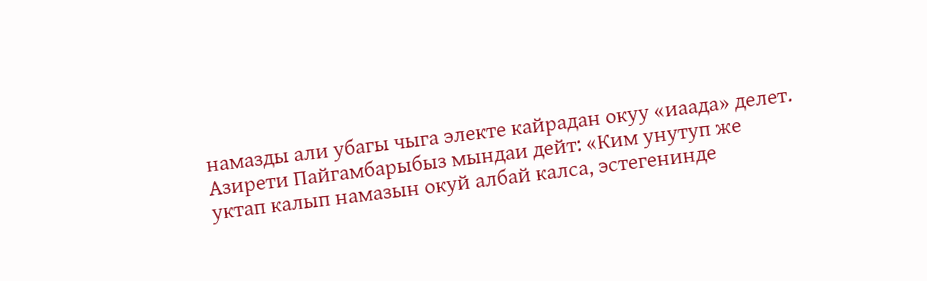намазды али убагы чыга электе кайрадан окуу «иаада» делет.
Азирети Пайгамбарыбыз мындаи дейт: «Ким унутуп же уктап калып намазын окуй албай калса, эстегенинде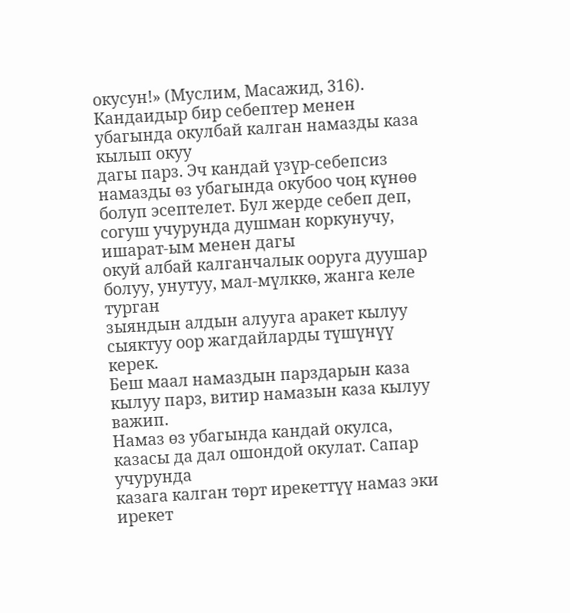окусун!» (Муслим, Масажид, 316).
Кандаидыр бир себептер менен убагында окулбай калган намазды каза кылып окуу
дагы парз. Эч кандай үзүр-себепсиз намазды өз убагында окубоо чоң күнөө болуп эсептелет. Бул жерде себеп деп, согуш учурунда душман коркунучу, ишарат-ым менен дагы
окуй албай калганчалык ооруга дуушар болуу, унутуу, мал-мүлккө, жанга келе турган
зыяндын алдын алууга аракет кылуу сыяктуу оор жагдайларды түшүнүү керек.
Беш маал намаздын парздарын каза кылуу парз, витир намазын каза кылуу важип.
Намаз өз убагында кандай окулса, казасы да дал ошондой окулат. Сапар учурунда
казага калган төрт ирекеттүү намаз эки ирекет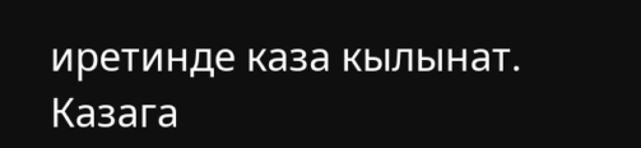иретинде каза кылынат.
Казага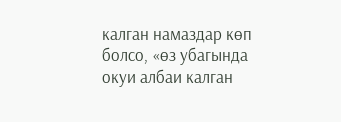калган намаздар көп болсо, «өз убагында окуи албаи калган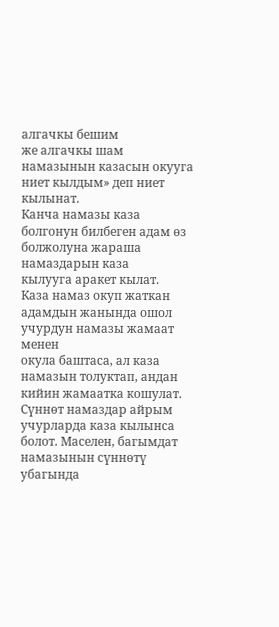алгачкы бешим
же алгачкы шам намазынын казасын окууга ниет кылдым» деп ниет кылынат.
Канча намазы каза болгонун билбеген адам өз болжолуна жараша намаздарын каза
кылууга аракет кылат.
Каза намаз окуп жаткан адамдын жанында ошол учурдун намазы жамаат менен
окула баштаса, ал каза намазын толуктап, андан кийин жамаатка кошулат.
Сүннөт намаздар айрым учурларда каза кылынса болот. Маселен, багымдат
намазынын сүннөтү убагында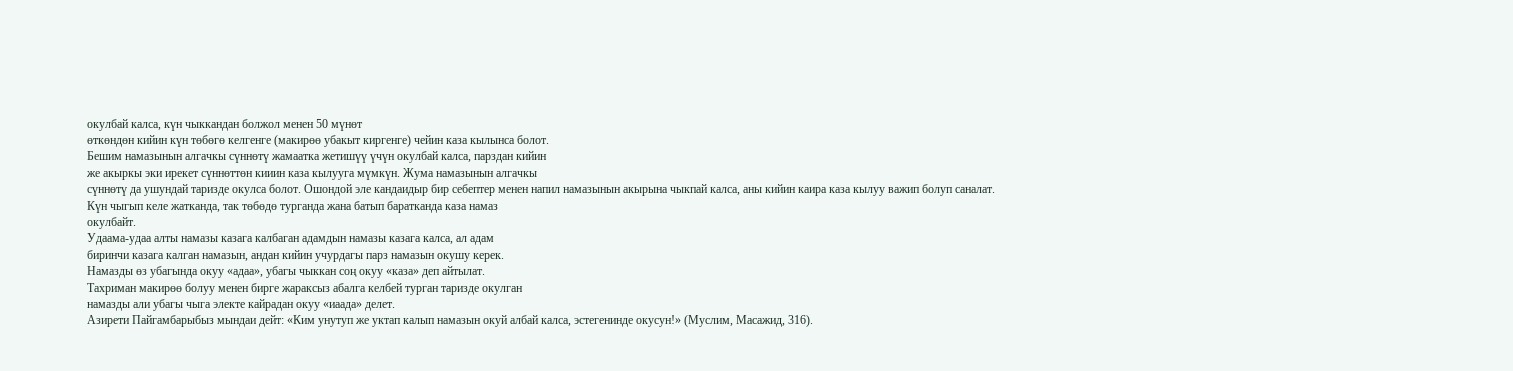окулбай калса, күн чыккандан болжол менен 50 мүнөт
өткөндөн кийин күн төбөгө келгенге (макирөө убакыт киргенге) чейин каза кылынса болот.
Бешим намазынын алгачкы сүннөтү жамаатка жетишүү үчүн окулбай калса, парздан кийин
же акыркы эки ирекет сүннөттөн кииин каза кылууга мүмкүн. Жума намазынын алгачкы
сүннөтү да ушундай таризде окулса болот. Ошондой эле кандаидыр бир себептер менен напил намазынын акырына чыкпай калса, аны кийин каира каза кылуу важип болуп саналат.
Күн чыгып келе жатканда, так төбөдө турганда жана батып баратканда каза намаз
окулбайт.
Удаама-удаа алты намазы казага калбаган адамдын намазы казага калса, ал адам
биринчи казага калган намазын, андан кийин учурдагы парз намазын окушу керек.
Намазды өз убагында окуу «адаа», убагы чыккан соң окуу «каза» деп айтылат.
Тахриман макирөө болуу менен бирге жараксыз абалга келбей турган таризде окулган
намазды али убагы чыга электе кайрадан окуу «иаада» делет.
Азирети Пайгамбарыбыз мындаи дейт: «Ким унутуп же уктап калып намазын окуй албай калса, эстегенинде окусун!» (Муслим, Масажид, 316).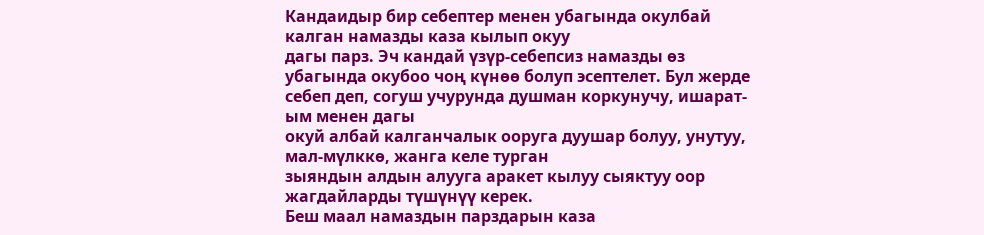Кандаидыр бир себептер менен убагында окулбай калган намазды каза кылып окуу
дагы парз. Эч кандай үзүр-себепсиз намазды өз убагында окубоо чоң күнөө болуп эсептелет. Бул жерде себеп деп, согуш учурунда душман коркунучу, ишарат-ым менен дагы
окуй албай калганчалык ооруга дуушар болуу, унутуу, мал-мүлккө, жанга келе турган
зыяндын алдын алууга аракет кылуу сыяктуу оор жагдайларды түшүнүү керек.
Беш маал намаздын парздарын каза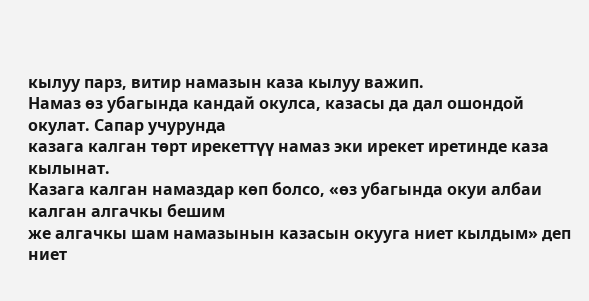кылуу парз, витир намазын каза кылуу важип.
Намаз өз убагында кандай окулса, казасы да дал ошондой окулат. Сапар учурунда
казага калган төрт ирекеттүү намаз эки ирекет иретинде каза кылынат.
Казага калган намаздар көп болсо, «өз убагында окуи албаи калган алгачкы бешим
же алгачкы шам намазынын казасын окууга ниет кылдым» деп ниет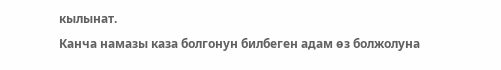кылынат.
Канча намазы каза болгонун билбеген адам өз болжолуна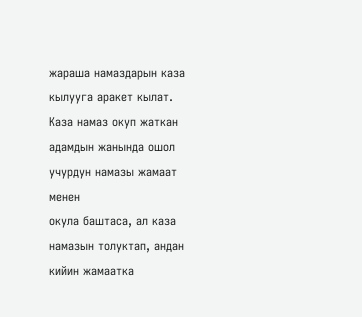жараша намаздарын каза
кылууга аракет кылат.
Каза намаз окуп жаткан адамдын жанында ошол учурдун намазы жамаат менен
окула баштаса, ал каза намазын толуктап, андан кийин жамаатка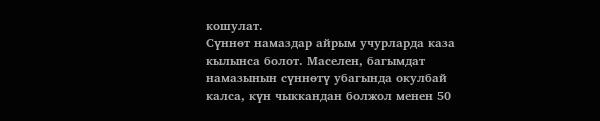кошулат.
Сүннөт намаздар айрым учурларда каза кылынса болот. Маселен, багымдат
намазынын сүннөтү убагында окулбай калса, күн чыккандан болжол менен 50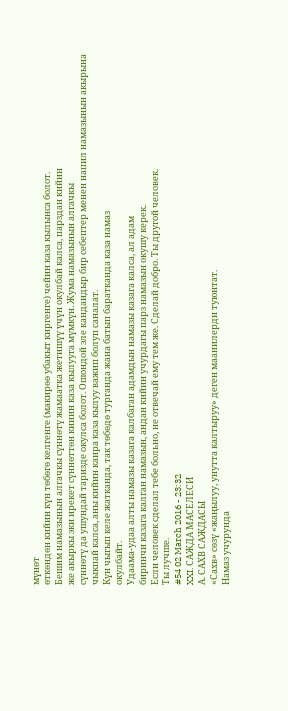мүнөт
өткөндөн кийин күн төбөгө келгенге (макирөө убакыт киргенге) чейин каза кылынса болот.
Бешим намазынын алгачкы сүннөтү жамаатка жетишүү үчүн окулбай калса, парздан кийин
же акыркы эки ирекет сүннөттөн кииин каза кылууга мүмкүн. Жума намазынын алгачкы
сүннөтү да ушундай таризде окулса болот. Ошондой эле кандаидыр бир себептер менен напил намазынын акырына чыкпай калса, аны кийин каира каза кылуу важип болуп саналат.
Күн чыгып келе жатканда, так төбөдө турганда жана батып баратканда каза намаз
окулбайт.
Удаама-удаа алты намазы казага калбаган адамдын намазы казага калса, ал адам
биринчи казага калган намазын, андан кийин учурдагы парз намазын окушу керек.
Если человек сделал тебе больно, не отвечай ему тем же. Сделай добро. Ты другой человек.
Ты лучше.
#54 02 March 2016 - 23:32
XXI. САЖДА МАСЕЛЕСИ
А. САХВ САЖДАСЫ
«Сахв» сөзү «жаңылуу, унутта калтыруу» деген маанилерди туюнтат.
Намаз учурунда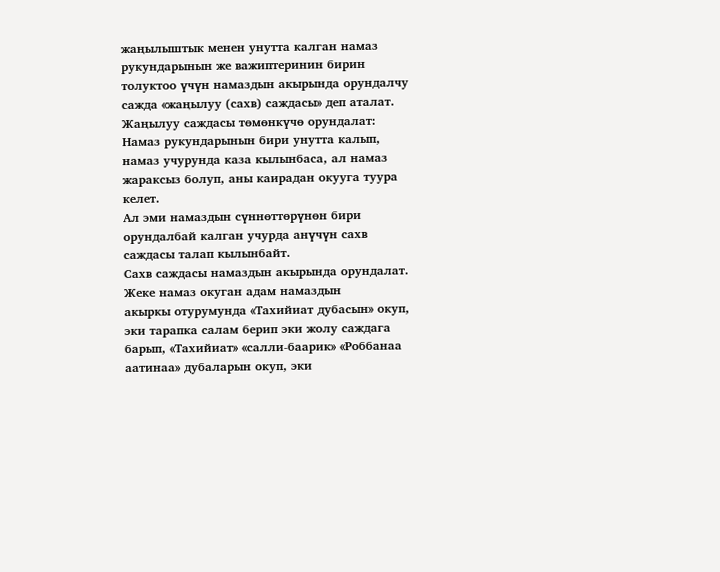жаңылыштык менен унутта калган намаз рукундарынын же важиптеринин бирин толуктоо үчүн намаздын акырында орундалчу сажда «жаңылуу (сахв) саждасы» деп аталат.
Жаңылуу саждасы төмөнкүчө орундалат:
Намаз рукундарынын бири унутта калып, намаз учурунда каза кылынбаса, ал намаз
жараксыз болуп, аны каирадан окууга туура келет.
Ал эми намаздын сүннөттөрүнөн бири орундалбай калган учурда анүчүн сахв
саждасы талап кылынбайт.
Сахв саждасы намаздын акырында орундалат. Жеке намаз окуган адам намаздын
акыркы отурумунда «Тахийиат дубасын» окуп, эки тарапка салам берип эки жолу саждага
барып, «Тахийиат» «салли-баарик» «Роббанаа аатинаа» дубаларын окуп, эки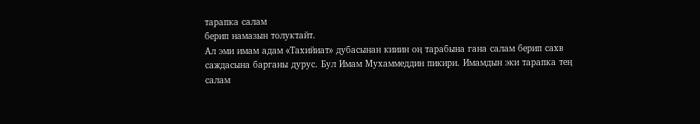тарапка салам
берип намазын толуктайт.
Ал эми имам адам «Тахийиат» дубасынан кииин оң тарабына гана салам берип сахв
саждасына барганы дурус. Бул Имам Мухаммеддин пикири. Имамдын эки тарапка тең
салам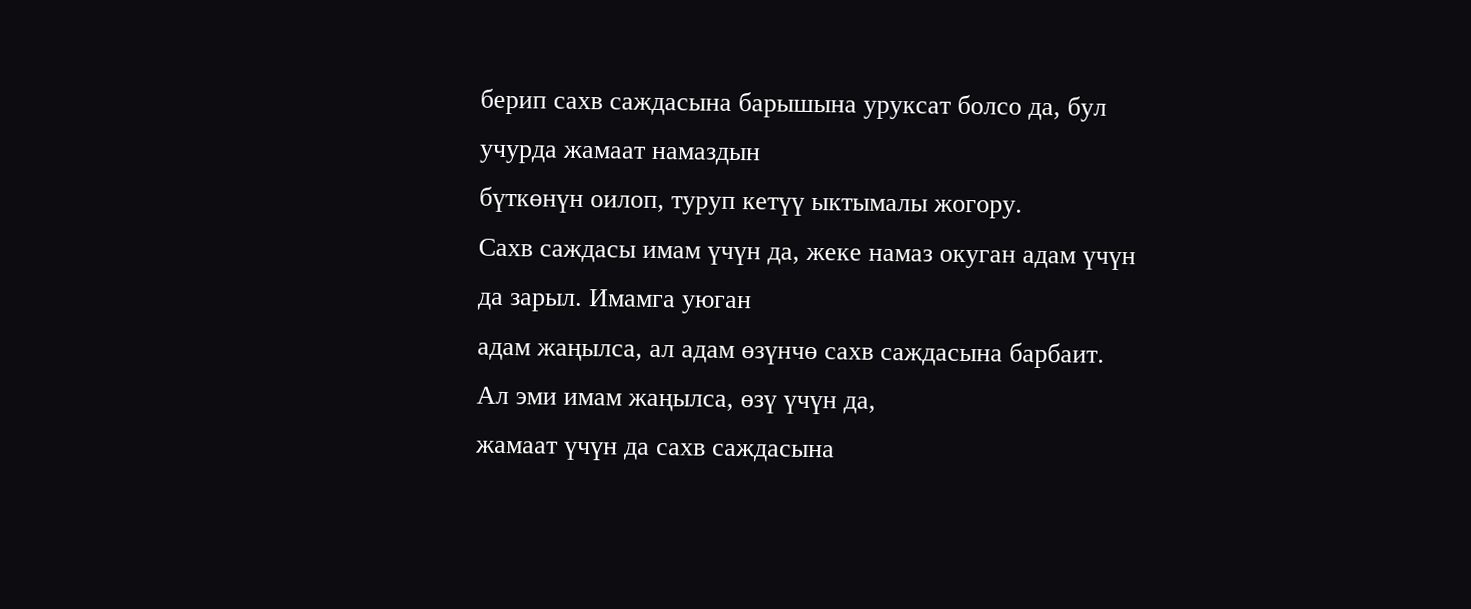берип сахв саждасына барышына уруксат болсо да, бул учурда жамаат намаздын
бүткөнүн оилоп, туруп кетүү ыктымалы жогору.
Сахв саждасы имам үчүн да, жеке намаз окуган адам үчүн да зарыл. Имамга уюган
адам жаңылса, ал адам өзүнчө сахв саждасына барбаит. Ал эми имам жаңылса, өзү үчүн да,
жамаат үчүн да сахв саждасына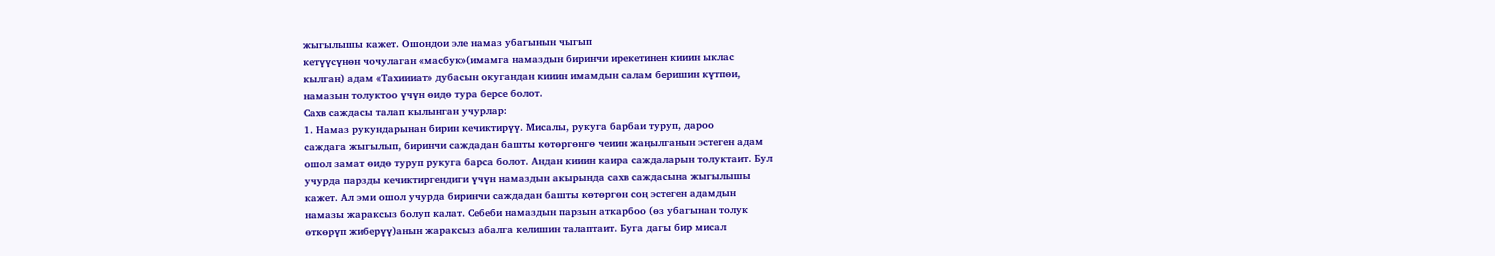жыгылышы кажет. Ошондои эле намаз убагынын чыгып
кетүүсүнөн чочулаган «масбук»(имамга намаздын биринчи ирекетинен кииин ыклас
кылган) адам «Тахиииат» дубасын окугандан кииин имамдын салам беришин күтпөи,
намазын толуктоо үчүн өидө тура берсе болот.
Сахв саждасы талап кылынган учурлар:
1. Намаз рукундарынан бирин кечиктирүү. Мисалы, рукуга барбаи туруп, дароо
саждага жыгылып, биринчи саждадан башты көтөргөнгө чеиин жаңылганын эстеген адам
ошол замат өидө туруп рукуга барса болот. Андан кииин каира саждаларын толуктаит. Бул
учурда парзды кечиктиргендиги үчүн намаздын акырында сахв саждасына жыгылышы
кажет. Ал эми ошол учурда биринчи саждадан башты көтөргөн соң эстеген адамдын
намазы жараксыз болуп калат. Себеби намаздын парзын аткарбоо (өз убагынан толук
өткөрүп жиберүү)анын жараксыз абалга келишин талаптаит. Буга дагы бир мисал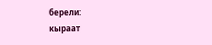берели:
кыраат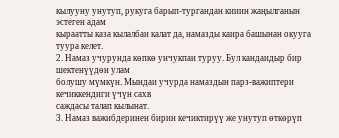кылууну унутуп, рукуга барып-тургандан кииин жаңылганын эстеген адам
кыраатты каза кылалбаи калат да, намазды каира башынан окууга туура келет.
2. Намаз учурунда көпкө унчукпаи туруу. Бул кандаидыр бир шектенүүдөн улам
болушу мүмкүн. Мындаи учурда намаздын парз-важиптери кечиккендиги үчүн сахв
саждасы талап кылынат.
3. Намаз важибдеринен бирин кечиктирүү же унутуп өткөрүп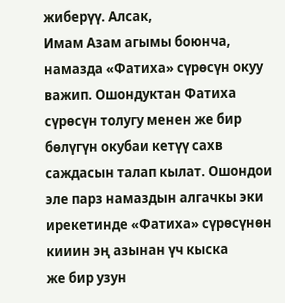жиберүү. Алсак,
Имам Азам агымы боюнча, намазда «Фатиха» сүрөсүн окуу важип. Ошондуктан Фатиха
сүрөсүн толугу менен же бир бөлүгүн окубаи кетүү сахв саждасын талап кылат. Ошондои эле парз намаздын алгачкы эки ирекетинде «Фатиха» сүрөсүнөн кииин эң азынан үч кыска
же бир узун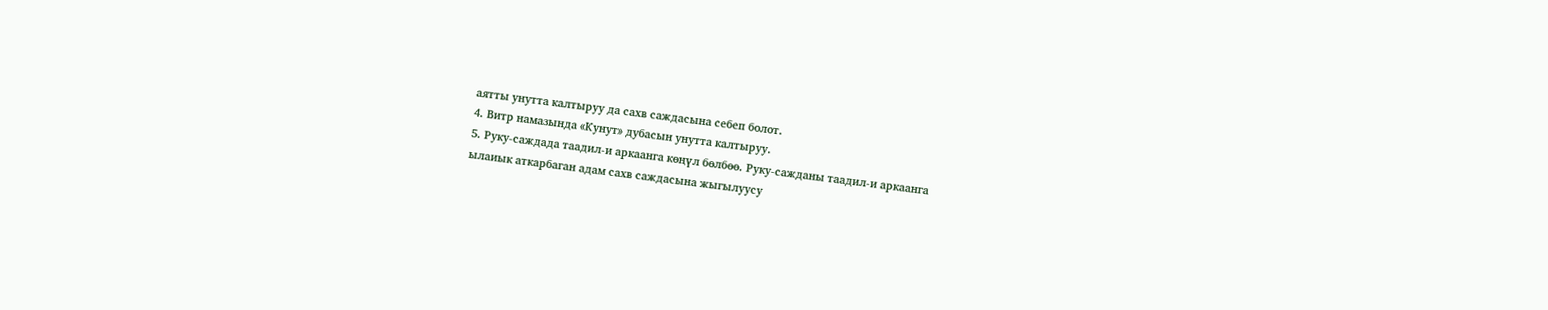аятты унутта калтыруу да сахв саждасына себеп болот.
4. Витр намазында «Кунут» дубасын унутта калтыруу.
5. Руку-саждада таадил-и аркаанга көңүл бөлбөө. Руку-сажданы таадил-и аркаанга
ылаиык аткарбаган адам сахв саждасына жыгылуусу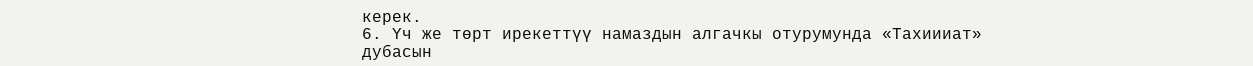керек.
6. Үч же төрт ирекеттүү намаздын алгачкы отурумунда «Тахиииат» дубасын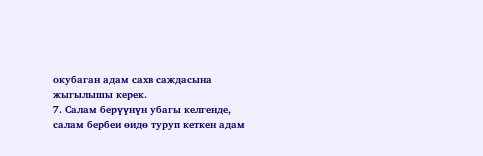окубаган адам сахв саждасына жыгылышы керек.
7. Салам берүүнүн убагы келгенде, салам бербеи өидө туруп кеткен адам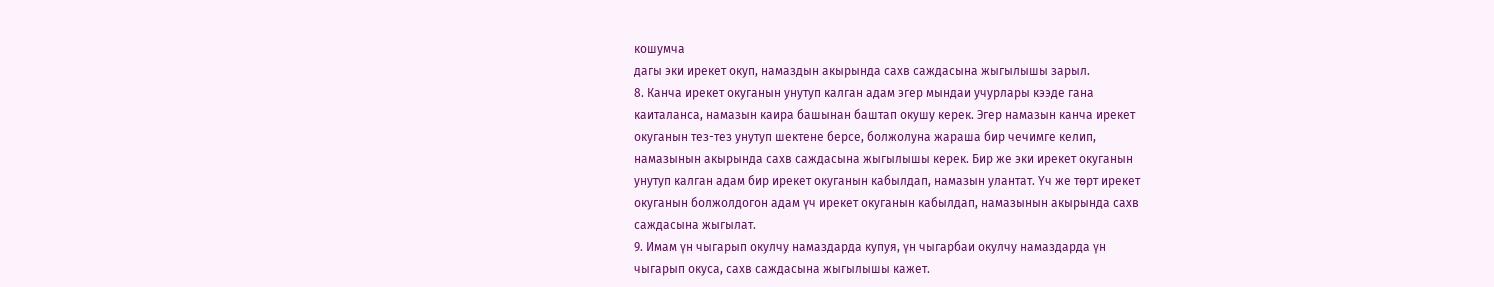кошумча
дагы эки ирекет окуп, намаздын акырында сахв саждасына жыгылышы зарыл.
8. Канча ирекет окуганын унутуп калган адам эгер мындаи учурлары кээде гана
каиталанса, намазын каира башынан баштап окушу керек. Эгер намазын канча ирекет
окуганын тез-тез унутуп шектене берсе, болжолуна жараша бир чечимге келип,
намазынын акырында сахв саждасына жыгылышы керек. Бир же эки ирекет окуганын
унутуп калган адам бир ирекет окуганын кабылдап, намазын улантат. Үч же төрт ирекет
окуганын болжолдогон адам үч ирекет окуганын кабылдап, намазынын акырында сахв
саждасына жыгылат.
9. Имам үн чыгарып окулчу намаздарда купуя, үн чыгарбаи окулчу намаздарда үн
чыгарып окуса, сахв саждасына жыгылышы кажет.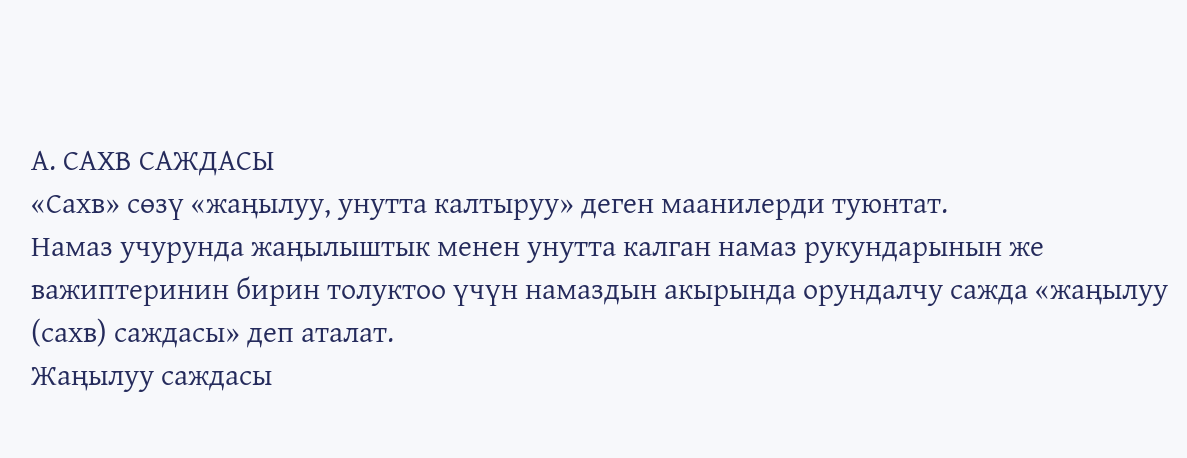А. САХВ САЖДАСЫ
«Сахв» сөзү «жаңылуу, унутта калтыруу» деген маанилерди туюнтат.
Намаз учурунда жаңылыштык менен унутта калган намаз рукундарынын же важиптеринин бирин толуктоо үчүн намаздын акырында орундалчу сажда «жаңылуу (сахв) саждасы» деп аталат.
Жаңылуу саждасы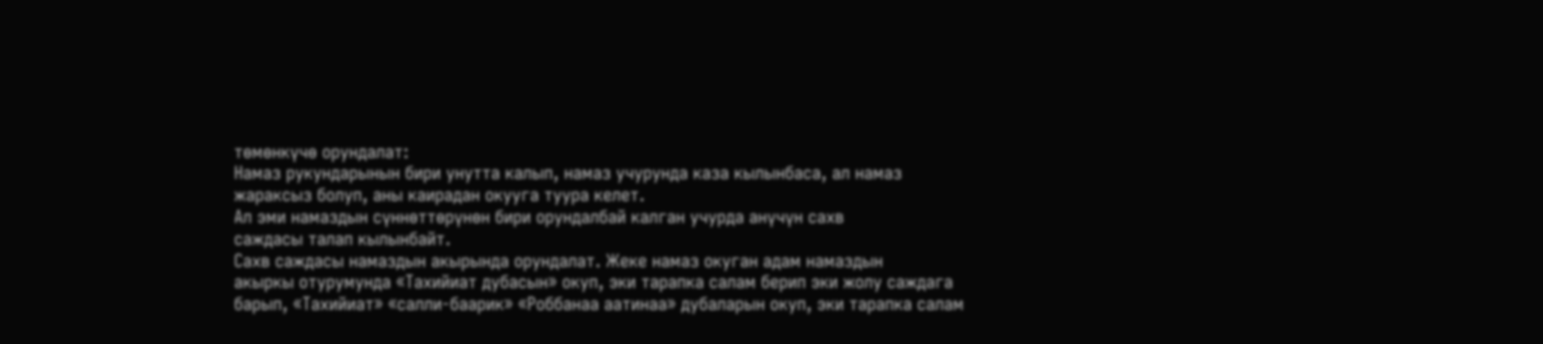төмөнкүчө орундалат:
Намаз рукундарынын бири унутта калып, намаз учурунда каза кылынбаса, ал намаз
жараксыз болуп, аны каирадан окууга туура келет.
Ал эми намаздын сүннөттөрүнөн бири орундалбай калган учурда анүчүн сахв
саждасы талап кылынбайт.
Сахв саждасы намаздын акырында орундалат. Жеке намаз окуган адам намаздын
акыркы отурумунда «Тахийиат дубасын» окуп, эки тарапка салам берип эки жолу саждага
барып, «Тахийиат» «салли-баарик» «Роббанаа аатинаа» дубаларын окуп, эки тарапка салам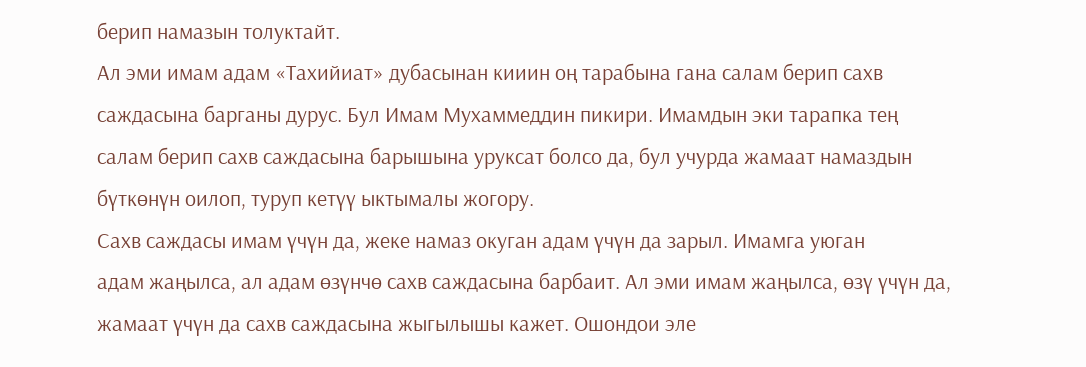берип намазын толуктайт.
Ал эми имам адам «Тахийиат» дубасынан кииин оң тарабына гана салам берип сахв
саждасына барганы дурус. Бул Имам Мухаммеддин пикири. Имамдын эки тарапка тең
салам берип сахв саждасына барышына уруксат болсо да, бул учурда жамаат намаздын
бүткөнүн оилоп, туруп кетүү ыктымалы жогору.
Сахв саждасы имам үчүн да, жеке намаз окуган адам үчүн да зарыл. Имамга уюган
адам жаңылса, ал адам өзүнчө сахв саждасына барбаит. Ал эми имам жаңылса, өзү үчүн да,
жамаат үчүн да сахв саждасына жыгылышы кажет. Ошондои эле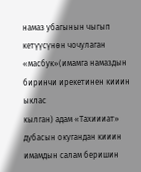намаз убагынын чыгып
кетүүсүнөн чочулаган «масбук»(имамга намаздын биринчи ирекетинен кииин ыклас
кылган) адам «Тахиииат» дубасын окугандан кииин имамдын салам беришин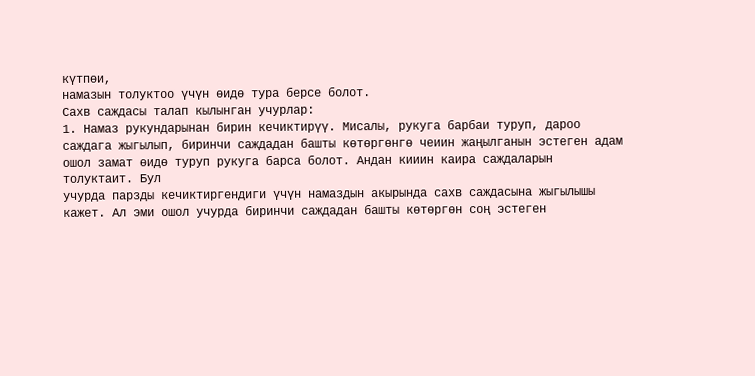күтпөи,
намазын толуктоо үчүн өидө тура берсе болот.
Сахв саждасы талап кылынган учурлар:
1. Намаз рукундарынан бирин кечиктирүү. Мисалы, рукуга барбаи туруп, дароо
саждага жыгылып, биринчи саждадан башты көтөргөнгө чеиин жаңылганын эстеген адам
ошол замат өидө туруп рукуга барса болот. Андан кииин каира саждаларын толуктаит. Бул
учурда парзды кечиктиргендиги үчүн намаздын акырында сахв саждасына жыгылышы
кажет. Ал эми ошол учурда биринчи саждадан башты көтөргөн соң эстеген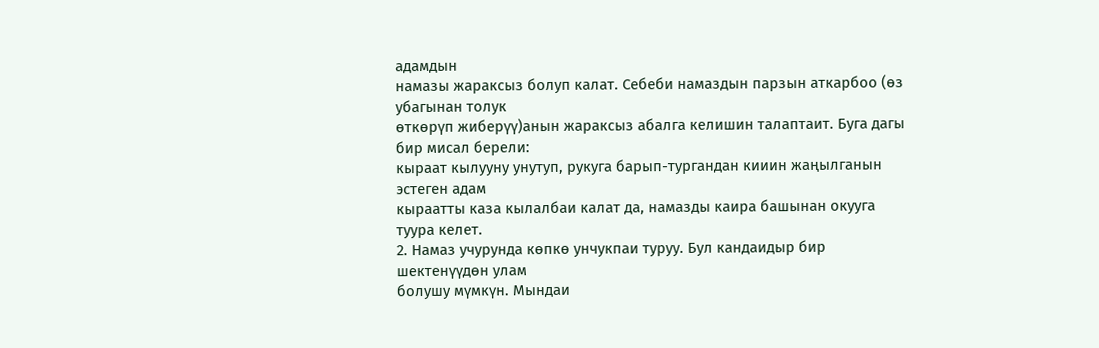адамдын
намазы жараксыз болуп калат. Себеби намаздын парзын аткарбоо (өз убагынан толук
өткөрүп жиберүү)анын жараксыз абалга келишин талаптаит. Буга дагы бир мисал берели:
кыраат кылууну унутуп, рукуга барып-тургандан кииин жаңылганын эстеген адам
кыраатты каза кылалбаи калат да, намазды каира башынан окууга туура келет.
2. Намаз учурунда көпкө унчукпаи туруу. Бул кандаидыр бир шектенүүдөн улам
болушу мүмкүн. Мындаи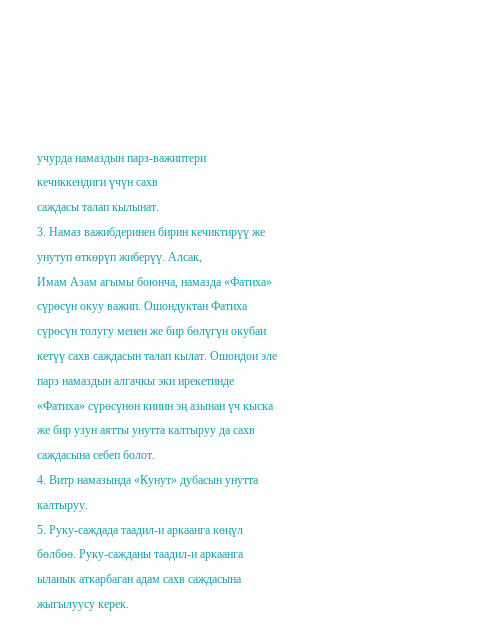учурда намаздын парз-важиптери кечиккендиги үчүн сахв
саждасы талап кылынат.
3. Намаз важибдеринен бирин кечиктирүү же унутуп өткөрүп жиберүү. Алсак,
Имам Азам агымы боюнча, намазда «Фатиха» сүрөсүн окуу важип. Ошондуктан Фатиха
сүрөсүн толугу менен же бир бөлүгүн окубаи кетүү сахв саждасын талап кылат. Ошондои эле парз намаздын алгачкы эки ирекетинде «Фатиха» сүрөсүнөн кииин эң азынан үч кыска
же бир узун аятты унутта калтыруу да сахв саждасына себеп болот.
4. Витр намазында «Кунут» дубасын унутта калтыруу.
5. Руку-саждада таадил-и аркаанга көңүл бөлбөө. Руку-сажданы таадил-и аркаанга
ылаиык аткарбаган адам сахв саждасына жыгылуусу керек.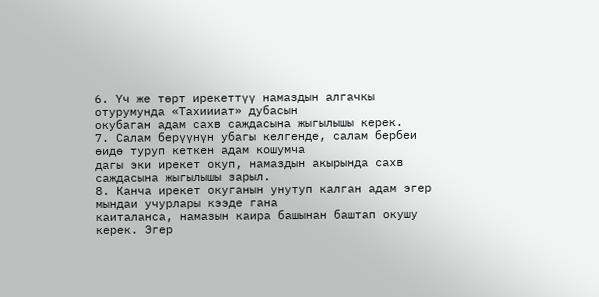6. Үч же төрт ирекеттүү намаздын алгачкы отурумунда «Тахиииат» дубасын
окубаган адам сахв саждасына жыгылышы керек.
7. Салам берүүнүн убагы келгенде, салам бербеи өидө туруп кеткен адам кошумча
дагы эки ирекет окуп, намаздын акырында сахв саждасына жыгылышы зарыл.
8. Канча ирекет окуганын унутуп калган адам эгер мындаи учурлары кээде гана
каиталанса, намазын каира башынан баштап окушу керек. Эгер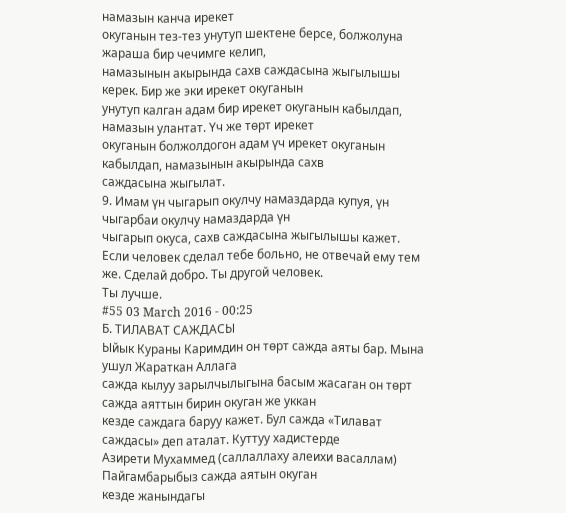намазын канча ирекет
окуганын тез-тез унутуп шектене берсе, болжолуна жараша бир чечимге келип,
намазынын акырында сахв саждасына жыгылышы керек. Бир же эки ирекет окуганын
унутуп калган адам бир ирекет окуганын кабылдап, намазын улантат. Үч же төрт ирекет
окуганын болжолдогон адам үч ирекет окуганын кабылдап, намазынын акырында сахв
саждасына жыгылат.
9. Имам үн чыгарып окулчу намаздарда купуя, үн чыгарбаи окулчу намаздарда үн
чыгарып окуса, сахв саждасына жыгылышы кажет.
Если человек сделал тебе больно, не отвечай ему тем же. Сделай добро. Ты другой человек.
Ты лучше.
#55 03 March 2016 - 00:25
Б. ТИЛАВАТ САЖДАСЫ
Ыйык Кураны Каримдин он төрт сажда аяты бар. Мына ушул Жараткан Аллага
сажда кылуу зарылчылыгына басым жасаган он төрт сажда аяттын бирин окуган же уккан
кезде саждага баруу кажет. Бул сажда «Тилават саждасы» деп аталат. Куттуу хадистерде
Азирети Мухаммед (саллаллаху алеихи васаллам) Пайгамбарыбыз сажда аятын окуган
кезде жанындагы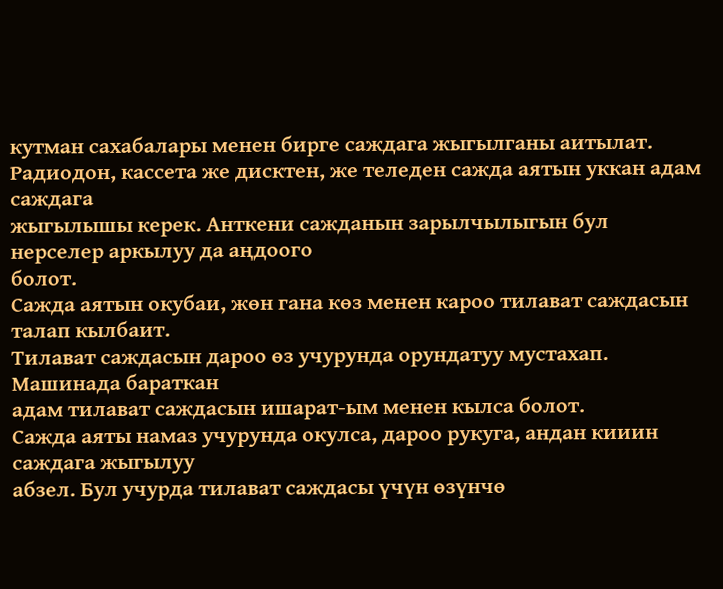кутман сахабалары менен бирге саждага жыгылганы аитылат.
Радиодон, кассета же дисктен, же теледен сажда аятын уккан адам саждага
жыгылышы керек. Анткени сажданын зарылчылыгын бул нерселер аркылуу да аңдоого
болот.
Сажда аятын окубаи, жөн гана көз менен кароо тилават саждасын талап кылбаит.
Тилават саждасын дароо өз учурунда орундатуу мустахап. Машинада бараткан
адам тилават саждасын ишарат-ым менен кылса болот.
Сажда аяты намаз учурунда окулса, дароо рукуга, андан кииин саждага жыгылуу
абзел. Бул учурда тилават саждасы үчүн өзүнчө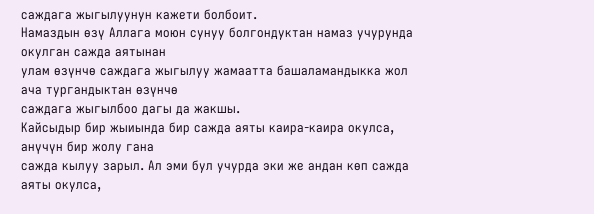саждага жыгылуунун кажети болбоит.
Намаздын өзү Аллага моюн сунуу болгондуктан намаз учурунда окулган сажда аятынан
улам өзүнчө саждага жыгылуу жамаатта башаламандыкка жол ача тургандыктан өзүнчө
саждага жыгылбоо дагы да жакшы.
Кайсыдыр бир жыиында бир сажда аяты каира-каира окулса, анүчүн бир жолу гана
сажда кылуу зарыл. Ал эми бул учурда эки же андан көп сажда аяты окулса,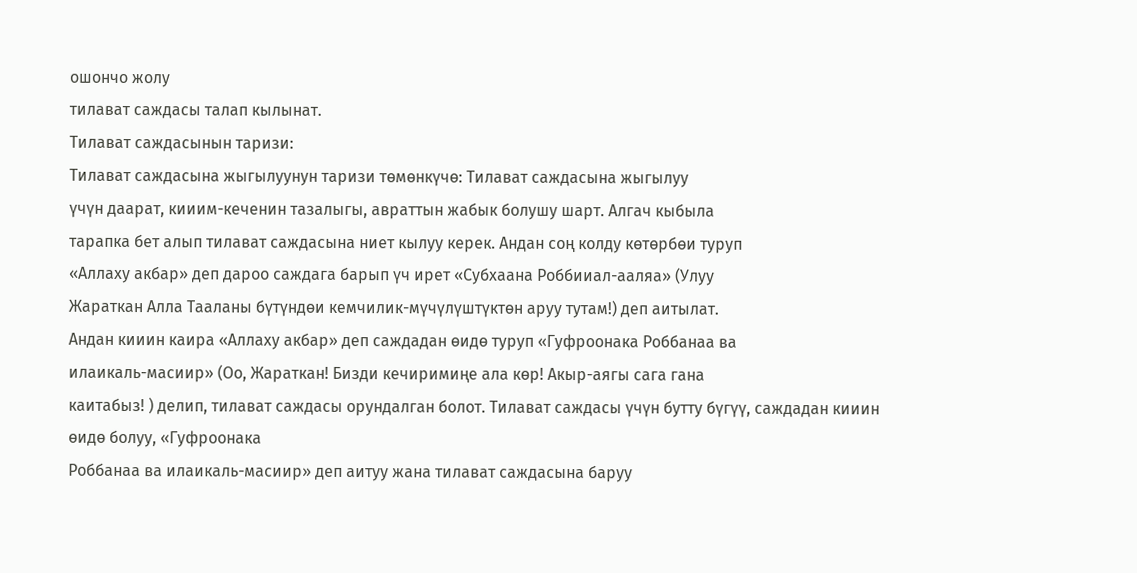ошончо жолу
тилават саждасы талап кылынат.
Тилават саждасынын таризи:
Тилават саждасына жыгылуунун таризи төмөнкүчө: Тилават саждасына жыгылуу
үчүн даарат, кииим-кеченин тазалыгы, авраттын жабык болушу шарт. Алгач кыбыла
тарапка бет алып тилават саждасына ниет кылуу керек. Андан соң колду көтөрбөи туруп
«Аллаху акбар» деп дароо саждага барып үч ирет «Субхаана Роббииал-ааляа» (Улуу
Жараткан Алла Тааланы бүтүндөи кемчилик-мүчүлүштүктөн аруу тутам!) деп аитылат.
Андан кииин каира «Аллаху акбар» деп саждадан өидө туруп «Гуфроонака Роббанаа ва
илаикаль-масиир» (Оо, Жараткан! Бизди кечиримиңе ала көр! Акыр-аягы сага гана
каитабыз! ) делип, тилават саждасы орундалган болот. Тилават саждасы үчүн бутту бүгүү, саждадан кииин өидө болуу, «Гуфроонака
Роббанаа ва илаикаль-масиир» деп аитуу жана тилават саждасына баруу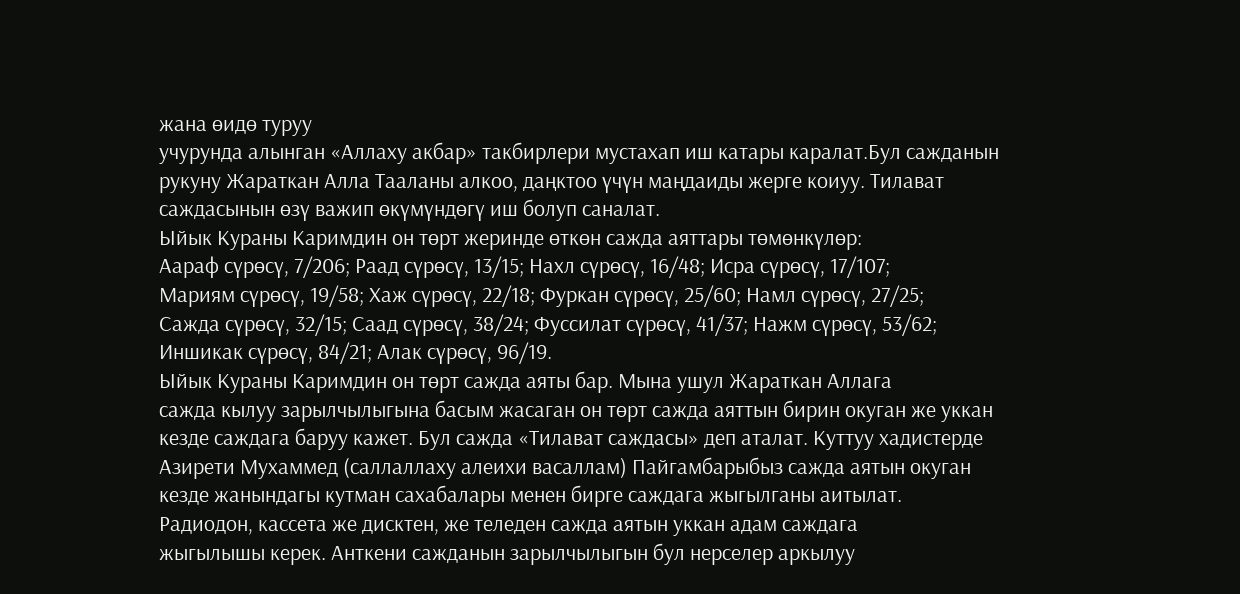жана өидө туруу
учурунда алынган «Аллаху акбар» такбирлери мустахап иш катары каралат.Бул сажданын
рукуну Жараткан Алла Тааланы алкоо, даңктоо үчүн маңдаиды жерге коиуу. Тилават
саждасынын өзү важип өкүмүндөгү иш болуп саналат.
Ыйык Кураны Каримдин он төрт жеринде өткөн сажда аяттары төмөнкүлөр:
Аараф сүрөсү, 7/206; Раад сүрөсү, 13/15; Нахл сүрөсү, 16/48; Исра сүрөсү, 17/107;
Мариям сүрөсү, 19/58; Хаж сүрөсү, 22/18; Фуркан сүрөсү, 25/60; Намл сүрөсү, 27/25;
Сажда сүрөсү, 32/15; Саад сүрөсү, 38/24; Фуссилат сүрөсү, 41/37; Нажм сүрөсү, 53/62;
Иншикак сүрөсү, 84/21; Алак сүрөсү, 96/19.
Ыйык Кураны Каримдин он төрт сажда аяты бар. Мына ушул Жараткан Аллага
сажда кылуу зарылчылыгына басым жасаган он төрт сажда аяттын бирин окуган же уккан
кезде саждага баруу кажет. Бул сажда «Тилават саждасы» деп аталат. Куттуу хадистерде
Азирети Мухаммед (саллаллаху алеихи васаллам) Пайгамбарыбыз сажда аятын окуган
кезде жанындагы кутман сахабалары менен бирге саждага жыгылганы аитылат.
Радиодон, кассета же дисктен, же теледен сажда аятын уккан адам саждага
жыгылышы керек. Анткени сажданын зарылчылыгын бул нерселер аркылуу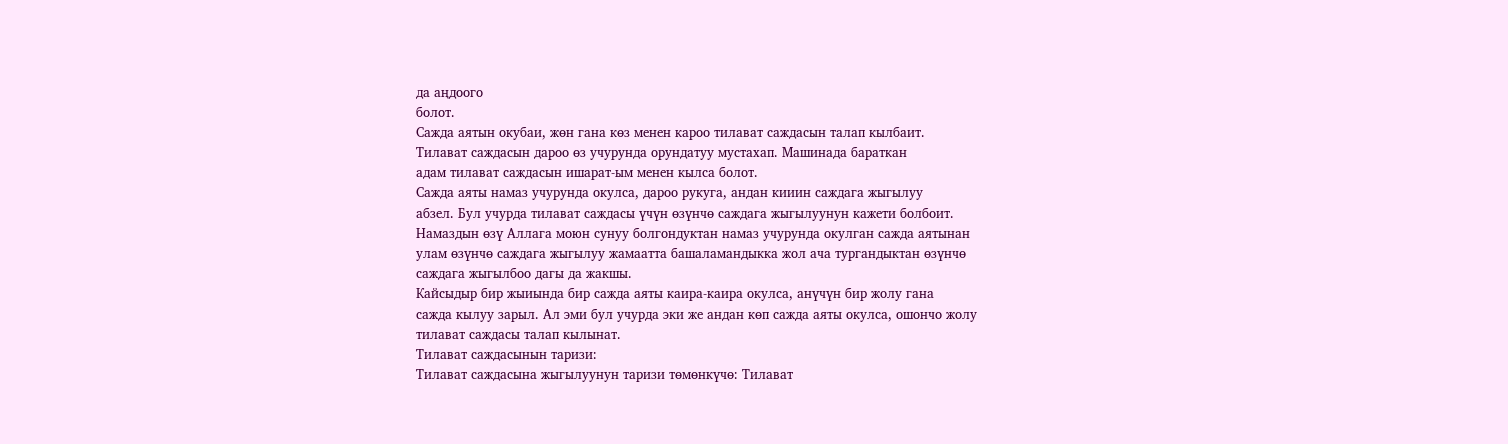да аңдоого
болот.
Сажда аятын окубаи, жөн гана көз менен кароо тилават саждасын талап кылбаит.
Тилават саждасын дароо өз учурунда орундатуу мустахап. Машинада бараткан
адам тилават саждасын ишарат-ым менен кылса болот.
Сажда аяты намаз учурунда окулса, дароо рукуга, андан кииин саждага жыгылуу
абзел. Бул учурда тилават саждасы үчүн өзүнчө саждага жыгылуунун кажети болбоит.
Намаздын өзү Аллага моюн сунуу болгондуктан намаз учурунда окулган сажда аятынан
улам өзүнчө саждага жыгылуу жамаатта башаламандыкка жол ача тургандыктан өзүнчө
саждага жыгылбоо дагы да жакшы.
Кайсыдыр бир жыиында бир сажда аяты каира-каира окулса, анүчүн бир жолу гана
сажда кылуу зарыл. Ал эми бул учурда эки же андан көп сажда аяты окулса, ошончо жолу
тилават саждасы талап кылынат.
Тилават саждасынын таризи:
Тилават саждасына жыгылуунун таризи төмөнкүчө: Тилават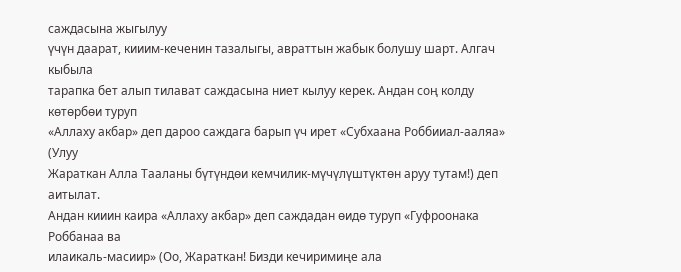саждасына жыгылуу
үчүн даарат, кииим-кеченин тазалыгы, авраттын жабык болушу шарт. Алгач кыбыла
тарапка бет алып тилават саждасына ниет кылуу керек. Андан соң колду көтөрбөи туруп
«Аллаху акбар» деп дароо саждага барып үч ирет «Субхаана Роббииал-ааляа» (Улуу
Жараткан Алла Тааланы бүтүндөи кемчилик-мүчүлүштүктөн аруу тутам!) деп аитылат.
Андан кииин каира «Аллаху акбар» деп саждадан өидө туруп «Гуфроонака Роббанаа ва
илаикаль-масиир» (Оо, Жараткан! Бизди кечиримиңе ала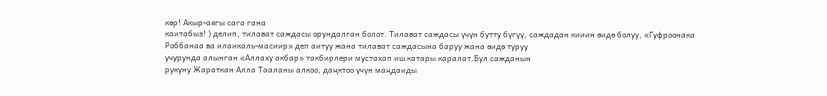көр! Акыр-аягы сага гана
каитабыз! ) делип, тилават саждасы орундалган болот. Тилават саждасы үчүн бутту бүгүү, саждадан кииин өидө болуу, «Гуфроонака
Роббанаа ва илаикаль-масиир» деп аитуу жана тилават саждасына баруу жана өидө туруу
учурунда алынган «Аллаху акбар» такбирлери мустахап иш катары каралат.Бул сажданын
рукуну Жараткан Алла Тааланы алкоо, даңктоо үчүн маңдаиды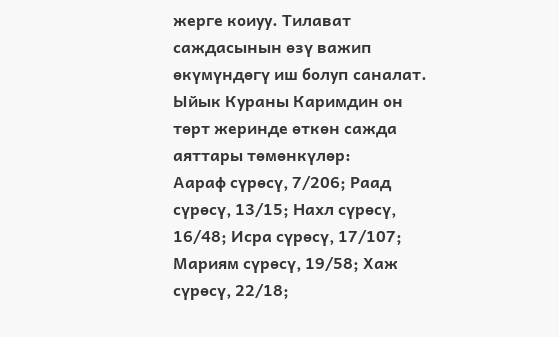жерге коиуу. Тилават
саждасынын өзү важип өкүмүндөгү иш болуп саналат.
Ыйык Кураны Каримдин он төрт жеринде өткөн сажда аяттары төмөнкүлөр:
Аараф сүрөсү, 7/206; Раад сүрөсү, 13/15; Нахл сүрөсү, 16/48; Исра сүрөсү, 17/107;
Мариям сүрөсү, 19/58; Хаж сүрөсү, 22/18;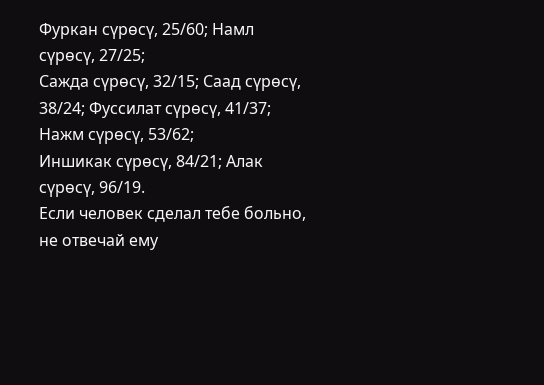Фуркан сүрөсү, 25/60; Намл сүрөсү, 27/25;
Сажда сүрөсү, 32/15; Саад сүрөсү, 38/24; Фуссилат сүрөсү, 41/37; Нажм сүрөсү, 53/62;
Иншикак сүрөсү, 84/21; Алак сүрөсү, 96/19.
Если человек сделал тебе больно, не отвечай ему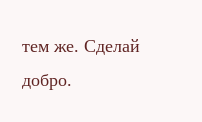тем же. Сделай добро.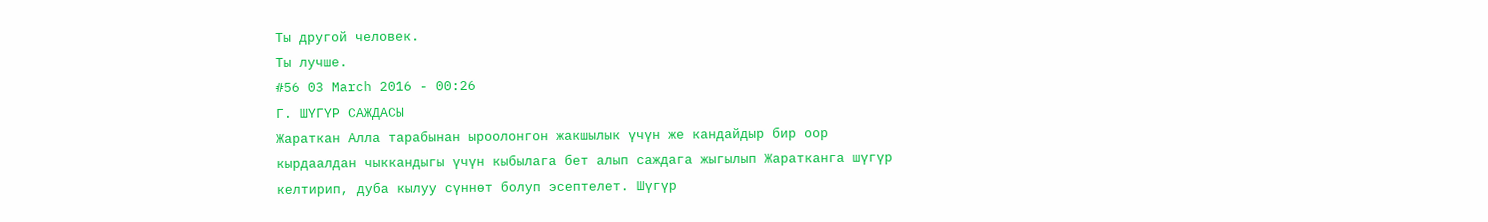Ты другой человек.
Ты лучше.
#56 03 March 2016 - 00:26
Г. ШҮГҮР САЖДАСЫ
Жараткан Алла тарабынан ыроолонгон жакшылык үчүн же кандайдыр бир оор
кырдаалдан чыккандыгы үчүн кыбылага бет алып саждага жыгылып Жаратканга шүгүр
келтирип, дуба кылуу сүннөт болуп эсептелет. Шүгүр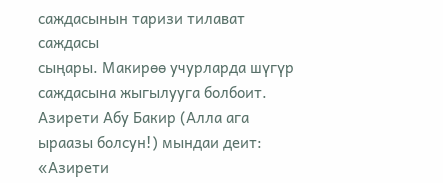саждасынын таризи тилават саждасы
сыңары. Макирөө учурларда шүгүр саждасына жыгылууга болбоит.
Азирети Абу Бакир (Алла ага ыраазы болсун!) мындаи деит: «Азирети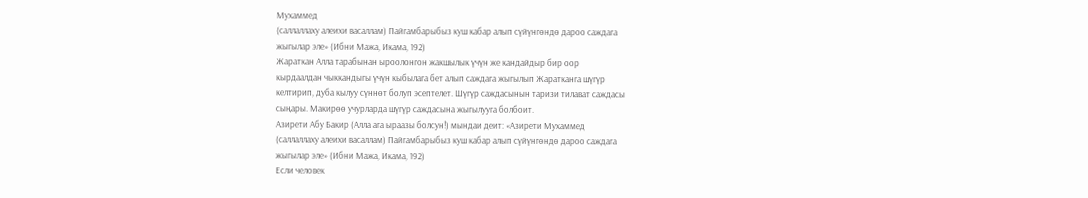Мухаммед
(саллаллаху алеихи васаллам) Пайгамбарыбыз куш кабар алып сүйүнгөндө дароо саждага
жыгылар эле» (Ибни Мажа, Икама, 192)
Жараткан Алла тарабынан ыроолонгон жакшылык үчүн же кандайдыр бир оор
кырдаалдан чыккандыгы үчүн кыбылага бет алып саждага жыгылып Жаратканга шүгүр
келтирип, дуба кылуу сүннөт болуп эсептелет. Шүгүр саждасынын таризи тилават саждасы
сыңары. Макирөө учурларда шүгүр саждасына жыгылууга болбоит.
Азирети Абу Бакир (Алла ага ыраазы болсун!) мындаи деит: «Азирети Мухаммед
(саллаллаху алеихи васаллам) Пайгамбарыбыз куш кабар алып сүйүнгөндө дароо саждага
жыгылар эле» (Ибни Мажа, Икама, 192)
Если человек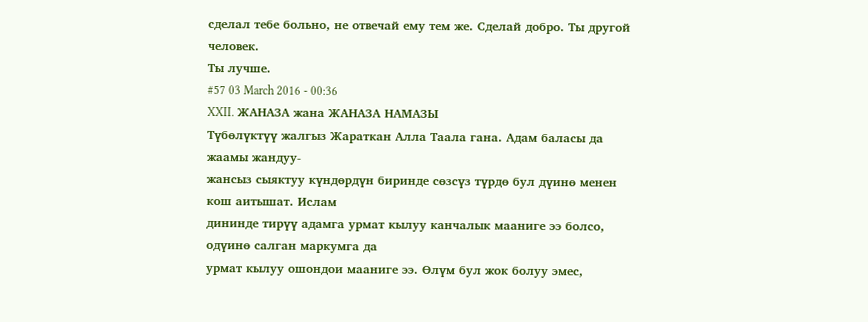сделал тебе больно, не отвечай ему тем же. Сделай добро. Ты другой человек.
Ты лучше.
#57 03 March 2016 - 00:36
XXII. ЖАНАЗА жана ЖАНАЗА НАМАЗЫ
Түбөлүктүү жалгыз Жараткан Алла Таала гана. Адам баласы да жаамы жандуу-
жансыз сыяктуу күндөрдүн биринде сөзсүз түрдө бул дүинө менен кош аитышат. Ислам
дининде тирүү адамга урмат кылуу канчалык мааниге ээ болсо, одүинө салган маркумга да
урмат кылуу ошондои мааниге ээ. Өлүм бул жок болуу эмес,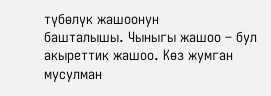түбөлүк жашоонун
башталышы. Чыныгы жашоо – бул акыреттик жашоо. Көз жумган мусулман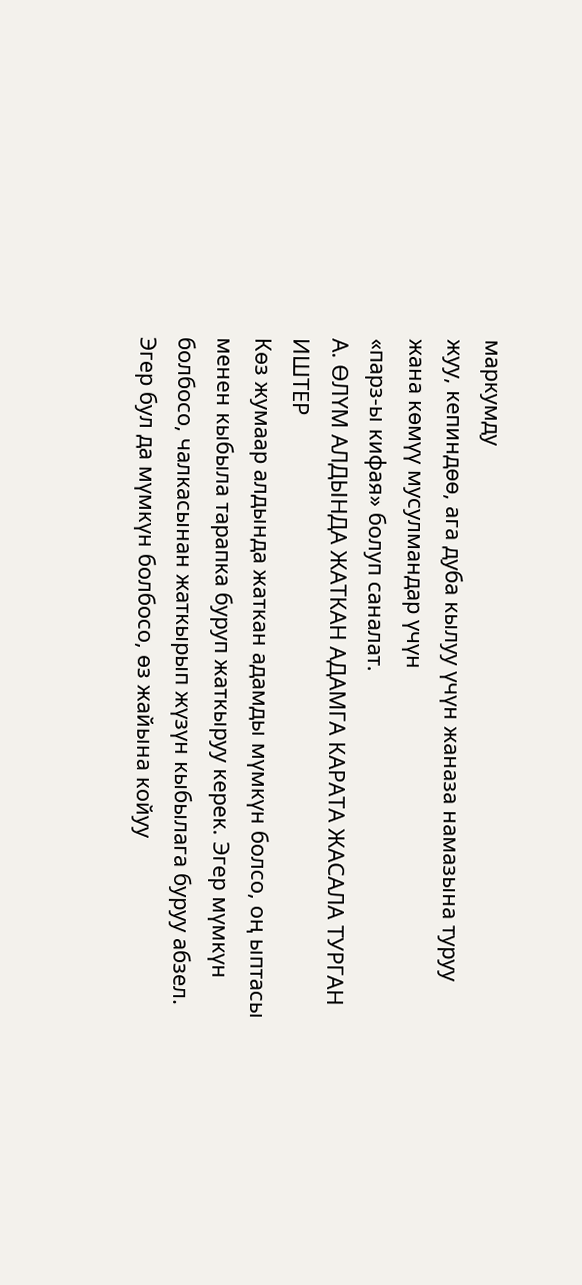маркумду
жуу, кепиндөө, ага дуба кылуу үчүн жаназа намазына туруу жана көмүү мусулмандар үчүн
«парз-ы кифая» болуп саналат.
А. ӨЛҮМ АЛДЫНДА ЖАТКАН АДАМГА КАРАТА ЖАСАЛА ТУРГАН ИШТЕР
Көз жумаар алдында жаткан адамды мүмкүн болсо, оң ыптасы менен кыбыла тарапка буруп жаткыруу керек. Эгер мүмкүн болбосо, чалкасынан жаткырып жүзүн кыбылага буруу абзел. Эгер бул да мүмкүн болбосо, өз жайына койуу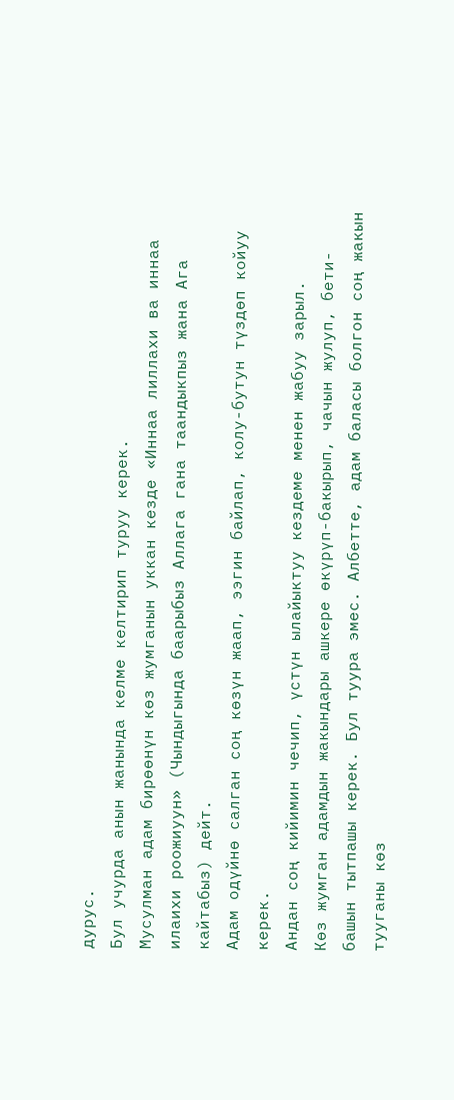дурус.
Бул учурда анын жанында келме келтирип туруу керек.
Мусулман адам бирөөнүн көз жумганын уккан кезде «Иннаа лиллахи ва иннаа
илаихи роожиуун» (Чындыгында баарыбыз Аллага гана таандыкпыз жана Ага кайтабыз) дейт.
Адам одүйнө салган соң көзүн жаап, ээгин байлап, колу-бутун түздөп койуу керек.
Андан соң кийимин чечип, үстүн ылайыктуу кездеме менен жабуу зарыл.
Көз жумган адамдын жакындары ашкере өкүрүп-бакырып, чачын жулуп, бети-башын тытпашы керек. Бул туура эмес. Албетте, адам баласы болгон соң жакын тууганы көз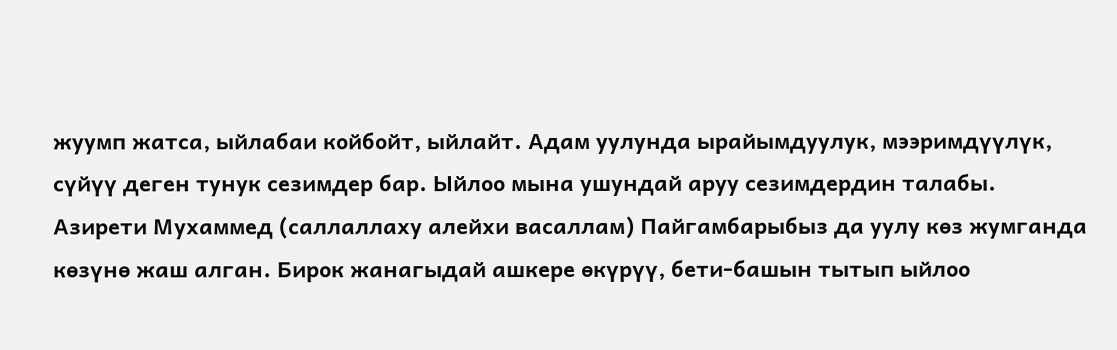жуумп жатса, ыйлабаи койбойт, ыйлайт. Адам уулунда ырайымдуулук, мээримдүүлүк, сүйүү деген тунук сезимдер бар. Ыйлоо мына ушундай аруу сезимдердин талабы. Азирети Мухаммед (саллаллаху алейхи васаллам) Пайгамбарыбыз да уулу көз жумганда көзүнө жаш алган. Бирок жанагыдай ашкере өкүрүү, бети-башын тытып ыйлоо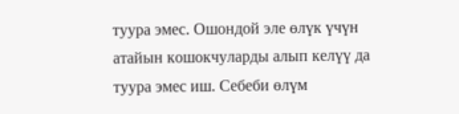туура эмес. Ошондой эле өлүк үчүн атайын кошокчуларды алып келүү да туура эмес иш. Себеби өлүм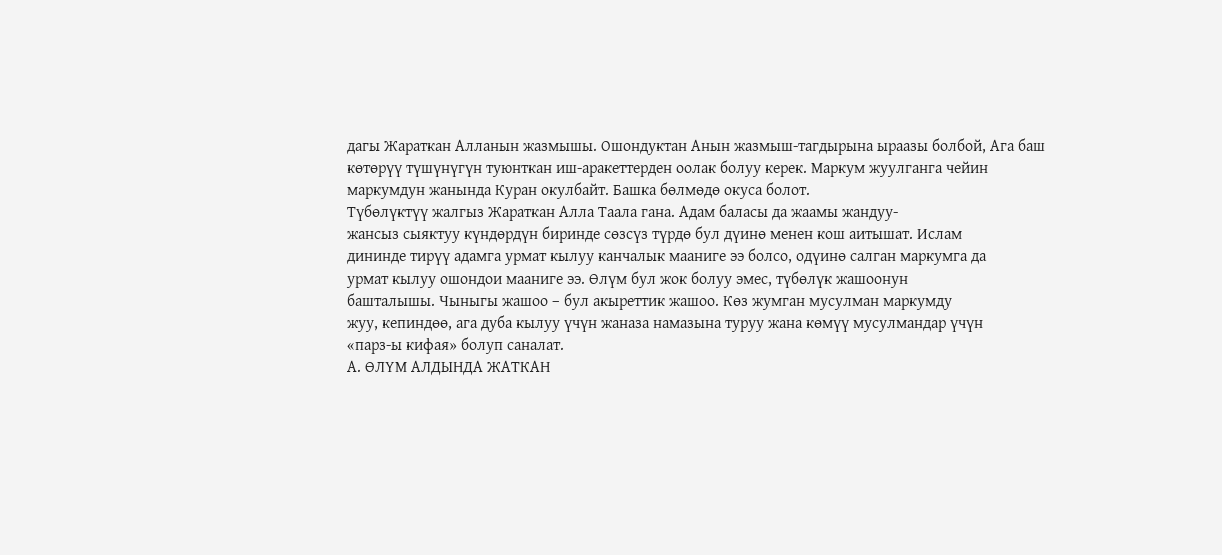дагы Жараткан Алланын жазмышы. Ошондуктан Анын жазмыш-тагдырына ыраазы болбой, Ага баш көтөрүү түшүнүгүн туюнткан иш-аракеттерден оолак болуу керек. Маркум жуулганга чейин маркумдун жанында Куран окулбайт. Башка бөлмөдө окуса болот.
Түбөлүктүү жалгыз Жараткан Алла Таала гана. Адам баласы да жаамы жандуу-
жансыз сыяктуу күндөрдүн биринде сөзсүз түрдө бул дүинө менен кош аитышат. Ислам
дининде тирүү адамга урмат кылуу канчалык мааниге ээ болсо, одүинө салган маркумга да
урмат кылуу ошондои мааниге ээ. Өлүм бул жок болуу эмес, түбөлүк жашоонун
башталышы. Чыныгы жашоо – бул акыреттик жашоо. Көз жумган мусулман маркумду
жуу, кепиндөө, ага дуба кылуу үчүн жаназа намазына туруу жана көмүү мусулмандар үчүн
«парз-ы кифая» болуп саналат.
А. ӨЛҮМ АЛДЫНДА ЖАТКАН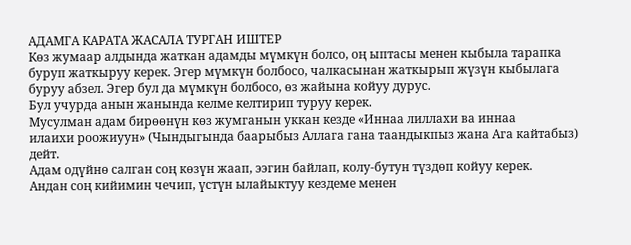АДАМГА КАРАТА ЖАСАЛА ТУРГАН ИШТЕР
Көз жумаар алдында жаткан адамды мүмкүн болсо, оң ыптасы менен кыбыла тарапка буруп жаткыруу керек. Эгер мүмкүн болбосо, чалкасынан жаткырып жүзүн кыбылага буруу абзел. Эгер бул да мүмкүн болбосо, өз жайына койуу дурус.
Бул учурда анын жанында келме келтирип туруу керек.
Мусулман адам бирөөнүн көз жумганын уккан кезде «Иннаа лиллахи ва иннаа
илаихи роожиуун» (Чындыгында баарыбыз Аллага гана таандыкпыз жана Ага кайтабыз) дейт.
Адам одүйнө салган соң көзүн жаап, ээгин байлап, колу-бутун түздөп койуу керек.
Андан соң кийимин чечип, үстүн ылайыктуу кездеме менен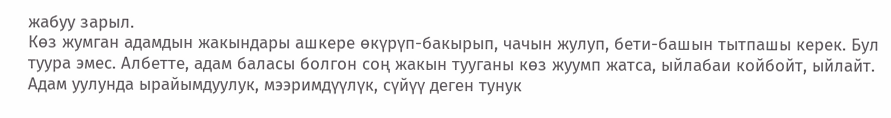жабуу зарыл.
Көз жумган адамдын жакындары ашкере өкүрүп-бакырып, чачын жулуп, бети-башын тытпашы керек. Бул туура эмес. Албетте, адам баласы болгон соң жакын тууганы көз жуумп жатса, ыйлабаи койбойт, ыйлайт. Адам уулунда ырайымдуулук, мээримдүүлүк, сүйүү деген тунук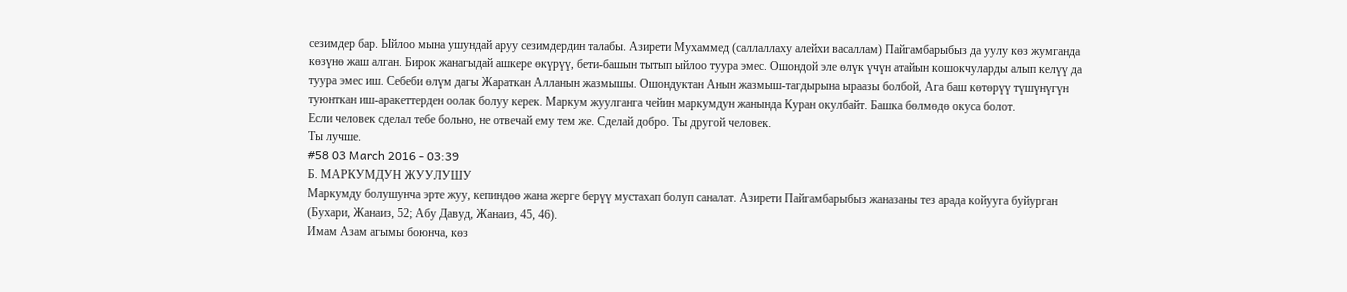сезимдер бар. Ыйлоо мына ушундай аруу сезимдердин талабы. Азирети Мухаммед (саллаллаху алейхи васаллам) Пайгамбарыбыз да уулу көз жумганда көзүнө жаш алган. Бирок жанагыдай ашкере өкүрүү, бети-башын тытып ыйлоо туура эмес. Ошондой эле өлүк үчүн атайын кошокчуларды алып келүү да туура эмес иш. Себеби өлүм дагы Жараткан Алланын жазмышы. Ошондуктан Анын жазмыш-тагдырына ыраазы болбой, Ага баш көтөрүү түшүнүгүн туюнткан иш-аракеттерден оолак болуу керек. Маркум жуулганга чейин маркумдун жанында Куран окулбайт. Башка бөлмөдө окуса болот.
Если человек сделал тебе больно, не отвечай ему тем же. Сделай добро. Ты другой человек.
Ты лучше.
#58 03 March 2016 - 03:39
Б. МАРКУМДУН ЖУУЛУШУ
Маркумду болушунча эрте жуу, кепиндөө жана жерге берүү мустахап болуп саналат. Азирети Пайгамбарыбыз жаназаны тез арада койууга буйурган (Бухари, Жанаиз, 52; Абу Давуд, Жанаиз, 45, 46).
Имам Азам агымы боюнча, көз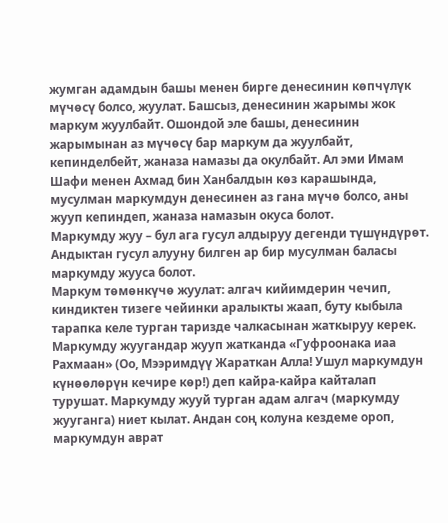жумган адамдын башы менен бирге денесинин көпчүлүк мүчөсү болсо, жуулат. Башсыз, денесинин жарымы жок маркум жуулбайт. Ошондой эле башы, денесинин жарымынан аз мүчөсү бар маркум да жуулбайт, кепинделбейт, жаназа намазы да окулбайт. Ал эми Имам Шафи менен Ахмад бин Ханбалдын көз карашында, мусулман маркумдун денесинен аз гана мүчө болсо, аны жууп кепиндеп, жаназа намазын окуса болот.
Маркумду жуу – бул ага гусул алдыруу дегенди түшүндүрөт. Андыктан гусул алууну билген ар бир мусулман баласы маркумду жууса болот.
Маркум төмөнкүчө жуулат: алгач кийимдерин чечип, киндиктен тизеге чейинки аралыкты жаап, буту кыбыла тарапка келе турган таризде чалкасынан жаткыруу керек.
Маркумду жуугандар жууп жатканда «Гуфроонака иаа Рахмаан» (Оо, Мээримдүү Жараткан Алла! Ушул маркумдун күнөөлөрүн кечире көр!) деп кайра-кайра кайталап турушат. Маркумду жууй турган адам алгач (маркумду жууганга) ниет кылат. Андан соң колуна кездеме ороп, маркумдун аврат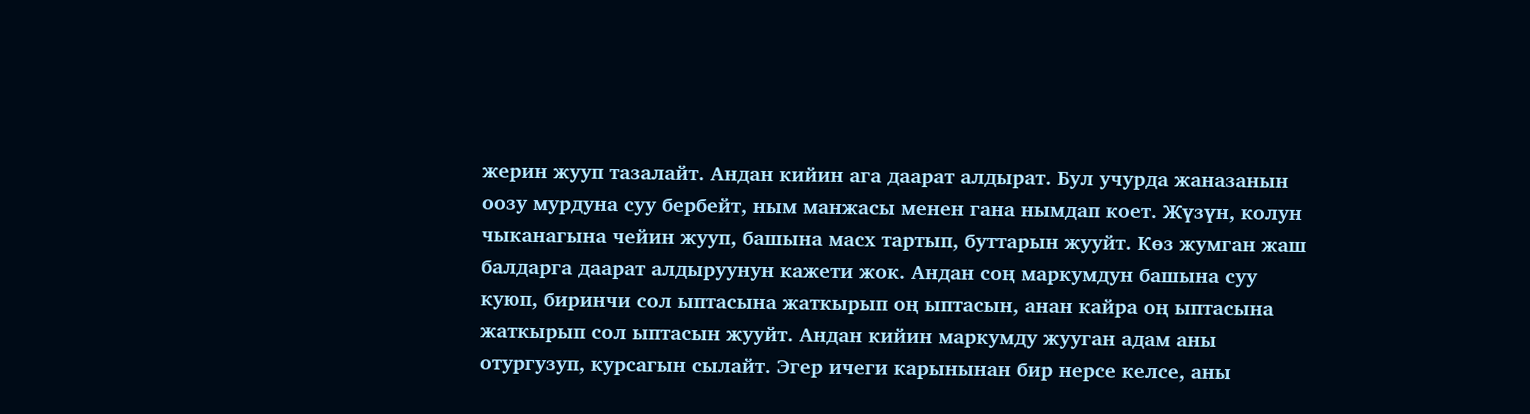жерин жууп тазалайт. Андан кийин ага даарат алдырат. Бул учурда жаназанын оозу мурдуна суу бербейт, ным манжасы менен гана нымдап коет. Жүзүн, колун чыканагына чейин жууп, башына масх тартып, буттарын жууйт. Көз жумган жаш балдарга даарат алдыруунун кажети жок. Андан соң маркумдун башына суу куюп, биринчи сол ыптасына жаткырып оң ыптасын, анан кайра оң ыптасына жаткырып сол ыптасын жууйт. Андан кийин маркумду жууган адам аны отургузуп, курсагын сылайт. Эгер ичеги карынынан бир нерсе келсе, аны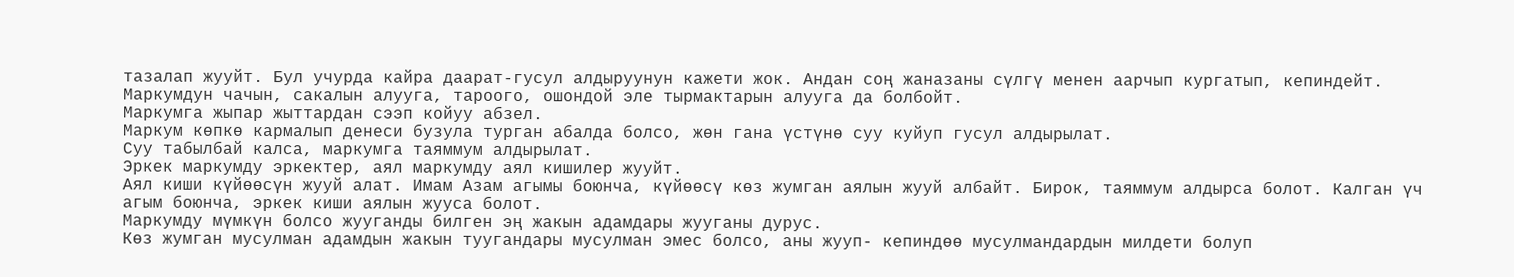тазалап жууйт. Бул учурда кайра даарат-гусул алдыруунун кажети жок. Андан соң жаназаны сүлгү менен аарчып кургатып, кепиндейт. Маркумдун чачын, сакалын алууга, тароого, ошондой эле тырмактарын алууга да болбойт.
Маркумга жыпар жыттардан сээп койуу абзел.
Маркум көпкө кармалып денеси бузула турган абалда болсо, жөн гана үстүнө суу куйуп гусул алдырылат.
Суу табылбай калса, маркумга таяммум алдырылат.
Эркек маркумду эркектер, аял маркумду аял кишилер жууйт.
Аял киши күйөөсүн жууй алат. Имам Азам агымы боюнча, күйөөсү көз жумган аялын жууй албайт. Бирок, таяммум алдырса болот. Калган үч агым боюнча, эркек киши аялын жууса болот.
Маркумду мүмкүн болсо жууганды билген эң жакын адамдары жууганы дурус.
Көз жумган мусулман адамдын жакын туугандары мусулман эмес болсо, аны жууп- кепиндөө мусулмандардын милдети болуп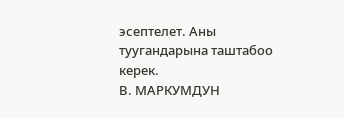эсептелет. Аны туугандарына таштабоо керек.
В. МАРКУМДУН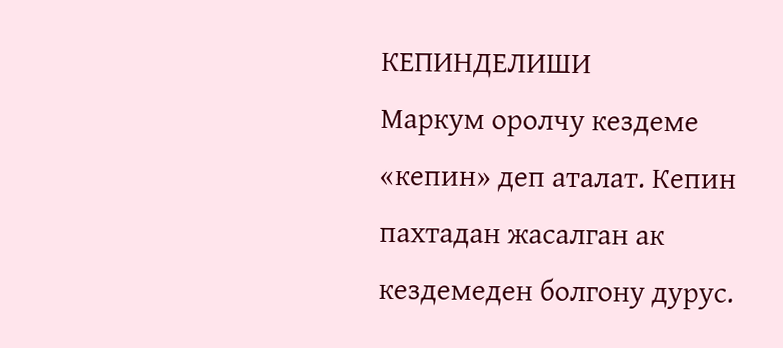КЕПИНДЕЛИШИ
Маркум оролчу кездеме «кепин» деп аталат. Кепин пахтадан жасалган ак кездемеден болгону дурус.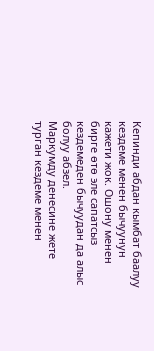Кепинди абдан кымбат баалуу кездеме менен бычуунун кажети жок. Ошону менен бирге өтө эле сапатсыз кездемеден бычуудан да алыс болуу абзел.
Маркумду денесине жете турган кездеме менен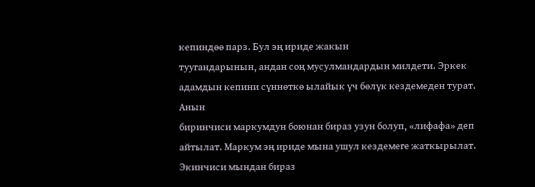кепиндөө парз. Бул эң ириде жакын
туугандарынын, андан соң мусулмандардын милдети. Эркек адамдын кепини сүннөткө ылайык үч бөлүк кездемеден турат. Анын
биринчиси маркумдун боюнан бираз узун болуп, «лифафа» деп айтылат. Маркум эң ириде мына ушул кездемеге жаткырылат. Экинчиси мындан бираз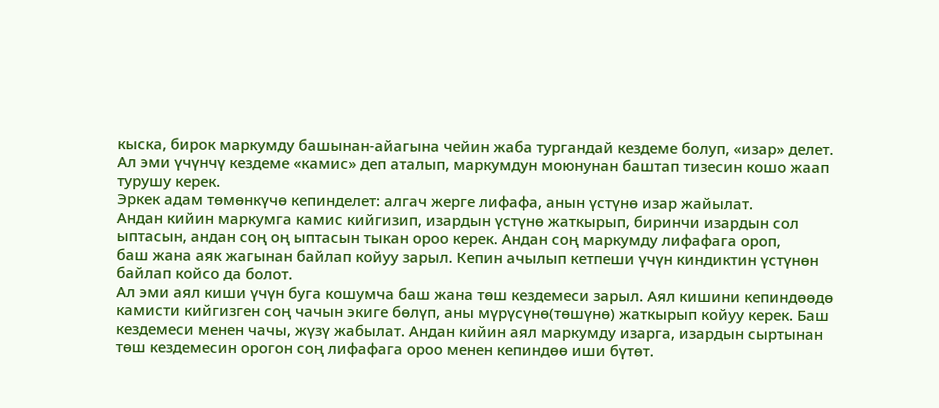кыска, бирок маркумду башынан-айагына чейин жаба тургандай кездеме болуп, «изар» делет. Ал эми үчүнчү кездеме «камис» деп аталып, маркумдун моюнунан баштап тизесин кошо жаап турушу керек.
Эркек адам төмөнкүчө кепинделет: алгач жерге лифафа, анын үстүнө изар жайылат.
Андан кийин маркумга камис кийгизип, изардын үстүнө жаткырып, биринчи изардын сол
ыптасын, андан соң оң ыптасын тыкан ороо керек. Андан соң маркумду лифафага ороп,
баш жана аяк жагынан байлап койуу зарыл. Кепин ачылып кетпеши үчүн киндиктин үстүнөн байлап койсо да болот.
Ал эми аял киши үчүн буга кошумча баш жана төш кездемеси зарыл. Аял кишини кепиндөөдө камисти кийгизген соң чачын экиге бөлүп, аны мүрүсүнө(төшүнө) жаткырып койуу керек. Баш кездемеси менен чачы, жүзү жабылат. Андан кийин аял маркумду изарга, изардын сыртынан төш кездемесин орогон соң лифафага ороо менен кепиндөө иши бүтөт.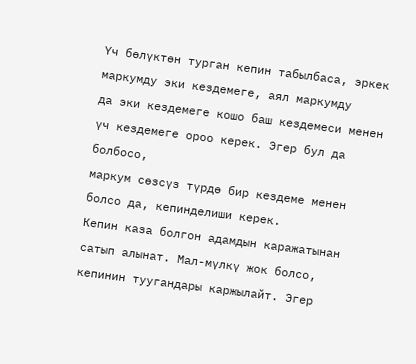Үч бөлүктөн турган кепин табылбаса, эркек маркумду эки кездемеге, аял маркумду
да эки кездемеге кошо баш кездемеси менен үч кездемеге ороо керек. Эгер бул да болбосо,
маркум сөзсүз түрдө бир кездеме менен болсо да, кепинделиши керек.
Кепин каза болгон адамдын каражатынан сатып алынат. Мал-мүлкү жок болсо, кепинин туугандары каржылайт. Эгер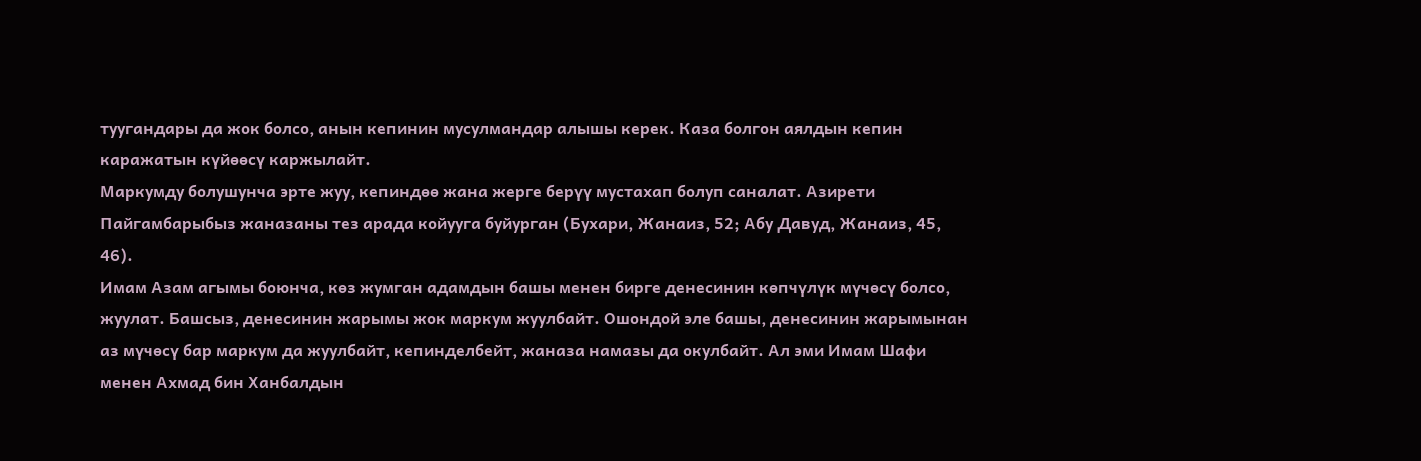туугандары да жок болсо, анын кепинин мусулмандар алышы керек. Каза болгон аялдын кепин каражатын күйөөсү каржылайт.
Маркумду болушунча эрте жуу, кепиндөө жана жерге берүү мустахап болуп саналат. Азирети Пайгамбарыбыз жаназаны тез арада койууга буйурган (Бухари, Жанаиз, 52; Абу Давуд, Жанаиз, 45, 46).
Имам Азам агымы боюнча, көз жумган адамдын башы менен бирге денесинин көпчүлүк мүчөсү болсо, жуулат. Башсыз, денесинин жарымы жок маркум жуулбайт. Ошондой эле башы, денесинин жарымынан аз мүчөсү бар маркум да жуулбайт, кепинделбейт, жаназа намазы да окулбайт. Ал эми Имам Шафи менен Ахмад бин Ханбалдын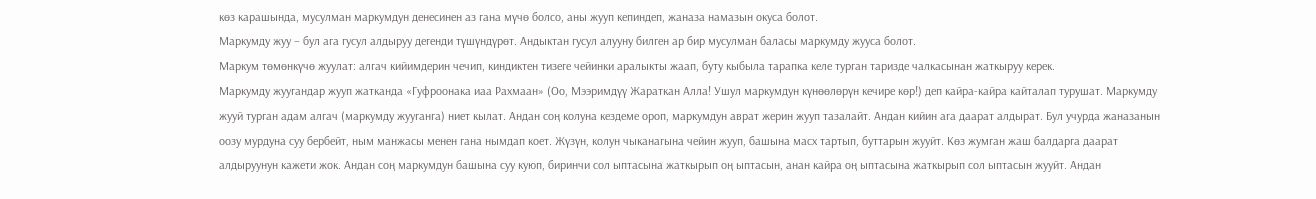көз карашында, мусулман маркумдун денесинен аз гана мүчө болсо, аны жууп кепиндеп, жаназа намазын окуса болот.
Маркумду жуу – бул ага гусул алдыруу дегенди түшүндүрөт. Андыктан гусул алууну билген ар бир мусулман баласы маркумду жууса болот.
Маркум төмөнкүчө жуулат: алгач кийимдерин чечип, киндиктен тизеге чейинки аралыкты жаап, буту кыбыла тарапка келе турган таризде чалкасынан жаткыруу керек.
Маркумду жуугандар жууп жатканда «Гуфроонака иаа Рахмаан» (Оо, Мээримдүү Жараткан Алла! Ушул маркумдун күнөөлөрүн кечире көр!) деп кайра-кайра кайталап турушат. Маркумду жууй турган адам алгач (маркумду жууганга) ниет кылат. Андан соң колуна кездеме ороп, маркумдун аврат жерин жууп тазалайт. Андан кийин ага даарат алдырат. Бул учурда жаназанын оозу мурдуна суу бербейт, ным манжасы менен гана нымдап коет. Жүзүн, колун чыканагына чейин жууп, башына масх тартып, буттарын жууйт. Көз жумган жаш балдарга даарат алдыруунун кажети жок. Андан соң маркумдун башына суу куюп, биринчи сол ыптасына жаткырып оң ыптасын, анан кайра оң ыптасына жаткырып сол ыптасын жууйт. Андан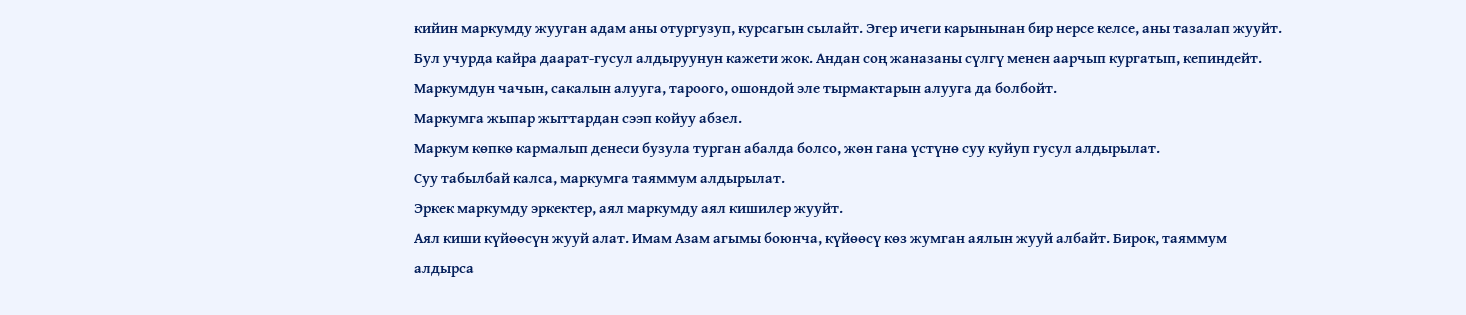кийин маркумду жууган адам аны отургузуп, курсагын сылайт. Эгер ичеги карынынан бир нерсе келсе, аны тазалап жууйт. Бул учурда кайра даарат-гусул алдыруунун кажети жок. Андан соң жаназаны сүлгү менен аарчып кургатып, кепиндейт. Маркумдун чачын, сакалын алууга, тароого, ошондой эле тырмактарын алууга да болбойт.
Маркумга жыпар жыттардан сээп койуу абзел.
Маркум көпкө кармалып денеси бузула турган абалда болсо, жөн гана үстүнө суу куйуп гусул алдырылат.
Суу табылбай калса, маркумга таяммум алдырылат.
Эркек маркумду эркектер, аял маркумду аял кишилер жууйт.
Аял киши күйөөсүн жууй алат. Имам Азам агымы боюнча, күйөөсү көз жумган аялын жууй албайт. Бирок, таяммум алдырса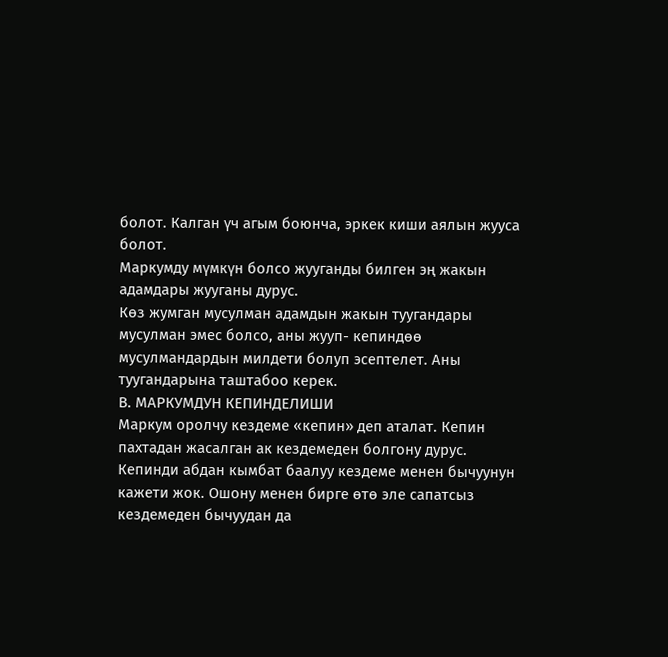болот. Калган үч агым боюнча, эркек киши аялын жууса болот.
Маркумду мүмкүн болсо жууганды билген эң жакын адамдары жууганы дурус.
Көз жумган мусулман адамдын жакын туугандары мусулман эмес болсо, аны жууп- кепиндөө мусулмандардын милдети болуп эсептелет. Аны туугандарына таштабоо керек.
В. МАРКУМДУН КЕПИНДЕЛИШИ
Маркум оролчу кездеме «кепин» деп аталат. Кепин пахтадан жасалган ак кездемеден болгону дурус. Кепинди абдан кымбат баалуу кездеме менен бычуунун кажети жок. Ошону менен бирге өтө эле сапатсыз кездемеден бычуудан да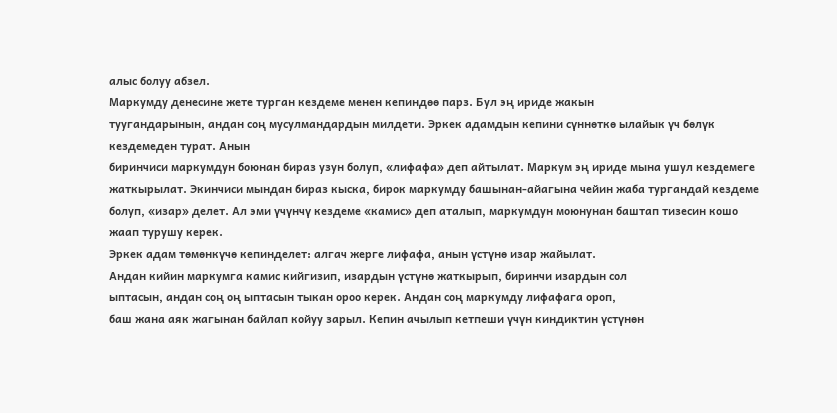алыс болуу абзел.
Маркумду денесине жете турган кездеме менен кепиндөө парз. Бул эң ириде жакын
туугандарынын, андан соң мусулмандардын милдети. Эркек адамдын кепини сүннөткө ылайык үч бөлүк кездемеден турат. Анын
биринчиси маркумдун боюнан бираз узун болуп, «лифафа» деп айтылат. Маркум эң ириде мына ушул кездемеге жаткырылат. Экинчиси мындан бираз кыска, бирок маркумду башынан-айагына чейин жаба тургандай кездеме болуп, «изар» делет. Ал эми үчүнчү кездеме «камис» деп аталып, маркумдун моюнунан баштап тизесин кошо жаап турушу керек.
Эркек адам төмөнкүчө кепинделет: алгач жерге лифафа, анын үстүнө изар жайылат.
Андан кийин маркумга камис кийгизип, изардын үстүнө жаткырып, биринчи изардын сол
ыптасын, андан соң оң ыптасын тыкан ороо керек. Андан соң маркумду лифафага ороп,
баш жана аяк жагынан байлап койуу зарыл. Кепин ачылып кетпеши үчүн киндиктин үстүнөн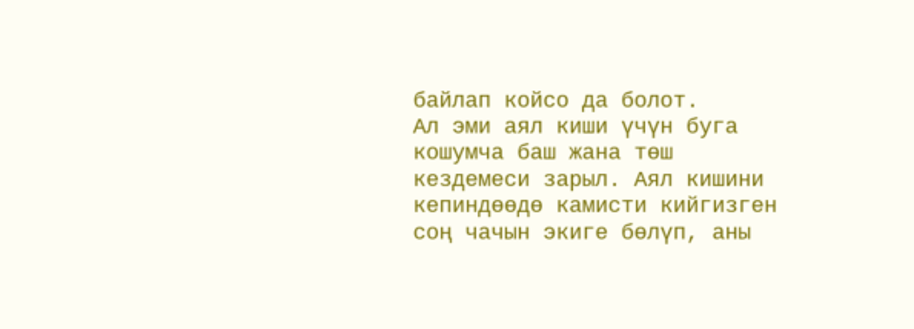байлап койсо да болот.
Ал эми аял киши үчүн буга кошумча баш жана төш кездемеси зарыл. Аял кишини кепиндөөдө камисти кийгизген соң чачын экиге бөлүп, аны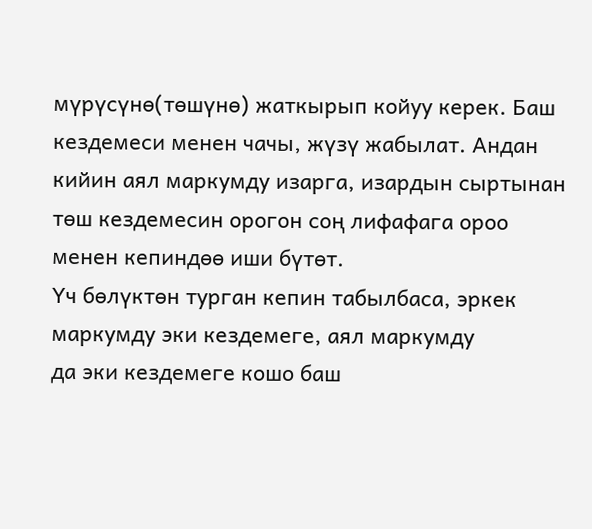мүрүсүнө(төшүнө) жаткырып койуу керек. Баш кездемеси менен чачы, жүзү жабылат. Андан кийин аял маркумду изарга, изардын сыртынан төш кездемесин орогон соң лифафага ороо менен кепиндөө иши бүтөт.
Үч бөлүктөн турган кепин табылбаса, эркек маркумду эки кездемеге, аял маркумду
да эки кездемеге кошо баш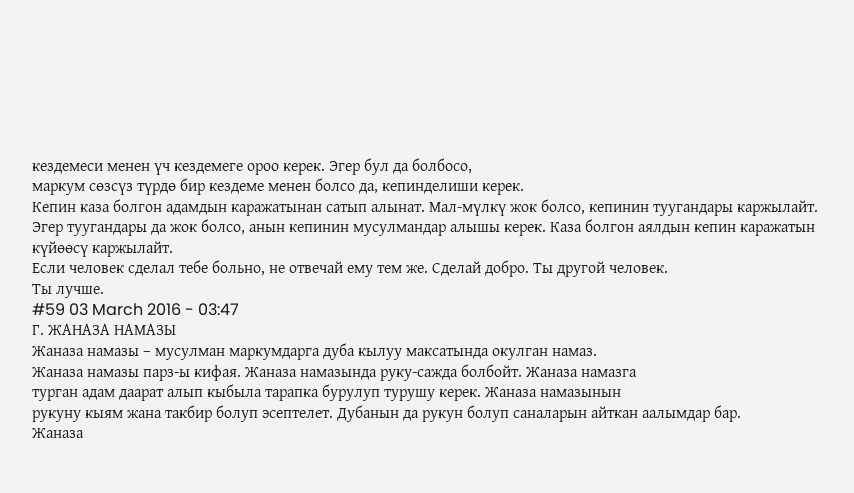кездемеси менен үч кездемеге ороо керек. Эгер бул да болбосо,
маркум сөзсүз түрдө бир кездеме менен болсо да, кепинделиши керек.
Кепин каза болгон адамдын каражатынан сатып алынат. Мал-мүлкү жок болсо, кепинин туугандары каржылайт. Эгер туугандары да жок болсо, анын кепинин мусулмандар алышы керек. Каза болгон аялдын кепин каражатын күйөөсү каржылайт.
Если человек сделал тебе больно, не отвечай ему тем же. Сделай добро. Ты другой человек.
Ты лучше.
#59 03 March 2016 - 03:47
Г. ЖАНАЗА НАМАЗЫ
Жаназа намазы – мусулман маркумдарга дуба кылуу максатында окулган намаз.
Жаназа намазы парз-ы кифая. Жаназа намазында руку-сажда болбойт. Жаназа намазга
турган адам даарат алып кыбыла тарапка бурулуп турушу керек. Жаназа намазынын
рукуну кыям жана такбир болуп эсептелет. Дубанын да рукун болуп саналарын айткан аалымдар бар.
Жаназа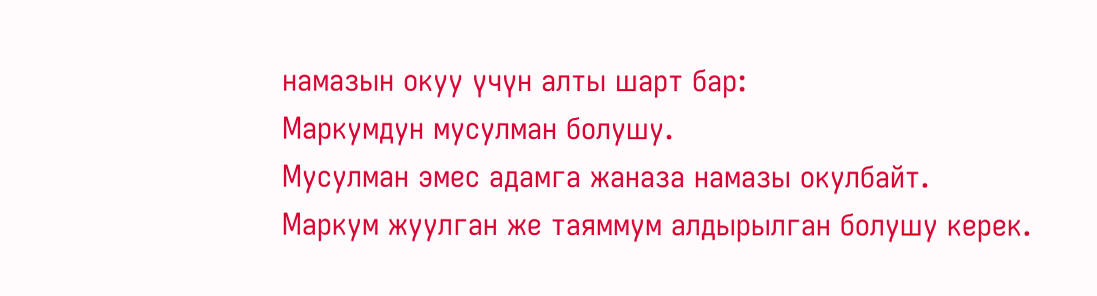намазын окуу үчүн алты шарт бар:
Маркумдун мусулман болушу.
Мусулман эмес адамга жаназа намазы окулбайт.
Маркум жуулган же таяммум алдырылган болушу керек.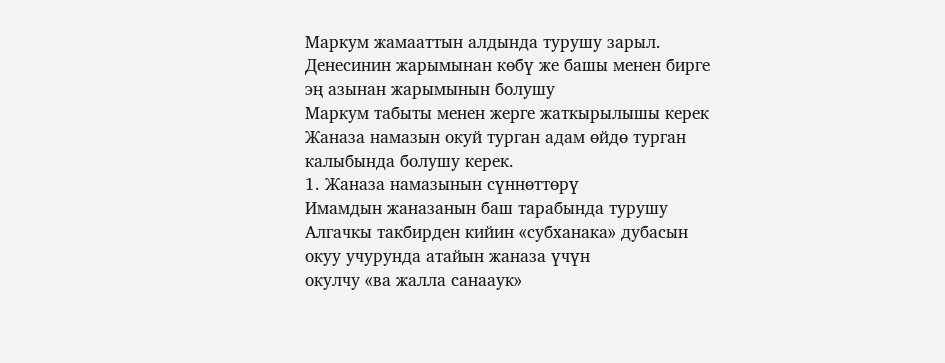Маркум жамааттын алдында турушу зарыл.
Денесинин жарымынан көбү же башы менен бирге эң азынан жарымынын болушу
Маркум табыты менен жерге жаткырылышы керек
Жаназа намазын окуй турган адам өйдө турган калыбында болушу керек.
1. Жаназа намазынын сүннөттөрү
Имамдын жаназанын баш тарабында турушу
Алгачкы такбирден кийин «субханака» дубасын окуу учурунда атайын жаназа үчүн
окулчу «ва жалла санааук»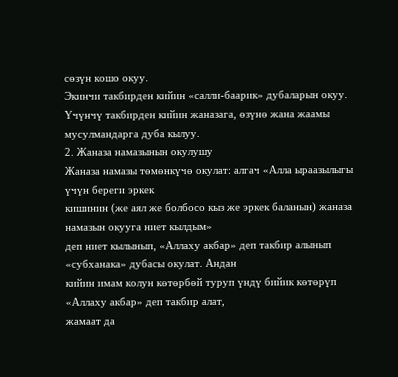сөзүн кошо окуу.
Экинчи такбирден кийин «салли-баарик» дубаларын окуу.
Үчүнчү такбирден кийин жаназага, өзүнө жана жаамы мусулмандарга дуба кылуу.
2. Жаназа намазынын окулушу
Жаназа намазы төмөнкүчө окулат: алгач «Алла ыраазылыгы үчүн береги эркек
кишинин (же аял же болбосо кыз же эркек баланын) жаназа намазын окууга ниет кылдым»
деп ниет кылынып, «Аллаху акбар» деп такбир алынып «субханака» дубасы окулат. Андан
кийин имам колун көтөрбөй туруп үндү бийик көтөрүп «Аллаху акбар» деп такбир алат,
жамаат да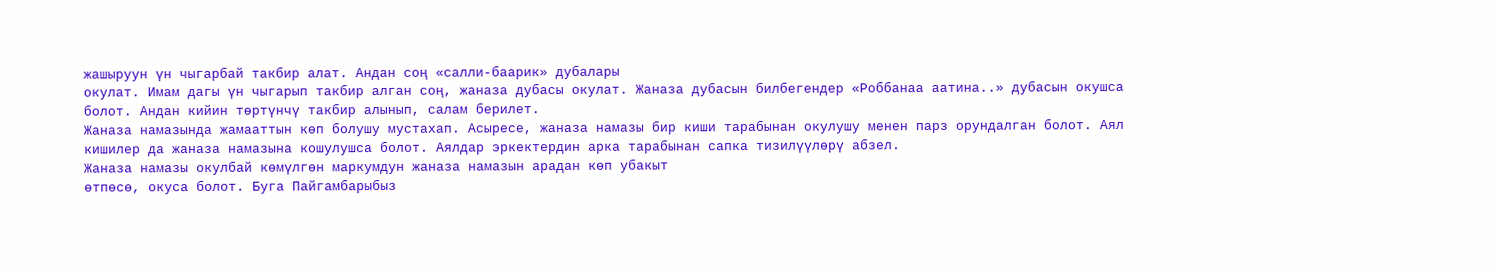жашыруун үн чыгарбай такбир алат. Андан соң «салли-баарик» дубалары
окулат. Имам дагы үн чыгарып такбир алган соң, жаназа дубасы окулат. Жаназа дубасын билбегендер «Роббанаа аатина..» дубасын окушса болот. Андан кийин төртүнчү такбир алынып, салам берилет.
Жаназа намазында жамааттын көп болушу мустахап. Асыресе, жаназа намазы бир киши тарабынан окулушу менен парз орундалган болот. Аял кишилер да жаназа намазына кошулушса болот. Аялдар эркектердин арка тарабынан сапка тизилүүлөрү абзел.
Жаназа намазы окулбай көмүлгөн маркумдун жаназа намазын арадан көп убакыт
өтпөсө, окуса болот. Буга Пайгамбарыбыз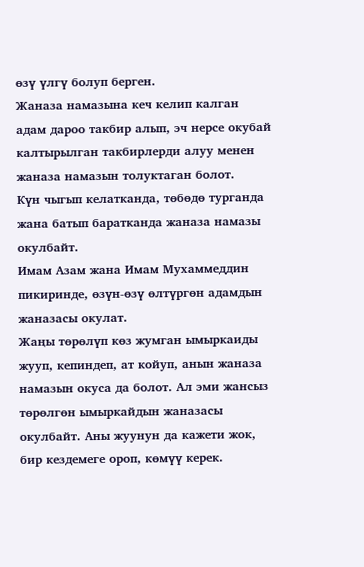өзү үлгү болуп берген.
Жаназа намазына кеч келип калган адам дароо такбир алып, эч нерсе окубай калтырылган такбирлерди алуу менен жаназа намазын толуктаган болот.
Күн чыгып келатканда, төбөдө турганда жана батып баратканда жаназа намазы окулбайт.
Имам Азам жана Имам Мухаммеддин пикиринде, өзүн-өзү өлтүргөн адамдын жаназасы окулат.
Жаңы төрөлүп көз жумган ымыркаиды жууп, кепиндеп, ат койуп, анын жаназа намазын окуса да болот. Ал эми жансыз төрөлгөн ымыркайдын жаназасы окулбайт. Аны жуунун да кажети жок, бир кездемеге ороп, көмүү керек.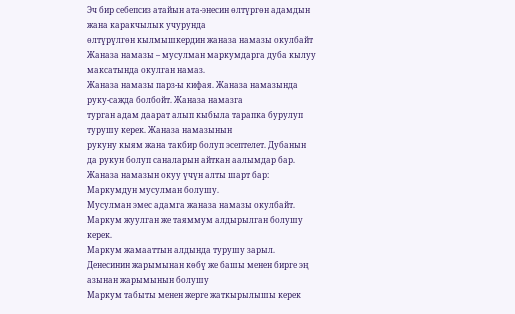Эч бир себепсиз атайын ата-энесин өлтүргөн адамдын жана каракчылык учурунда
өлтүрүлгөн кылмышкердин жаназа намазы окулбайт
Жаназа намазы – мусулман маркумдарга дуба кылуу максатында окулган намаз.
Жаназа намазы парз-ы кифая. Жаназа намазында руку-сажда болбойт. Жаназа намазга
турган адам даарат алып кыбыла тарапка бурулуп турушу керек. Жаназа намазынын
рукуну кыям жана такбир болуп эсептелет. Дубанын да рукун болуп саналарын айткан аалымдар бар.
Жаназа намазын окуу үчүн алты шарт бар:
Маркумдун мусулман болушу.
Мусулман эмес адамга жаназа намазы окулбайт.
Маркум жуулган же таяммум алдырылган болушу керек.
Маркум жамааттын алдында турушу зарыл.
Денесинин жарымынан көбү же башы менен бирге эң азынан жарымынын болушу
Маркум табыты менен жерге жаткырылышы керек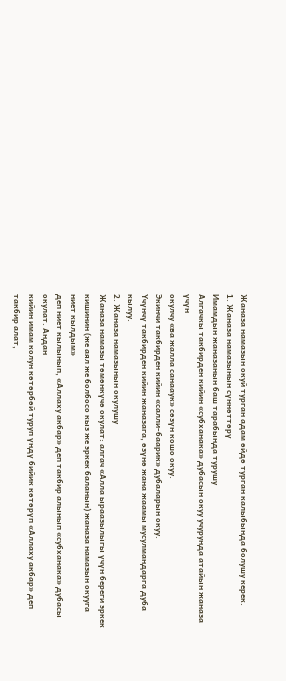Жаназа намазын окуй турган адам өйдө турган калыбында болушу керек.
1. Жаназа намазынын сүннөттөрү
Имамдын жаназанын баш тарабында турушу
Алгачкы такбирден кийин «субханака» дубасын окуу учурунда атайын жаназа үчүн
окулчу «ва жалла санааук» сөзүн кошо окуу.
Экинчи такбирден кийин «салли-баарик» дубаларын окуу.
Үчүнчү такбирден кийин жаназага, өзүнө жана жаамы мусулмандарга дуба кылуу.
2. Жаназа намазынын окулушу
Жаназа намазы төмөнкүчө окулат: алгач «Алла ыраазылыгы үчүн береги эркек
кишинин (же аял же болбосо кыз же эркек баланын) жаназа намазын окууга ниет кылдым»
деп ниет кылынып, «Аллаху акбар» деп такбир алынып «субханака» дубасы окулат. Андан
кийин имам колун көтөрбөй туруп үндү бийик көтөрүп «Аллаху акбар» деп такбир алат,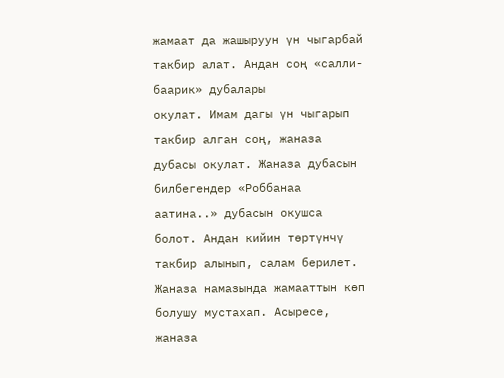жамаат да жашыруун үн чыгарбай такбир алат. Андан соң «салли-баарик» дубалары
окулат. Имам дагы үн чыгарып такбир алган соң, жаназа дубасы окулат. Жаназа дубасын билбегендер «Роббанаа аатина..» дубасын окушса болот. Андан кийин төртүнчү такбир алынып, салам берилет.
Жаназа намазында жамааттын көп болушу мустахап. Асыресе, жаназа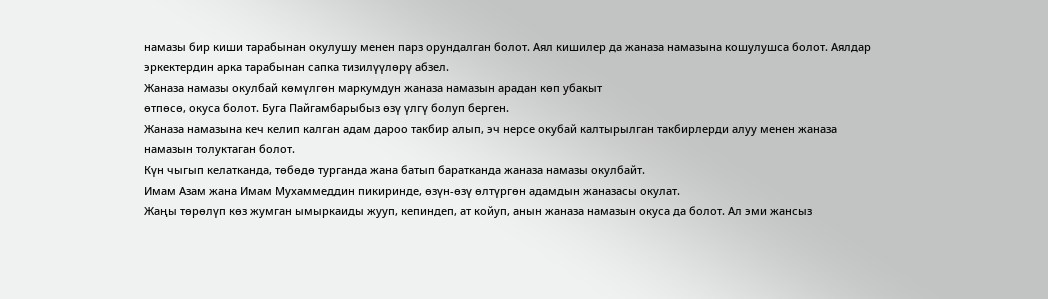намазы бир киши тарабынан окулушу менен парз орундалган болот. Аял кишилер да жаназа намазына кошулушса болот. Аялдар эркектердин арка тарабынан сапка тизилүүлөрү абзел.
Жаназа намазы окулбай көмүлгөн маркумдун жаназа намазын арадан көп убакыт
өтпөсө, окуса болот. Буга Пайгамбарыбыз өзү үлгү болуп берген.
Жаназа намазына кеч келип калган адам дароо такбир алып, эч нерсе окубай калтырылган такбирлерди алуу менен жаназа намазын толуктаган болот.
Күн чыгып келатканда, төбөдө турганда жана батып баратканда жаназа намазы окулбайт.
Имам Азам жана Имам Мухаммеддин пикиринде, өзүн-өзү өлтүргөн адамдын жаназасы окулат.
Жаңы төрөлүп көз жумган ымыркаиды жууп, кепиндеп, ат койуп, анын жаназа намазын окуса да болот. Ал эми жансыз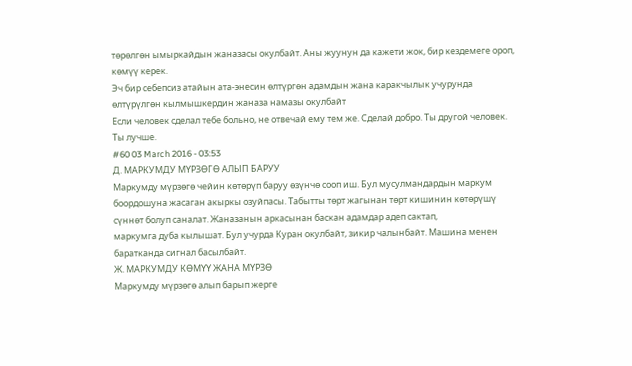төрөлгөн ымыркайдын жаназасы окулбайт. Аны жуунун да кажети жок, бир кездемеге ороп, көмүү керек.
Эч бир себепсиз атайын ата-энесин өлтүргөн адамдын жана каракчылык учурунда
өлтүрүлгөн кылмышкердин жаназа намазы окулбайт
Если человек сделал тебе больно, не отвечай ему тем же. Сделай добро. Ты другой человек.
Ты лучше.
#60 03 March 2016 - 03:53
Д. МАРКУМДУ МҮРЗӨГӨ АЛЫП БАРУУ
Маркумду мүрзөгө чейин көтөрүп баруу өзүнчө сооп иш. Бул мусулмандардын маркум боордошуна жасаган акыркы озуйпасы. Табытты төрт жагынан төрт кишинин көтөрүшү сүннөт болуп саналат. Жаназанын аркасынан баскан адамдар адеп сактап,
маркумга дуба кылышат. Бул учурда Куран окулбайт, зикир чалынбайт. Машина менен
баратканда сигнал басылбайт.
Ж. МАРКУМДУ КӨМҮҮ ЖАНА МҮРЗӨ
Маркумду мүрзөгө алып барып жерге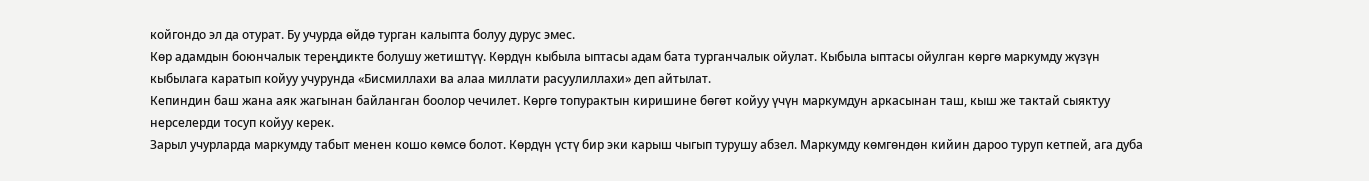койгондо эл да отурат. Бу учурда өйдө турган калыпта болуу дурус эмес.
Көр адамдын боюнчалык тереңдикте болушу жетиштүү. Көрдүн кыбыла ыптасы адам бата турганчалык ойулат. Кыбыла ыптасы ойулган көргө маркумду жүзүн кыбылага каратып койуу учурунда «Бисмиллахи ва алаа миллати расуулиллахи» деп айтылат.
Кепиндин баш жана аяк жагынан байланган боолор чечилет. Көргө топурактын киришине бөгөт койуу үчүн маркумдун аркасынан таш, кыш же тактай сыяктуу нерселерди тосуп койуу керек.
Зарыл учурларда маркумду табыт менен кошо көмсө болот. Көрдүн үстү бир эки карыш чыгып турушу абзел. Маркумду көмгөндөн кийин дароо туруп кетпей, ага дуба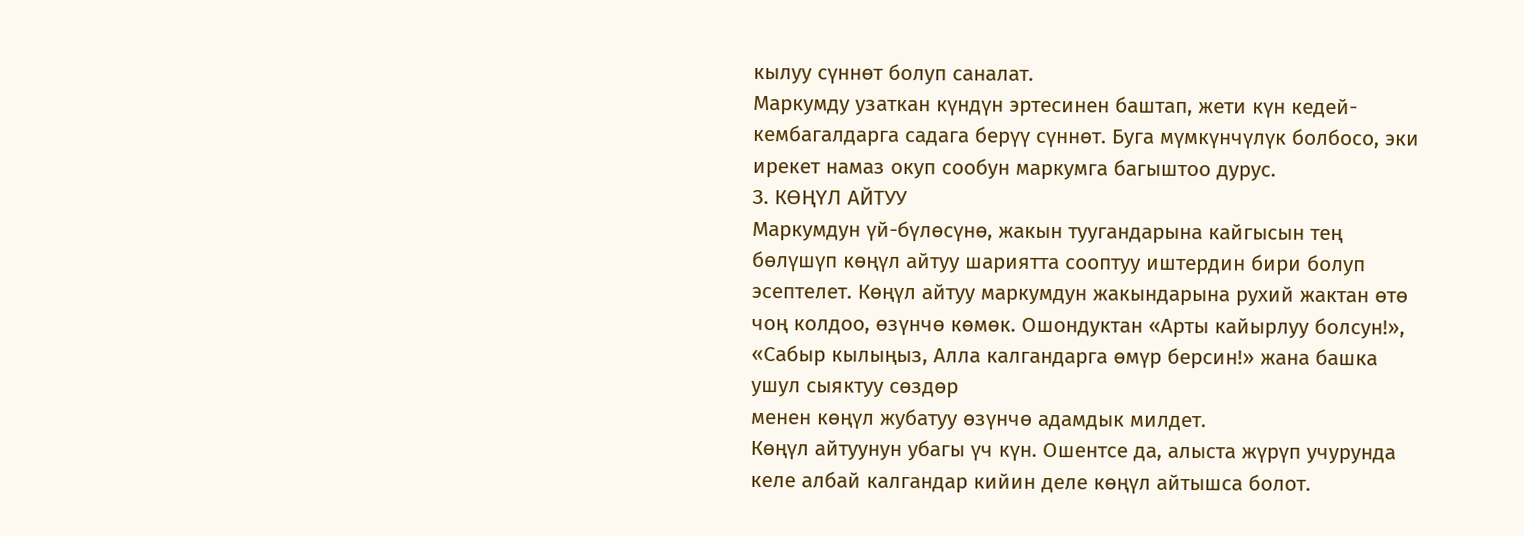кылуу сүннөт болуп саналат.
Маркумду узаткан күндүн эртесинен баштап, жети күн кедей-кембагалдарга садага берүү сүннөт. Буга мүмкүнчүлүк болбосо, эки ирекет намаз окуп сообун маркумга багыштоо дурус.
З. КӨҢҮЛ АЙТУУ
Маркумдун үй-бүлөсүнө, жакын туугандарына кайгысын тең бөлүшүп көңүл айтуу шариятта сооптуу иштердин бири болуп эсептелет. Көңүл айтуу маркумдун жакындарына рухий жактан өтө чоң колдоо, өзүнчө көмөк. Ошондуктан «Арты кайырлуу болсун!», «Сабыр кылыңыз, Алла калгандарга өмүр берсин!» жана башка ушул сыяктуу сөздөр
менен көңүл жубатуу өзүнчө адамдык милдет.
Көңүл айтуунун убагы үч күн. Ошентсе да, алыста жүрүп учурунда келе албай калгандар кийин деле көңүл айтышса болот.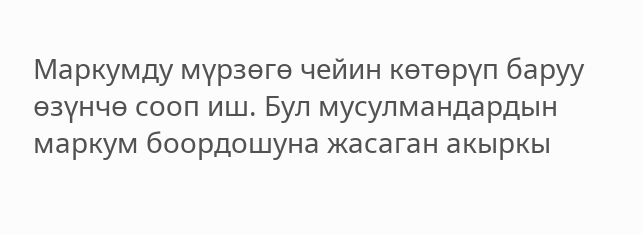Маркумду мүрзөгө чейин көтөрүп баруу өзүнчө сооп иш. Бул мусулмандардын маркум боордошуна жасаган акыркы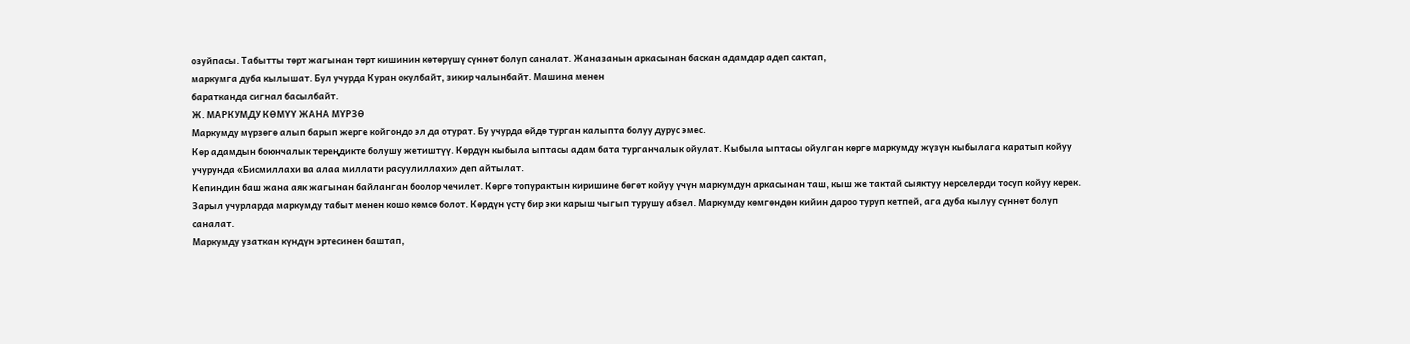озуйпасы. Табытты төрт жагынан төрт кишинин көтөрүшү сүннөт болуп саналат. Жаназанын аркасынан баскан адамдар адеп сактап,
маркумга дуба кылышат. Бул учурда Куран окулбайт, зикир чалынбайт. Машина менен
баратканда сигнал басылбайт.
Ж. МАРКУМДУ КӨМҮҮ ЖАНА МҮРЗӨ
Маркумду мүрзөгө алып барып жерге койгондо эл да отурат. Бу учурда өйдө турган калыпта болуу дурус эмес.
Көр адамдын боюнчалык тереңдикте болушу жетиштүү. Көрдүн кыбыла ыптасы адам бата турганчалык ойулат. Кыбыла ыптасы ойулган көргө маркумду жүзүн кыбылага каратып койуу учурунда «Бисмиллахи ва алаа миллати расуулиллахи» деп айтылат.
Кепиндин баш жана аяк жагынан байланган боолор чечилет. Көргө топурактын киришине бөгөт койуу үчүн маркумдун аркасынан таш, кыш же тактай сыяктуу нерселерди тосуп койуу керек.
Зарыл учурларда маркумду табыт менен кошо көмсө болот. Көрдүн үстү бир эки карыш чыгып турушу абзел. Маркумду көмгөндөн кийин дароо туруп кетпей, ага дуба кылуу сүннөт болуп саналат.
Маркумду узаткан күндүн эртесинен баштап,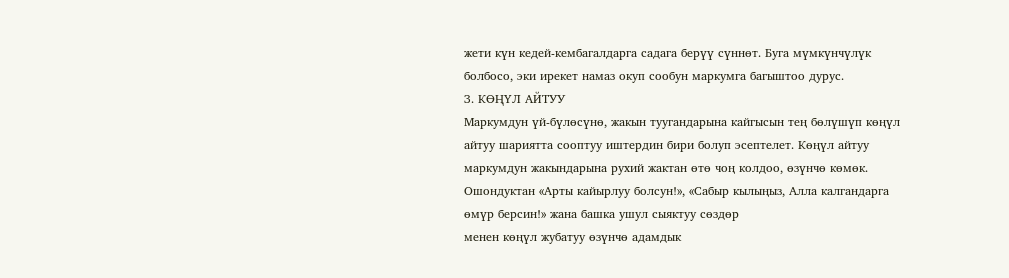жети күн кедей-кембагалдарга садага берүү сүннөт. Буга мүмкүнчүлүк болбосо, эки ирекет намаз окуп сообун маркумга багыштоо дурус.
З. КӨҢҮЛ АЙТУУ
Маркумдун үй-бүлөсүнө, жакын туугандарына кайгысын тең бөлүшүп көңүл айтуу шариятта сооптуу иштердин бири болуп эсептелет. Көңүл айтуу маркумдун жакындарына рухий жактан өтө чоң колдоо, өзүнчө көмөк. Ошондуктан «Арты кайырлуу болсун!», «Сабыр кылыңыз, Алла калгандарга өмүр берсин!» жана башка ушул сыяктуу сөздөр
менен көңүл жубатуу өзүнчө адамдык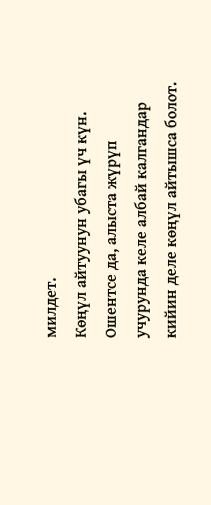милдет.
Көңүл айтуунун убагы үч күн. Ошентсе да, алыста жүрүп учурунда келе албай калгандар кийин деле көңүл айтышса болот.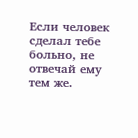Если человек сделал тебе больно, не отвечай ему тем же.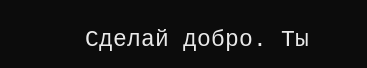Сделай добро. Ты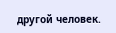другой человек.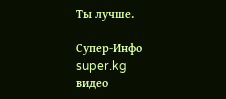Ты лучше.

Супер-Инфо
super.kg
видео